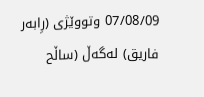07/08/09 وتووێژی (رِابه‌ر فاریق) له‌گه‌ڵ (ساڵح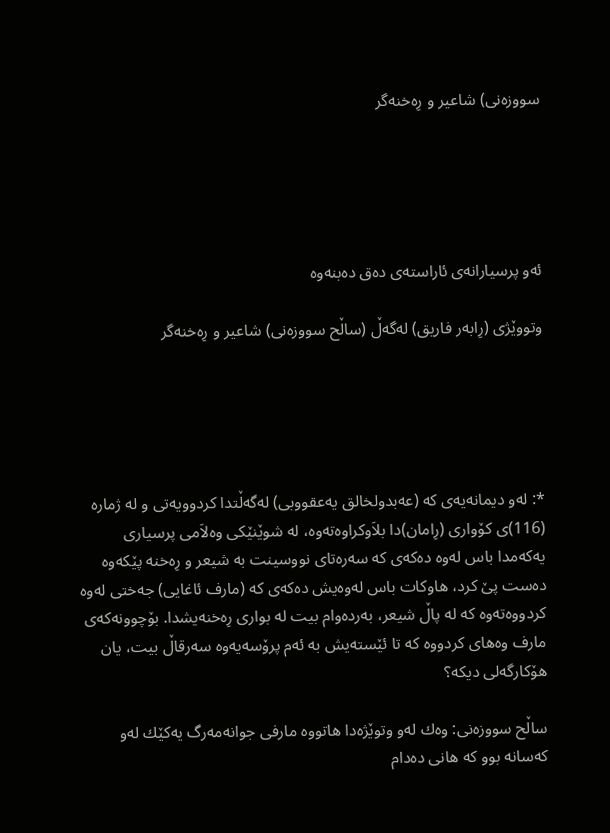سووزه‌نی) شاعیر و رِه‌خنه‌گر





ئه‌و پرسیارانه‌ی ئاراسته‌ی ده‌ق ده‌بنه‌وه‌

وتووێژی (رِابه‌ر فاریق) له‌گه‌ڵ (ساڵح سووزه‌نی) شاعیر و رِه‌خنه‌گر





*: له‌و دیمانه‌یه‌ی كه‌ (عه‌بدولخالق یه‌عقووبی) له‌گه‌ڵتدا كردوویه‌تی و له‌ ژماره‌ (116)ی كۆواری (رِامان)دا بلاَوكراوه‌ته‌وه‌، له‌ شوێنێكی وه‌لاَمی پرسیاری یه‌كه‌مدا باس له‌وه‌ ده‌كه‌ی كه‌ سه‌ره‌تای نووسینت به‌ شیعر و رِه‌خنه‌ پێكه‌وه‌ ده‌ست پێ كرد، هاوكات باس له‌وه‌یش ده‌كه‌ی كه‌ (مارف ئاغایی) جه‌ختی له‌وه‌ كردووه‌ته‌وه‌ كه‌ له‌ پاڵ شیعر، به‌رده‌وام بیت له‌ بواری رِه‌خنه‌یشدا. بۆچوونه‌كه‌ی مارف وه‌های كردووه‌ كه‌ تا ئێسته‌یش به‌ ئه‌م پرۆسه‌یه‌وه‌ سه‌رقاڵ بیت، یان هۆكارگه‌لی دیكه‌؟

ساڵح سووزه‌نی: وه‌ك له‌و وتوێژه‌دا هاتووه‌ مارفی جوانه‌مه‌رگ یه‌كێك له‌و كه‌سانه‌ بوو كه‌ هانی ده‌دام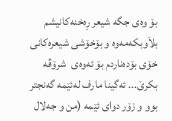بۆ وه‌ی جگه‌ شیعر رِه‌خنه‌كانیشم بلاَوبكه‌مه‌وه‌ و بۆخۆشی شیعره‌كانی خۆی بۆده‌ناردم بۆ ئه‌وه‌ی  شرۆڤه‌ بكرێ... ئه‌گینا مارف له‌ئێمه‌ گه‌نجتر بوو و زۆر دوای ئێمه‌ (من و جه‌لال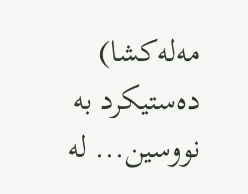مه‌له‌كشا) ده‌ستیكرد به‌ نووسین... له‌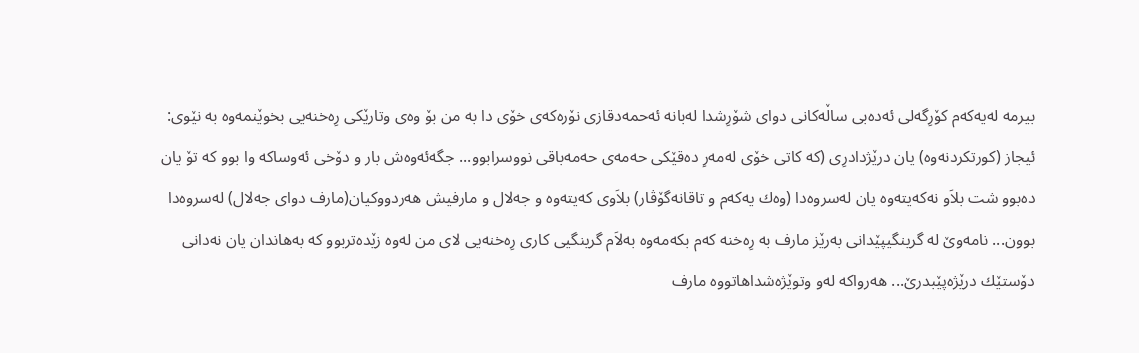بیرمه‌ له‌یه‌كه‌م كۆرِگه‌لی ئه‌ده‌بی ساڵه‌كانی دوای شۆرِشدا له‌بانه‌ ئه‌حمه‌دقازی نۆره‌كه‌ی خۆی دا به‌ من بۆ وه‌ی وتارێكی رِه‌خنه‌یی بخوێنمه‌وه‌ به‌ نێوی: ئیجاز (كورتكردنه‌وه‌) یان درێژدادرِی (كه‌ كاتی خۆی له‌مه‌رِ ده‌قێكی حه‌مه‌ی حه‌مه‌باقی نووسرابوو... جگه‌ئه‌وه‌ش بار و دۆخی ئه‌وساكه‌ وا بوو كه‌ تۆ یان ده‌بوو شت بلاَو نه‌كه‌یته‌وه‌ یان له‌سروه‌دا (وه‌ك یه‌كه‌م و تاقانه‌گۆڤار) بلاَوی ‌كه‌یته‌وه‌ و جه‌لال و مارفیش هه‌ردووكیان(مارف دوای جه‌لال) له‌سروه‌دا بوون... نامه‌وێ له‌ گرینگیپێدانی به‌رێز مارف به‌ رِه‌خنه‌ كه‌م بكه‌مه‌وه‌ به‌لاَم گرینگیی كاری رِه‌خنه‌یی لای من له‌وه‌ زێده‌تربوو كه‌ به‌هاندان یان نه‌دانی دۆستێك درێژه‌پێبدرێ... هه‌رواكه‌ له‌و وتوێژه‌شداهاتووه‌ مارف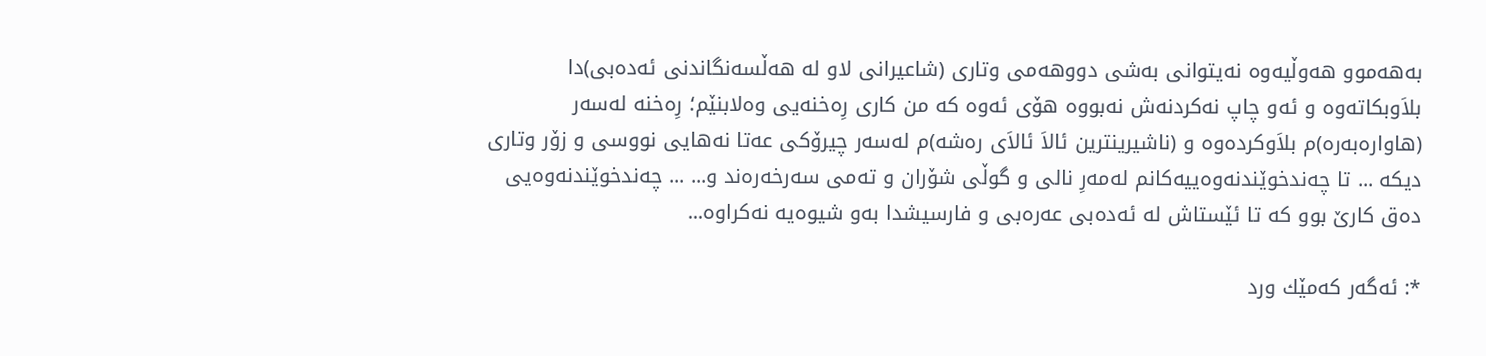به‌هه‌موو هه‌وڵیه‌وه‌ نه‌یتوانی به‌شی دووهه‌می وتاری (شاعیرانی لاو له‌ هه‌ڵسه‌نگاندنی ئه‌ده‌بی)دا بلاَوبكاته‌وه‌ و ئه‌و چاپ نه‌كردنه‌ش نه‌بووه‌ هۆی ئه‌وه‌ كه‌ من كاری رِه‌خنه‌یی وه‌لابنێم؛ رِه‌خنه‌ له‌سه‌ر (هاواره‌به‌ره‌)م بلاَوكرده‌وه‌ و (ناشیرینترین ئالاَ ئالاَی ره‌شه‌)م له‌سه‌ر چیرۆكی عه‌تا نه‌هایی نووسی و زۆر وتاری دیكه‌ ... تا چه‌ندخوێندنه‌وه‌ییه‌كانم له‌مه‌رِ نالی و گوڵی شۆران و ته‌می سه‌رخه‌ره‌ند و... ... چه‌ندخوێندنه‌وه‌یی ده‌ق كارێ بوو كه‌ تا ئێستاش‌‌ له‌ ئه‌ده‌بی عه‌ره‌بی و فارسیشدا به‌و شیوه‌یه‌ نه‌كراوه‌...

*: ئه‌گه‌ر كه‌مێك ورد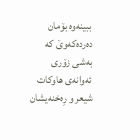ببینه‌وه‌ بۆمان ده‌رده‌كه‌وێ كه‌ به‌شی زۆری ئه‌وانه‌ی هاوكات شیعر و رِه‌خنه‌یشان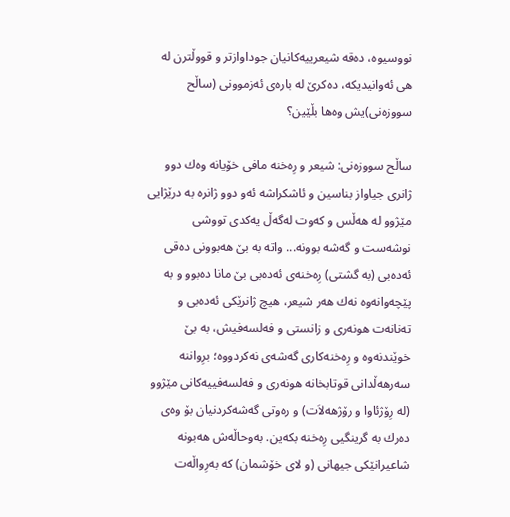نووسیوه‌، ده‌قه‌ شیعرییه‌كانیان جوداوازتر و قووڵترن له‌ هی ئه‌وانیدیكه‌، ده‌كرێ له‌ باره‌ی ئه‌زموونی (ساڵح سووزه‌نی)یش وه‌ها بڵێین؟

ساڵح سووزه‌نی: شیعر و رِه‌خنه‌ مافی خۆیانه‌ وه‌ك دوو ژانری جیاواز بناسین و ئاشكراشه‌ ئه‌و دوو ژانره‌ به‌ درێژایی مێژوو له‌ هه‌ڵس و كه‌وت له‌گه‌ڵ یه‌كدی تووشی نوشه‌ست و گه‌شه‌ بوونه‌... واته‌ به‌ بێ هه‌بوونی ده‌قی ئه‌ده‌بی (به‌ گشتی) رِه‌خنه‌ی ئه‌ده‌بی بێ مانا ده‌بوو و به‌ پێچه‌وانه‌وه‌ نه‌ك هه‌ر شیعر، هیچ ژانرێكی ئه‌ده‌بی و ته‌نانه‌ت هونه‌ری و زانستی و فه‌لسه‌فیش، به‌ بێ خوێندنه‌وه‌ و رِه‌خنه‌كاری گه‌شه‌ی نه‌كردووه‌؛ برِواننه‌ سه‌رهه‌ڵدانی قوتابخانه‌ هونه‌ری و فه‌لسه‌فییه‌كانی مێژوو (له‌ رِۆژئاوا و رۆژهه‌لاَت) و ره‌وتی گه‌شه‌كردنیان بۆ وه‌ی ده‌رك به‌ گرینگیی رِه‌خنه‌ بكه‌ین. به‌وحاڵه‌ش هه‌بونه‌ شاعیرانێكی جیهانی (و لای خۆشمان) كه‌ به‌رِواڵه‌ت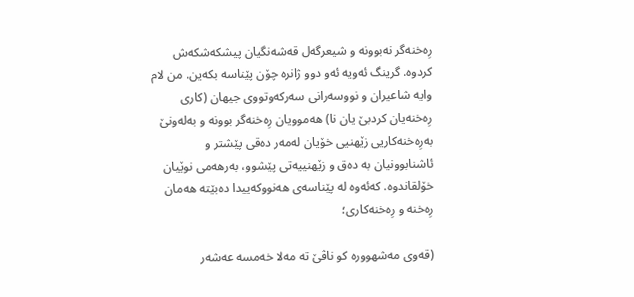رِه‌خنه‌گر نه‌بوونه‌ و شیعرگه‌ل قه‌شه‌نگیان پیشكه‌شكه‌ش كردوه‌. گرینگ ئه‌ویه‌ ئه‌و دوو ژانره‌ چۆن پێناسه‌ بكه‌ین. من لام وایه‌ شاعیران و نووسه‌رانی سه‌ركه‌وتووی جیهان (كاری رِه‌خنه‌یان كردبێ یان نا) هه‌موویان رِه‌خنه‌گر بوونه‌ و به‌له‌ونێ به‌رِه‌خنه‌كاریی زێهنیی خۆیان له‌مه‌ر ده‌قی پێشتر و ئاشنابوونیان به‌ ده‌ق و زێهنییه‌تی پێشوو، به‌رهه‌می نوێیان خۆلقاندوه‌. كه‌ئه‌وه‌ له‌ پێناسه‌ی هه‌نووكه‌ییدا ده‌بێته‌ هه‌مان رِه‌خنه‌ و رِه‌خنه‌كاری؛

(قه‌وی مه‌شهووره‌ كو ناڤێ ته‌ مه‌لا خه‌مسه‌ عه‌شه‌ر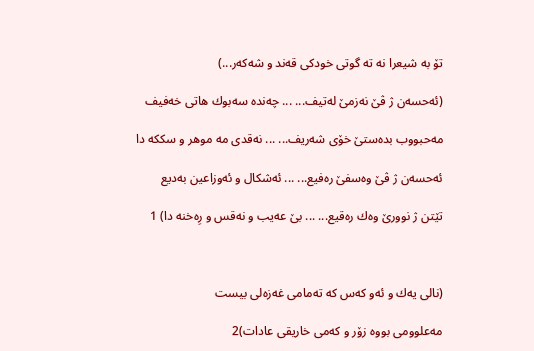تۆ به‌ شیعرا نه‌ ته‌ گوتی خودكی قه‌ند و شه‌كه‌ر...)

(ئه‌حسه‌ن ژ ڤێ نه‌زمێ له‌تیف... ... چه‌نده‌ سه‌بوك هاتی خه‌فیف

مه‌حبووب بده‌ستێ خۆی شه‌ریف... ... نه‌قدی مه‌ ‌موهر و سككه‌ دا

ئه‌حسه‌ن ژ ڤێ وه‌سفێ ره‌فیع... ... ئه‌شكال و ئه‌وزاعین به‌دیع

تێتن ژ نوورێ وه‌ك ره‌قیع... ... بێ عه‌یب و نه‌قس و رِه‌خنه‌ دا) 1



(نالی یه‌ك و ئه‌و كه‌س كه‌ ته‌مامی غه‌زه‌لی بیست

مه‌علوومی بووه‌ زۆر و كه‌می خاریقی عادات)2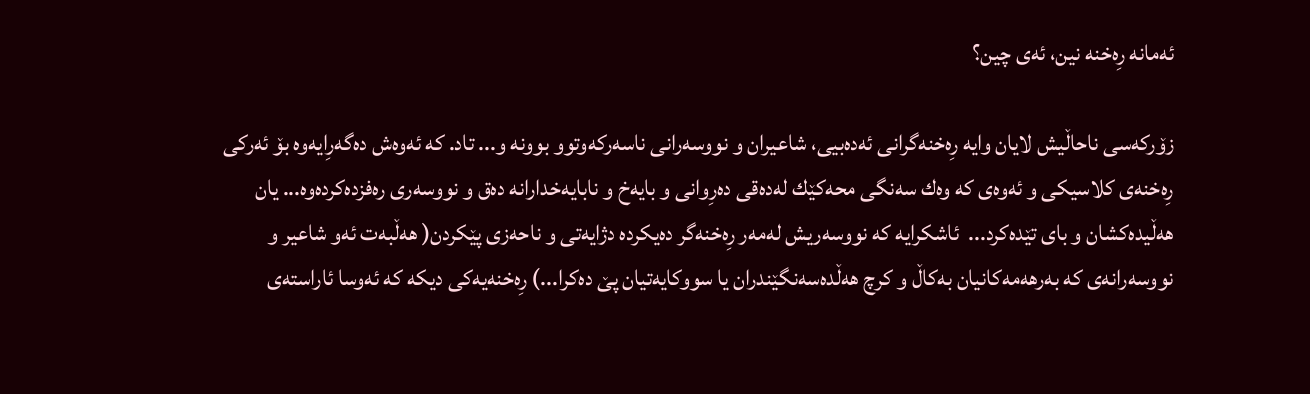ئه‌مانه‌ رِه‌خنه‌ نین،‌ ئه‌ی چین‌؟

زۆركه‌سی ناحاڵیش لایان وایه‌ رِه‌خنه‌گرانی ئه‌ده‌بیی، شاعیران و نووسه‌رانی ناسه‌ركه‌وتوو بوونه‌ و... تاد. كه‌ ئه‌وه‌ش ده‌گه‌رِایه‌وه‌ بۆ ئه‌ركی رِه‌خنه‌ی كلاسیكی و ئه‌وه‌ی كه‌ وه‌ك سه‌نگی محه‌كێك له‌ده‌قی ده‌رِوانی و بایه‌خ و نابایه‌خدارانه‌ ده‌ق و نووسه‌ری ره‌فزده‌كرده‌وه‌... یان هه‌ڵیده‌كشان و بای تێده‌كرد...  ئاشكرایه‌ كه‌ نووسه‌ریش له‌مه‌ر رِه‌خنه‌گر ده‌یكرده‌ دژایه‌تی و ناحه‌زی پێكردن( هه‌ڵبه‌ت ئه‌و شاعیر و نووسه‌رانه‌ی كه‌ به‌رهه‌مه‌كانیان به‌كاڵ و كرچ هه‌ڵده‌سه‌نگێندران یا سووكایه‌تیان پێ ده‌كرا...) رِه‌خنه‌یه‌كی دیكه‌ كه‌ ئه‌وسا ئاراسته‌ی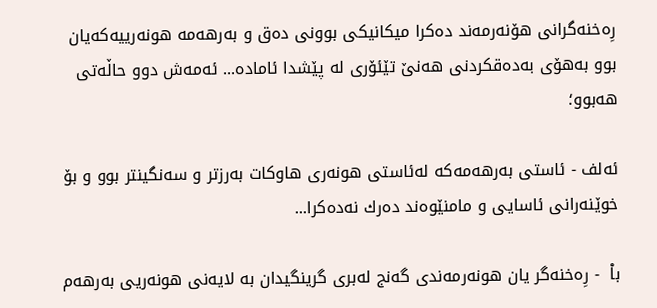رِه‌خنه‌گرانی هۆنه‌رمه‌ند ده‌كرا میكانیكی بوونی ده‌ق و به‌رهه‌مه‌ هونه‌رییه‌كه‌یان بوو به‌هۆی به‌ده‌قكردنی هه‌نێ تێئۆری له‌ پێشدا ئاماده‌... ئه‌مه‌ش دوو حاڵه‌تی هه‌بوو؛

ئه‌لف - ئاستی به‌رهه‌مه‌كه‌ له‌ئاستی هونه‌ری هاوكات به‌رزتر و سه‌نگینتر بوو و بۆ خوێنه‌رانی ئاسایی و مامنێوه‌ند ده‌رك نه‌ده‌كرا...

باْ  - رِه‌خنه‌گر یان هونه‌رمه‌ندی گه‌نج له‌بری گرینگیدان به‌ لایه‌نی هونه‌ریی به‌رهه‌م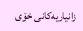زانیاریه‌كانی خۆی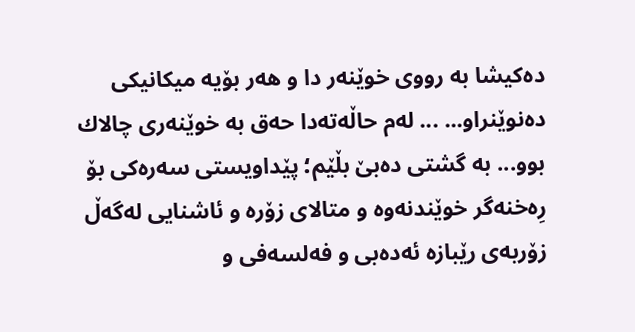ده‌كیشا به‌ رووی خوێنه‌ر دا و هه‌ر بۆیه‌ میكانیكی ده‌نوێنراو... ... له‌م حاڵه‌ته‌دا حه‌ق به‌ خوێنه‌ری چالاك بوو... به‌ گشتی ده‌بێ بڵێم؛ پێداویستی سه‌ره‌كی بۆ رِه‌خنه‌گر خوێندنه‌وه‌ و متالای زۆره‌ و ئاشنایی له‌گه‌ڵ زۆربه‌ی رێبازه‌ ئه‌ده‌بی و فه‌لسه‌فی و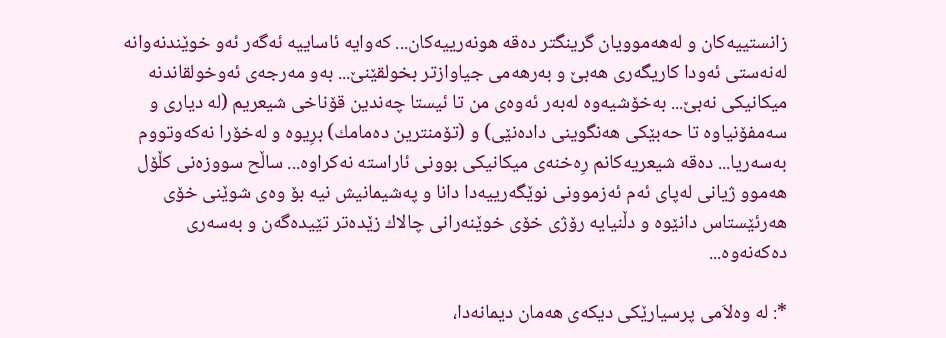زانستییه‌كان و له‌هه‌موویان گرینگتر ده‌قه‌ هونه‌رییه‌كان... كه‌وایه‌ ئاساییه‌ ئه‌گه‌ر ئه‌و خوێندنه‌وانه‌ له‌نه‌ستی ئه‌ودا كاریگه‌ری هه‌بێ و به‌رهه‌می جیاوازتر بخولقێنێ... به‌و مه‌رجه‌ی ئه‌وخولقاندنه‌ میكانیكی نه‌بێ... به‌خۆشیه‌وه‌ له‌به‌ر ئه‌وه‌ی من تا ئیستا چه‌ندین قۆناخی شیعریم (له‌ دیاری و سه‌مفۆنیاوه‌ تا حه‌بێكی هه‌نگوینی داده‌نێی) و (تۆمنترین ده‌مامك) برِیوه‌ و له‌خۆرا نه‌كه‌وتووم به‌سه‌ریا... ده‌قه‌ شیعریه‌كانم رِه‌خنه‌ی میكانیكی بوونی ئاراسته‌ نه‌كراوه‌... ساڵح سووزه‌نی كڵۆل هه‌موو ژیانی له‌پای ئه‌م ئه‌زموونی نوێگه‌رییه‌دا دانا و په‌شیمانیش نیه‌ بۆ وه‌ی شوێنی خۆی هه‌رئێستاس دانێوه‌ و دڵنیایه‌ رۆژی خۆی خوێنه‌رانی چالاك زێده‌تر تێیده‌گه‌ن و به‌سه‌ری ده‌كه‌نه‌وه‌...

*: له‌ وه‌لاَمی پرسیارێكی دیكه‌ی هه‌مان دیمانه‌دا،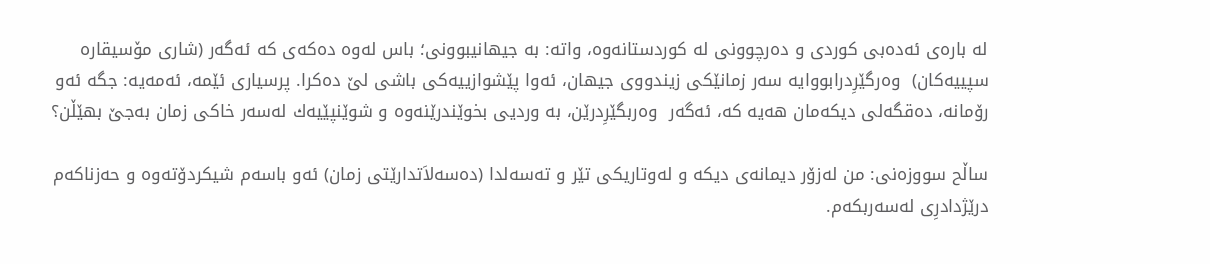له‌ باره‌ی ئه‌ده‌بی كوردی و ده‌رچوونی له‌ كوردستانه‌وه‌، واته‌: به‌ جیهانیبوونی؛ باس له‌وه‌ ده‌كه‌ی كه‌ ئه‌گه‌ر (شاری مۆسیقاره‌ سپییه‌كان)  وه‌رگێرِدرابووایه‌ سه‌ر زمانێكی زیندووی جیهان، ئه‌وا پێشوازییه‌كی باشی لێ ده‌كرا. پرسیاری ئێمه‌، ئه‌مه‌یه‌: جگه‌ ئه‌و رۆمانه‌، ده‌قگه‌لی دیكه‌مان هه‌یه‌ كه‌، ئه‌گه‌ر  وه‌ربگێرِدرێن، به‌ وردیی بخوێندرێنه‌وه‌ و شوێنپێیه‌ك له‌سه‌ر خاكی زمان به‌جێ بهێڵن؟

ساڵح سووزه‌نی: من له‌زۆر دیمانه‌ی دیكه‌ و له‌وتاریكی تێر و ته‌سه‌لدا (ده‌سه‌لاَتدارێتی زمان) ئه‌و باسه‌م شیكردۆته‌وه‌ و حه‌زناكه‌م درێژدادرِی له‌سه‌ربكه‌م.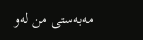مه‌به‌ستی من له‌و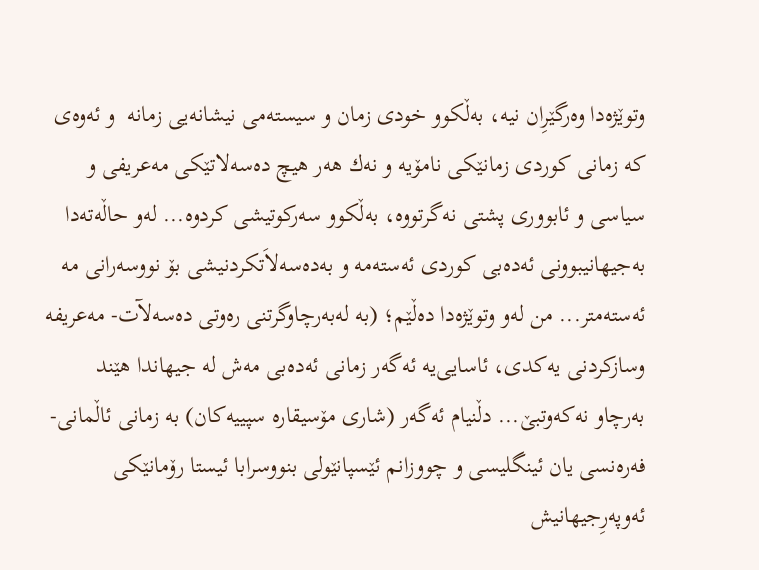وتوێژه‌دا وه‌رگێرِان نیه‌، به‌ڵكوو خودی زمان و سیسته‌می نیشانه‌یی زمانه‌  و ئه‌وه‌ی كه‌ زمانی كوردی زمانێكی نامۆیه‌ و نه‌ك هه‌ر هیچ ده‌سه‌لاتێكی مه‌عریفی و سیاسی و ئابووری پشتی نه‌گرتووه‌، به‌ڵكوو سه‌ركوتیشی كردوه‌... له‌و حاڵه‌ته‌دا به‌جیهانیبوونی ئه‌ده‌بی كوردی ئه‌سته‌مه‌ و به‌ده‌سه‌لاَتكردنیشی بۆ نووسه‌رانی مه‌ ئه‌سته‌متر... من له‌و وتوێژه‌دا ده‌ڵێم؛ (به‌ له‌به‌رچاوگرتنی ره‌وتی ده‌سه‌لآت- مه‌عریفه‌ وسازكردنی یه‌كدی، ئاسایی‌یه‌ ئه‌گه‌ر زمانی ئه‌ده‌بی‌ مه‌ش له‌ جیهاندا هێند به‌رچاو نه‌كه‌وتبێ... دڵنیام ئه‌گه‌ر (شاری مۆسیقاره‌ سپییه‌كان) به‌ زمانی ئاڵمانی- فه‌ره‌نسی یان ئینگلیسی و چووزانم ئێسپانێولی بنووسرابا ئیستا رۆمانێكی ئه‌وپه‌رِجیهانیش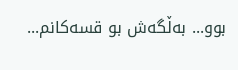بوو... به‌ڵگه‌ش بو قسه‌كانم...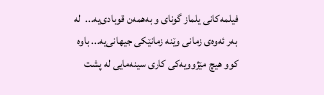فیلمه‌كانی یلماز گونای و به‌همه‌ن قوبادی‌یه‌...  له‌ به‌ر ئه‌وه‌ی زمانی وێنه‌ زمانێكی جیهانی‌یه‌... باوه‌ كوو هیچ مێژوویه‌كی كاری سینه‌مایی له‌ پشت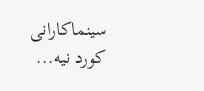سینماكارانی كورد نیه‌...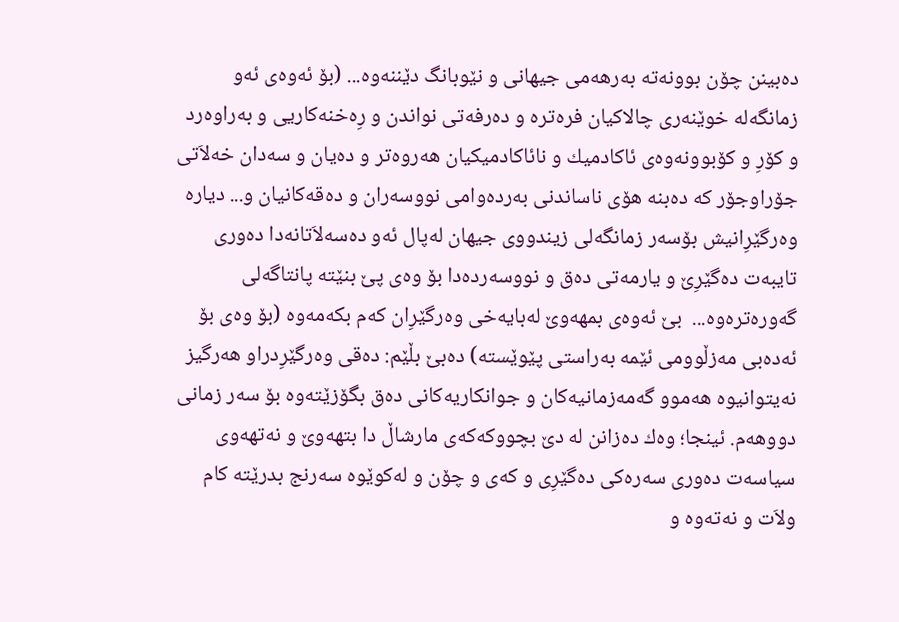ده‌بینن چۆن بوونه‌ته‌ به‌رهه‌می جیهانی و نێوبانگ دێننه‌وه‌... (بۆ ئه‌وه‌ی ئه‌و زمانگه‌له‌ خوێنه‌ری چالاكیان فره‌تره‌ و ده‌رفه‌تی نواندن و رِه‌خنه‌كاریی و به‌راوه‌رد و كۆرِ و كۆبوونه‌وه‌ی ئاكادمیك و نائاكادمیكیان هه‌روه‌تر و ده‌یان و سه‌دان خه‌لاَتی جۆراوجۆر كه‌ ده‌بنه‌ هۆی ناساندنی به‌رده‌وامی نووسه‌ران و ده‌قه‌كانیان و... دیاره‌ وه‌رگێرِانیش بۆسه‌ر زمانگه‌لی زیندووی جیهان له‌پال ئه‌و ده‌سه‌لاَتانه‌دا ده‌وری تایبه‌ت ده‌گێرِێ و یارمه‌تی ده‌ق و نووسه‌رده‌دا بۆ وه‌ی پێ بنێته‌ پانتاگه‌لی گه‌وره‌تره‌وه‌...  بێ ئه‌وه‌ی بمهه‌وێ له‌بایه‌خی وه‌رگێرِان كه‌م بكه‌مه‌وه‌ (بۆ وه‌ی بۆ ئه‌ده‌بی مه‌زڵوومی ئێمه‌ به‌راستی پێوێسته‌) ده‌بێ بڵێم: ده‌قی وه‌رگێرِدراو هه‌رگیز نه‌یتوانیوه‌ هه‌موو گه‌مه‌زمانیه‌كان و جوانكاریه‌كانی‌ ده‌ق بگۆزێته‌وه‌ بۆ سه‌ر زمانی دووهه‌م. ئینجا؛ وه‌ك ده‌زانن له‌ دێ بچووكه‌كه‌ی مارشاڵ دا بتهه‌وێ و نه‌تهه‌وی سیاسه‌ت ده‌وری سه‌ره‌كی ده‌گێرِی و كه‌ی و چۆن و له‌كوێوه‌ سه‌رنج بدرێته‌ كام ولاَت و نه‌ته‌وه‌ و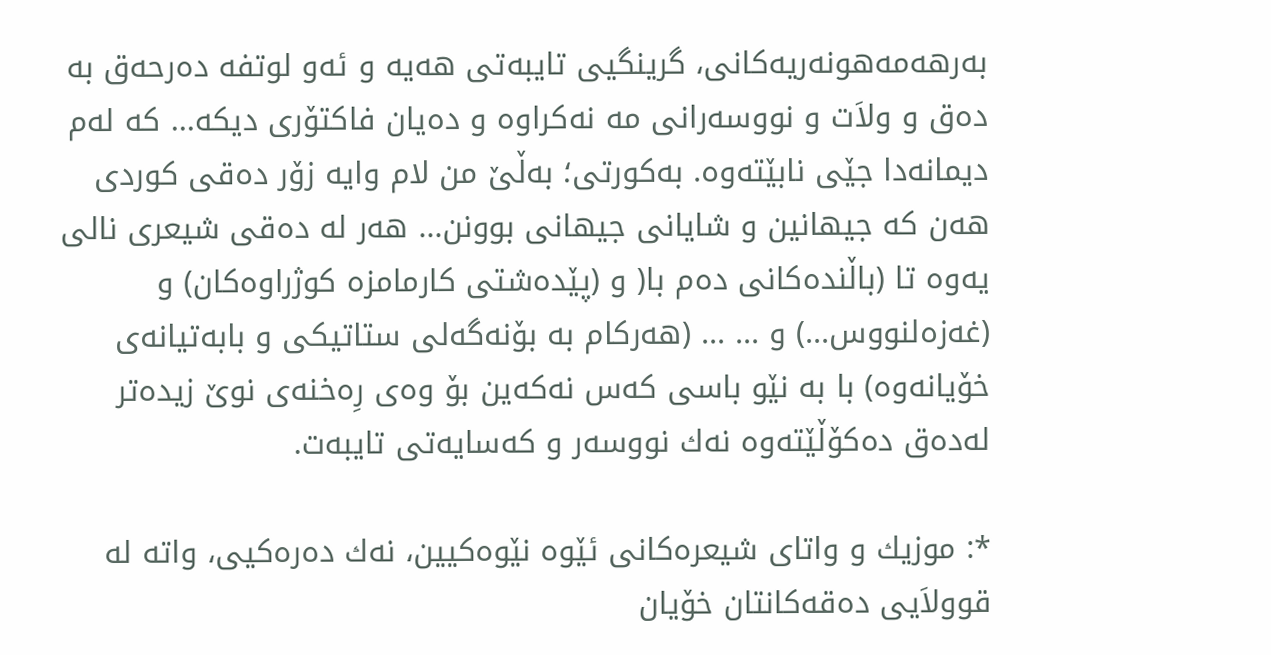به‌رهه‌مه‌هونه‌ریه‌كانی، گرینگیی تایبه‌تی هه‌یه‌ و ئه‌و لوتفه‌ ده‌رحه‌ق به‌ ده‌ق و ولاَت و نووسه‌رانی مه‌ نه‌كراوه‌ و ده‌یان فاكتۆری دیكه‌... كه‌ له‌م دیمانه‌دا جێی نابێته‌وه‌. به‌كورتی؛ به‌ڵێ من لام وایه‌ زۆر ده‌قی كوردی هه‌ن كه‌ جیهانین و شایانی جیهانی بوونن... هه‌ر له‌ ده‌قی شیعری نالی یه‌وه‌ تا (باڵنده‌كانی ده‌م با( و (پێده‌شتی كارمامزه‌ كوژراوه‌كان) و (غه‌زه‌لنووس...) و ... ... (هه‌ركام به‌ بۆنه‌گه‌لی ستاتیكی و بابه‌تیانه‌ی خۆیانه‌وه‌) با به‌ نێو باسی كه‌س نه‌كه‌ین بۆ وه‌ی رِه‌خنه‌ی نوێ زیده‌تر له‌ده‌ق ده‌كۆڵێته‌وه‌ نه‌ك نووسه‌ر و كه‌سایه‌تی تایبه‌ت.

*: موزیك و واتای شیعره‌كانی ئێوه‌ نێوه‌كیین، نه‌ك ده‌ره‌كیی، واته‌ له‌ قوولاَیی ده‌قه‌كانتان خۆیان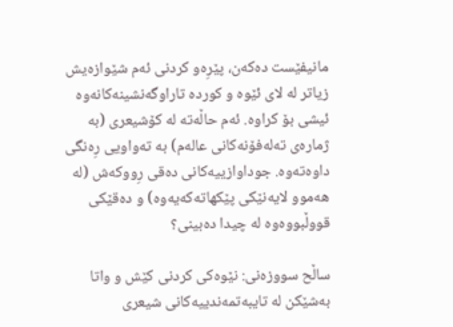مانیفێست ده‌كه‌ن، پێرِه‌و كردنی ئه‌م شێوازه‌یش زیاتر له‌ لای ئێوه‌ و كورده‌ تاراوگه‌نشینه‌كانه‌وه‌ ئیشی بۆ كراوه‌. ئه‌م حاڵه‌ته‌ له‌ كۆشیعری (به‌ ژماره‌ی ته‌له‌فۆنه‌كانی عاله‌م) به‌ ته‌واویی رِه‌نگی داوه‌ته‌وه‌. جوداوازییه‌كانی ده‌قی رِووكه‌ش (له‌ هه‌موو لایه‌نێكی پێكهاته‌كه‌یه‌وه‌) و ده‌قێكی قووڵبووه‌وه‌ له‌ چیدا ده‌بینی؟

ساڵح سووزه‌نی: نێوه‌كی كردنی كێش و واتا به‌شێكن له‌ تایبه‌تمه‌ندییه‌كانی شیعری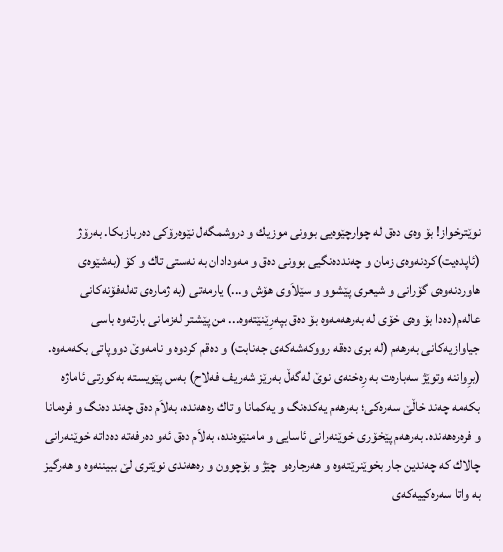نوێترخواز! بۆ وه‌ی ده‌ق له‌ چوارچێوه‌یی بوونی موزیك و دروشمگه‌ل نێوه‌رۆكی ده‌ربازبكا. به‌رۆژ (ئاپده‌یت)كردنه‌وه‌ی زمان و چه‌ندده‌نگیی بوونی ده‌ق و مه‌ودادان به‌ نه‌ستی تاك و كۆ (به‌شێوه‌ی هاوردنه‌وه‌ی گۆرانی و شیعری پێشوو و سێلاَوی هۆش و...) یارمه‌تی (به‌ ژماره‌ی ته‌له‌فۆنه‌كانی عاله‌م(ده‌دا بۆ وه‌ی خۆی له‌ به‌رهه‌مه‌وه‌ بۆ ده‌ق بپه‌رِێنێته‌وه‌... من پێشتر له‌زمانی بارته‌وه‌ باسی جیاوازیه‌كانی به‌رهه‌م (له‌ بری ده‌قه‌ رووكه‌شه‌كه‌ی جه‌نابت) و ده‌قم كردوه‌ و نامه‌وێ دووپاتی بكه‌مه‌‌وه‌. (برِواننه‌ وتوێژ سه‌باره‌ت به‌ رِه‌خنه‌ی نوێ له‌گه‌ڵ به‌رێز شه‌ریف فه‌لاح) به‌س پێویسته‌ به‌كورتی ئاماژه‌ بكه‌مه‌ چه‌ند خاڵێ سه‌ره‌كی؛ به‌رهه‌م یه‌كده‌نگ و یه‌كمانا و تاك ره‌هه‌نده‌، به‌لاَم ده‌ق چه‌ند ده‌نگ و فره‌مانا و فره‌ره‌هه‌نده‌. به‌رهه‌م پێخۆری خوێنه‌رانی ئاسایی و مامنێوه‌نده‌، به‌لاَم ده‌ق ئه‌و ده‌رفه‌ته‌ ده‌داته‌ خوێنه‌رانی چالاك كه‌ چه‌ندین جار بخوێنرێته‌وه‌ و هه‌رجاره‌و  چێژ و بۆچوون و ره‌هه‌ندی نوێتری لێ ببیننه‌وه‌ و هه‌رگیز به‌ واتا سه‌ره‌كییه‌كه‌ی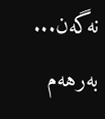نه‌گه‌ن... به‌رهه‌م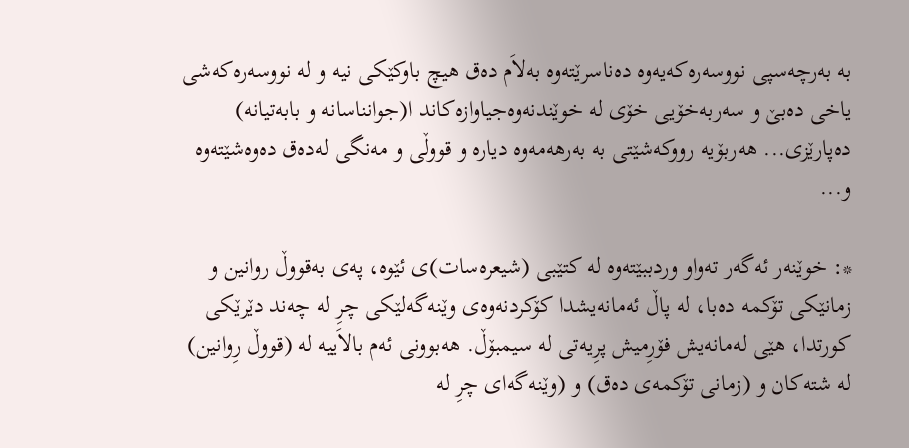به‌ به‌رچه‌سپی نووسه‌ره‌كه‌یه‌وه‌ ده‌ناسرێته‌وه‌ به‌لاَم ده‌ق هیچ باوكێكی نیه‌ و له‌ نووسه‌ره‌كه‌شی یاخی ده‌بێ و سه‌ربه‌خۆیی خۆی له‌ خوێندنه‌وه‌جیاوازه‌كاند ا(جوانناسانه‌ و بابه‌تیانه‌) ده‌پارێزی... هه‌ربۆیه‌ رووكه‌شێتی به‌ به‌رهه‌مه‌وه‌ دیاره‌ و قووڵی و مه‌نگی له‌ده‌ق ده‌وه‌شێته‌وه‌ و...

*: خوێنه‌ر ئه‌گه‌ر ته‌واو وردببێته‌وه‌ له‌ كتێبی (شیعره‌سات)ی ئێوه‌، په‌ی به‌قووڵ روانین و زمانێكی تۆكمه‌ ده‌با، له‌ پاڵ ئه‌مانه‌یشدا كۆكردنه‌وه‌ی وێنه‌گه‌لێكی چرِ له‌ چه‌ند دێرێكی كورتدا، هێی له‌مانه‌یش فۆرِمیش پرِیه‌تی له‌ سیمبۆڵ. هه‌بوونی ئه‌م بالاَییه‌ له‌ (قووڵ رِوانین) له‌ شته‌كان و (زمانی تۆكمه‌ی ده‌ق) و (وێنه‌گه‌ای چرِ له‌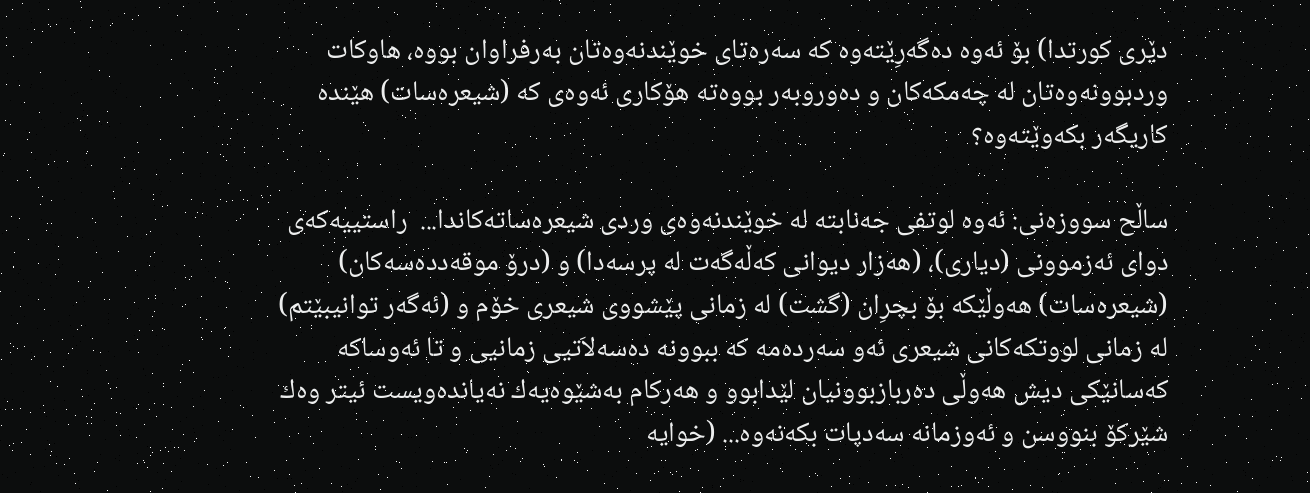دێری كورتدا) بۆ ئه‌وه‌ ده‌گه‌رِێته‌وه‌ كه‌ سه‌ره‌تای خوێندنه‌وه‌تان به‌رفراوان بووه‌، هاوكات وردبوونه‌وه‌تان له‌ چه‌مكه‌كان و ده‌وروبه‌ر بووه‌ته‌ هۆكاری ئه‌وه‌ی كه‌ (شیعره‌سات) هێنده‌ كاریگه‌ر بكه‌وێته‌وه‌؟

ساڵح سووزه‌نی: ئه‌وه‌ لوتفی جه‌نابته‌ له‌ خوێندنه‌وه‌ی وردی شیعره‌ساته‌كاندا...  راستییه‌كه‌ی دوای ئه‌زموونی (دیاری)، (هه‌زار دیوانی كه‌ڵه‌گه‌ت له‌ پرسه‌دا) و (درۆ موقه‌دده‌سه‌كان) (شیعره‌سات) هه‌وڵێكه‌ بۆ بچرِان‌ (گشت) له‌ زمانی پێشووی شیعری خۆم و (ئه‌گه‌ر توانیبێتم) له‌ زمانی لووتكه‌كانی شیعری ئه‌و سه‌رده‌مه‌ كه‌ ببوونه‌ ده‌سه‌لاَتیی زمانیی و تا ئه‌وساكه‌ كه‌سانێكی دیش هه‌وڵی ده‌ربازبوونیان لێدابوو و هه‌ركام به‌شێوه‌یه‌ك نه‌یانده‌ویست ئیتر وه‌ك شێركۆ بنووسن و ئه‌وزمانه‌ سه‌دپات بكه‌نه‌وه‌... (خوایه‌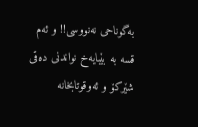به‌گوناحی نه‌نووسی!! و ئه‌م قسه‌ به‌ بێبایه‌خ نواندنی ده‌قی شێركۆ و ئه‌وقوتابخانه‌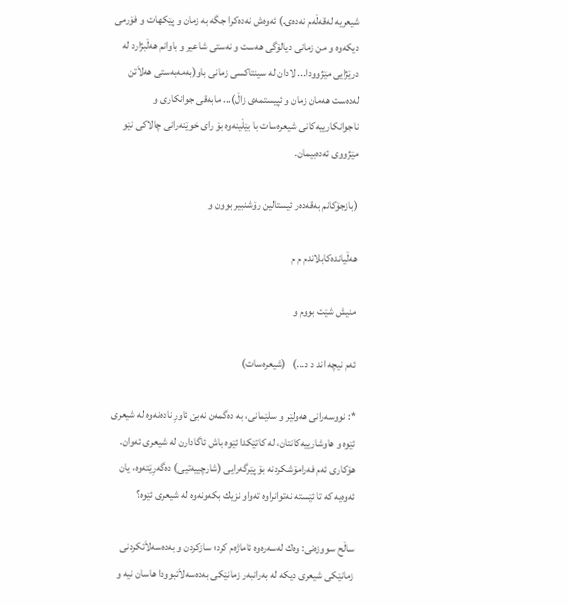شیعریه‌ له‌قه‌ڵه‌م نه‌ده‌ی.) ئه‌وه‌ش نه‌ده‌كرا جگه‌ به‌ زمان و پێكهات و فۆرمی دیكه‌وه‌ و من زمانی دیالۆگی هه‌ست و نه‌ستی شاعیر و باوانم هه‌ڵبژارد له‌ درێژایی مێژوودا... لادان له‌ سینتاكسی زمانی باو(به‌مه‌به‌ستی هه‌لاَتن له‌ده‌ست هه‌مان زمان و ئپیستمه‌ی زاڵ)... مابه‌قی جوانكاری و ناجوانكارییه‌كانی شیعره‌سات با بێڵینه‌وه‌ بۆ رای خوێنه‌رانی چالاكی نێو مێژووی ئه‌ده‌بیمان.

(بازجۆكانم به‌قه‌ده‌ر ئیستالین رۆشنبیر بوون و

هه‌ڵیانده‌كابلاندم م م

منیش شێت بووم و

ئه‌م نیچه‌ اند د د...)   (شیعره‌سات)

*: نووسه‌رانی هه‌ولێر و سلێمانی، به‌ ده‌گمه‌ن نه‌بێ ئاورِ ناده‌نه‌وه‌ له‌ شیعری ئێوه‌ و هاوشارییه‌كانتان، له‌ كاتێكدا ئێوه‌ باش ئاگادارن له‌ شیعری ئه‌وان. هۆكاری ئه‌م فه‌رامۆشكردنه‌ بۆ پێرگه‌رایی (شارچییه‌تیی) ده‌گه‌رِێته‌وه‌، یان ئه‌وه‌یه‌ كه‌ تا ئێسته‌ نه‌توانراوه‌ ته‌واو نزیك بكه‌ونه‌وه‌ له‌ شیعری ئێوه‌؟

ساڵح سووزه‌نی: وه‌ك له‌سه‌ره‌وه‌ ئاماژه‌م كرد؛ سازكردن و به‌ده‌سه‌لاَتكردنی زمانێكی شیعری دیكه‌ له‌ به‌رانبه‌ر زمانێكی به‌ده‌سه‌لاَتبوودا هاسان نیه‌ و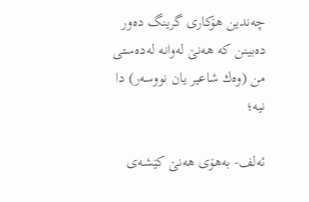چه‌ندین هۆكاری گرینگ ده‌ور ده‌بینن كه‌ هه‌نێ له‌وانه‌ له‌ده‌ستی من (وه‌ك شاعیر یان نووسه‌ر) دا نیه‌؛

ئه‌لف- به‌هۆی هه‌نێ كێشه‌ی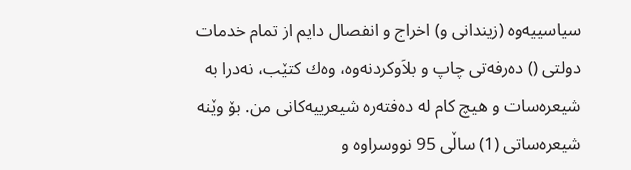سیاسییه‌وه‌ (زیندانی و) اخراج و انفصال دایم از تمام خدمات دولتی () ده‌رفه‌تی چاپ و بلاَوكردنه‌وه، وه‌ك كتێب، نه‌درا به‌ شیعره‌سات و هیچ كام له‌ ده‌فته‌ره‌ شیعرییه‌كانی من. بۆ وێنه‌ شیعره‌ساتی (1) ساڵی 95 نووسراوه‌ و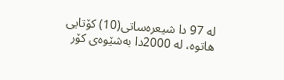له‌ 97 دا شیعره‌ساتی(10) كۆتایی هاتوه، له‌ 2000دا به‌شێوه‌ی كۆر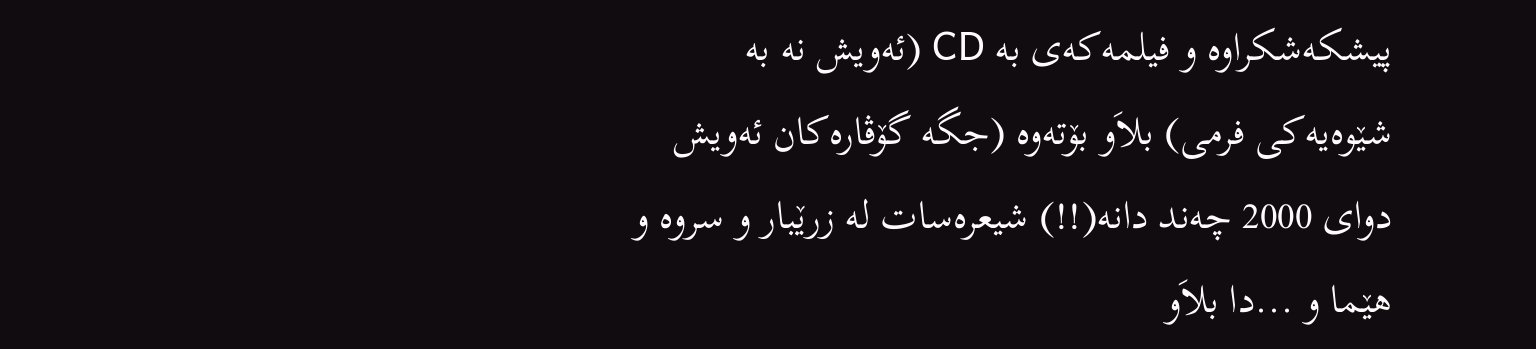پیشكه‌شكراوه‌ و فیلمه‌كه‌ی به‌ CD (ئه‌ویش نه‌ به‌ شێوه‌یه‌كی فرمی) بلاَو بۆته‌وه‌ (جگه‌ گۆڤاره‌كان ئه‌ویش دوای 2000 چه‌ند دانه‌(!!) شیعره‌سات له‌ زرێبار و سروه‌ و هێما و ...دا بلاَو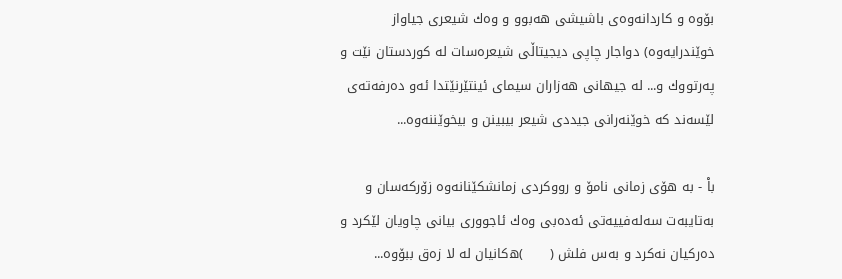بۆوه‌ و كاردانه‌وه‌ی باشیشی هه‌بوو و وه‌ك شیعری جیاواز خوێندرایه‌وه‌) دواجار چاپی دیجیتاڵی شیعره‌سات له‌ كوردستان نێت و په‌رتووك و... له‌ جیهانی هه‌زاران سیمای ئینتێرنێتدا ئه‌و ده‌رفه‌‌ته‌ی لێسه‌ند كه‌ خوێنه‌رانی جیددی شیعر بیبینن و بیخوێننه‌وه‌...

باْ - به‌ هۆی زمانی نامۆ و رووكردی زمانشكێنانه‌وه‌ زۆركه‌سان و به‌تایبه‌ت سه‌له‌فییه‌تی ئه‌ده‌بی وه‌ك ئاجووری بیانی چاویان لێكرد و ده‌ركیان نه‌كرد و به‌س فلش (      )ه‌كانیان له‌ لا زه‌ق ببۆوه‌...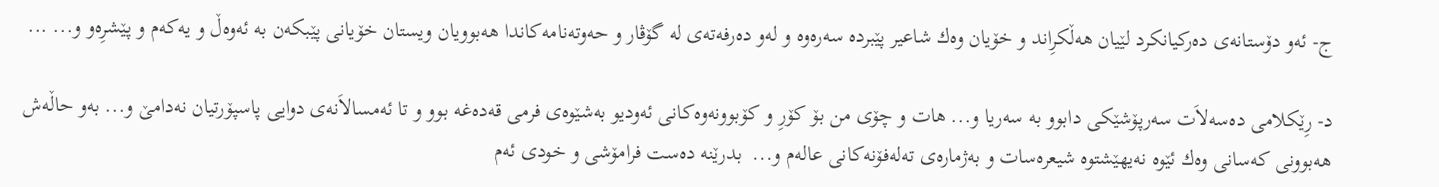ج- ئه‌و دۆستانه‌ی ده‌ركیانكرد لێیان هه‌ڵكرِاند و خۆیان وه‌ك شاعیر پێبرده‌ سه‌ره‌وه‌ و له‌و ده‌رفه‌ته‌ی له‌ گۆڤار و حه‌وته‌نامه‌كاندا هه‌بوویان ویستان خۆیانی پێبكه‌ن به‌ ئه‌وه‌ڵ و یه‌كه‌م و پێشرِه‌و و... ...

د- رِێكلامی ده‌سه‌لاَت سه‌رپۆشێكی دابوو به‌ سه‌ریا و... هات و چۆی من بۆ كۆرِ و كۆبوونه‌وه‌كانی ئه‌ودیو به‌شێوه‌ی فرمی قه‌ده‌غه‌ بوو و تا ئه‌مسالاَنه‌ی دوایی پاسپۆرتیان نه‌دامێ و... به‌و حاڵه‌ش هه‌بوونی كه‌سانی وه‌ك ئێوه‌ نه‌یهێشتوه‌ شیعره‌سات و به‌ژماره‌ی ته‌له‌فۆنه‌كانی عاله‌م و...  بدرێنه‌ ده‌ست فرامۆشی و خودی ئه‌م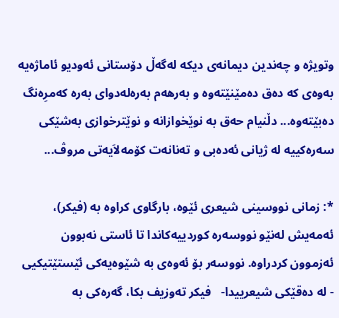وتویژه‌ و چه‌ندین دیمانه‌ی دیكه‌ له‌گه‌ڵ دۆستانی ئه‌ودیو ئاماژه‌یه‌ به‌وه‌ی كه‌ ده‌ق ده‌مێنێته‌وه‌ و به‌رهه‌م به‌ره‌له‌دوای به‌ره‌ كه‌مرِه‌نگ ده‌بێته‌وه‌... دڵنیام حه‌ق به‌ نوێخوازانه‌ و نوێترخوازی به‌شێكی سه‌ره‌كییه‌ له‌ ژیانی ئه‌ده‌بی و ته‌نانه‌ت كۆمه‌لاَیه‌تی مروڤ...

*: زمانی نووسینی شیعری ئێوه‌، بارگاوی كراوه‌ به‌ (فیكر)، ئه‌مه‌یش له‌نێو نووسه‌ره‌ كوردییه‌كاندا تا ئاستی نه‌بوون ئه‌زموون كردراوه‌. نووسه‌ر بۆ ئه‌وه‌ی به‌ شێوه‌یه‌كی ئێستێتیكیی - له‌ ده‌قێكی شیعرییدا-   فیكر ته‌وزیف بكا، گه‌ره‌كی به‌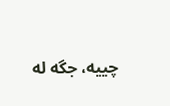چییه‌، جگه‌ له‌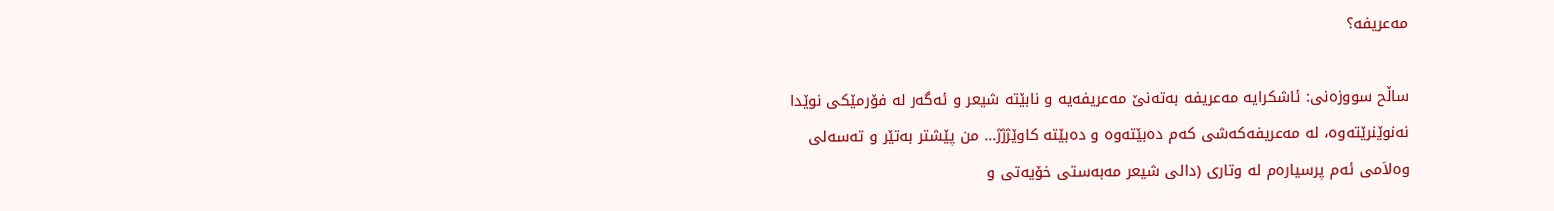مه‌عریفه‌؟

ساڵح سووزه‌نی: ئاشكرایه‌ مه‌عریفه‌ به‌ته‌نێ مه‌عریفه‌یه‌ و نابێته‌ شیعر و ئه‌گه‌ر له‌ فۆرمێكی نوێدا نه‌نوێنرێته‌وه‌، له‌ مه‌عریفه‌كه‌شی كه‌م ده‌بێته‌وه‌ و ده‌بێته‌ كاوێژژژ... من پێشتر به‌تێر و ته‌سه‌لی وه‌لاَمی ئه‌م پرسیاره‌م له‌ وتاری (دالی شیعر مه‌به‌ستی خۆیه‌تی و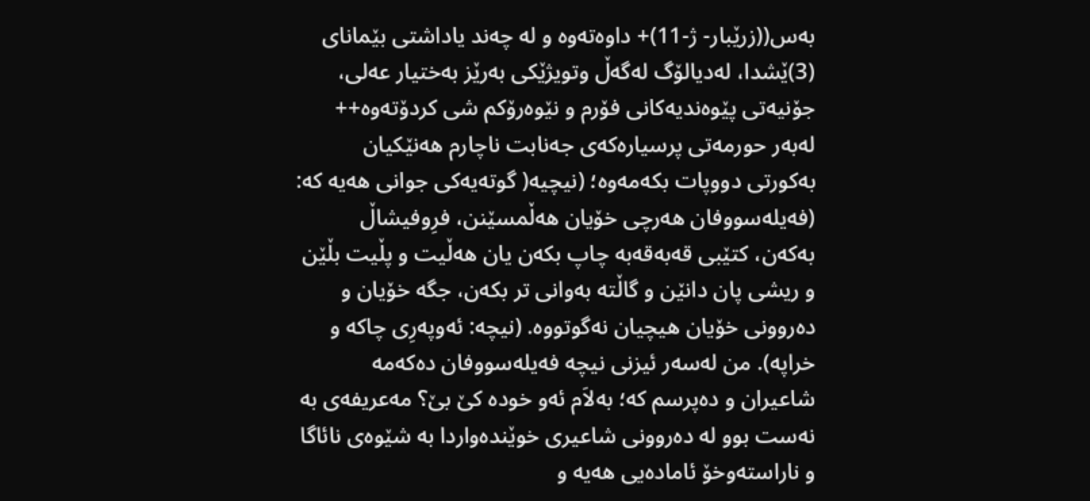به‌س((زرێبار- ژ-11)+ داوه‌ته‌وه‌ و له‌ چه‌ند یاداشتی بێمانای (3)ێشدا، له‌دیالۆگ له‌گه‌ڵ وتویژێكی به‌رێز به‌ختیار عه‌لی، جۆنیه‌تی پێوه‌ندیه‌كانی فۆرم و نێوه‌رۆكم شی كردۆته‌وه‌++ له‌به‌ر حورمه‌تی پرسیاره‌كه‌ی جه‌نابت ناچارم هه‌نێكیان به‌كورتی دووپات بكه‌مه‌وه‌؛ (نیچیه‌( گوته‌یه‌كی جوانی هه‌یه‌ كه‌: (فه‌یله‌سووفان هه‌رچی خۆیان هه‌ڵمسێنن، فرِوفیشاڵ به‌كه‌ن، كتێبی قه‌به‌قه‌به‌ چاپ بكه‌ن یان هه‌ڵیت و پڵیت بڵێن و ریشی پان دانێن و گاڵته‌ به‌وانی تر بكه‌ن، جگه‌ خۆیان و ده‌روونی خۆیان هیچیان نه‌گوتووه‌. (نیچه‌: ئه‌وپه‌رِی چاكه‌ و خراپه‌). من له‌سه‌ر ئیزنی نیچه‌ فه‌یله‌سووفان ده‌كه‌مه‌ شاعیران و ده‌پرسم كه‌؛‌ به‌لاَم ئه‌و خوده‌ كێ بێ؟ مه‌عریفه‌ی به‌ نه‌ست بوو له‌ ده‌روونی شاعیری خوێنده‌واردا به‌ شێوه‌ی نائاگا و ناراسته‌وخۆ ئاماده‌یی هه‌یه‌ و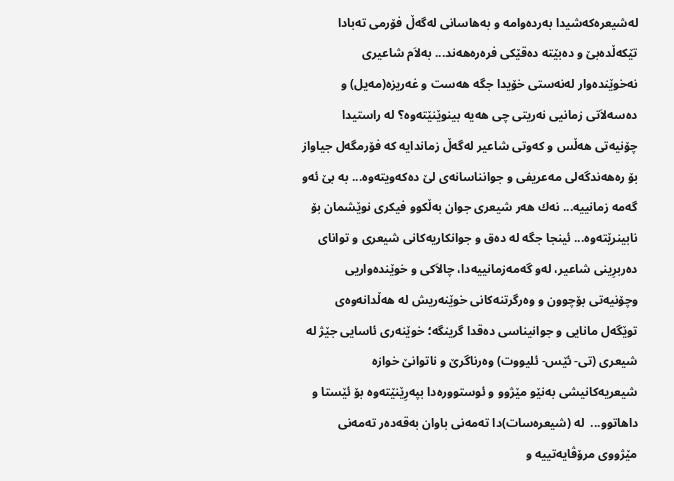له‌شیعره‌كه‌شیدا به‌رده‌وامه‌ و به‌هاسانی له‌گه‌ڵ فۆرمی ته‌بادا تێكه‌ڵده‌بێ و ده‌بێته‌ ده‌قێكی فره‌ره‌هه‌ند... به‌لاَم شاعیری نه‌خوێنده‌وار له‌نه‌ستی خۆیدا جگه‌ هه‌ست و غه‌ریزه‌(مه‌یل) و ده‌سه‌لاَتی زمانیی نه‌ریتی چی هه‌یه‌ بینوێنێته‌وه‌؟ له‌ راستیدا چۆنیه‌تی هه‌ڵس و كه‌وتی شاعیر له‌گه‌ڵ زماندایه‌ كه‌ فۆرمگه‌ل جیاواز بۆ ره‌هه‌ندگه‌لی مه‌عریفی و جوانناسانه‌ی لێ ده‌كه‌ویته‌وه‌... به‌ بێ ئه‌و گه‌مه‌ زمانییه‌... نه‌ك هه‌ر شیعری جوان به‌ڵكوو فیكری نوێشمان بۆ نابینرێته‌وه‌... ئینجا جگه‌ له‌ ده‌ق و جوانكاریه‌كانی شیعری و توانای ده‌ربرِینی شاعیر‌، له‌و گه‌مه‌زمانییه‌‌دا، چالاَكی و خوێنده‌واریی وچۆنیه‌تی بۆچوون و وه‌رگرتنه‌كانی خوێنه‌ریش له‌ هه‌ڵدانه‌وه‌ی توێگه‌ل مانایی و جوانیناسی ده‌قدا گرینگه‌؛ خوێنه‌ری ئاسایی جێژ له‌ شیعری (تی- ئێس- ئلیووت) وه‌رناگرێ و ناتوانێ خوازه‌ شیعریه‌كانیشی به‌نێو مێژوو و ئوستووره‌دا بپه‌رِێنێته‌وه‌ بۆ ئێستا و داهاتوو...  له‌ (شیعره‌سات)دا ته‌مه‌نی باوان به‌قه‌ده‌ر ته‌مه‌نی مێژووی مرۆڤایه‌تییه‌ و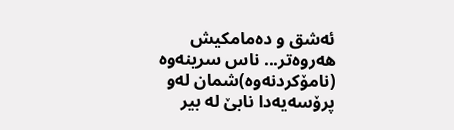ئه‌شق و ده‌مامكیش هه‌روه‌تر... ناس سرینه‌وه‌ (نامۆكردنه‌وه‌)شمان له‌و پرۆسه‌یه‌دا نابێ له‌ بیر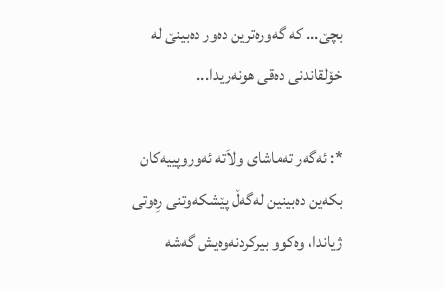بچێ... كه‌ گه‌وره‌ترین ده‌ور ده‌بینێ له‌ خۆلقاندنی ده‌قی هونه‌ریدا...

*: ئه‌گه‌ر ته‌ماشاى ولاَته‌ ئه‌وروپییه‌كان بكه‌ین ده‌بینین له‌گه‌ڵ پێشكه‌وتنى رِه‌وتى ژیاندا، وه‌كوو بیركردنه‌وه‌یش گه‌شه‌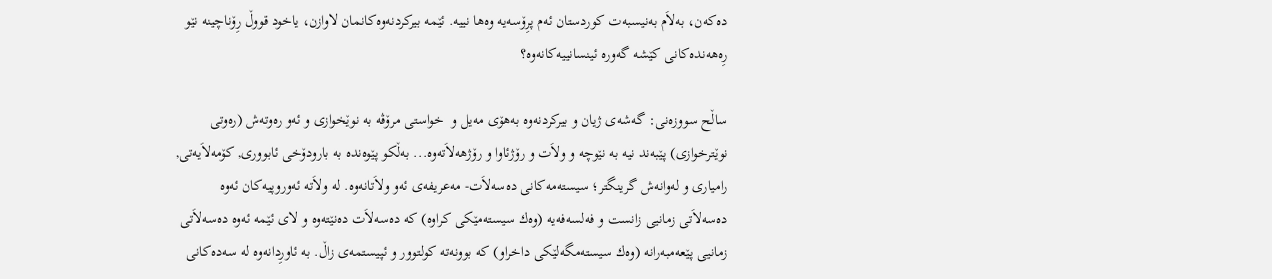ده‌كه‌ن، به‌لاَم به‌نیسبه‌ت كوردستان ئه‌م پرِۆسه‌یه‌ وه‌ها نییه‌. ئێمه‌ بیركردنه‌وه‌كانمان لاوازن، یاخود قووڵ رِۆناچینه‌ نێو رِه‌هه‌نده‌كانى كێشه‌ گه‌وره‌ ئینسانییه‌كانه‌وه‌؟

ساڵح سووزه‌نی: گه‌شه‌ی ژیان و بیركردنه‌وه‌ به‌هۆی مه‌یل و  خواستی مرۆڤه‌ به‌ نوێخوازی و ئه‌و ره‌وته‌ش (ره‌وتی نوێترخوازی) پێبه‌ند نیه‌ به‌ نێوچه‌ و ولاَت و رۆژئاوا و رۆژهه‌لاَته‌وه‌... به‌ڵكو پێوه‌نده‌ به‌ بارودۆخی ئابووری, كۆمه‌لاَیه‌تی, رامیاری و له‌وانه‌ش گرینگتر؛ سیسته‌مه‌كانی ده‌سه‌لاَت- مه‌عریفه‌ی ئه‌و ولاَتانه‌وه‌. له‌ ولاَته‌ ئه‌وروپیه‌كان ئه‌وه‌ ده‌سه‌لاَتی زمانیی زانست و فه‌لسه‌‌فه‌یه‌ (وه‌ك سیسته‌مێكی كراوه‌) كه‌ ده‌سه‌لاَت ده‌نێته‌وه‌ و لای ئێمه‌ ئه‌وه‌ ده‌سه‌لاَتی زمانیی پێعه‌مبه‌رانه‌ (وه‌ك سیسته‌مگه‌لێكی داخراو) كه‌ بوونه‌ته‌ كولتوور و ئپیستمه‌ی زاڵ. به‌ ئاورِدانه‌وه‌ له‌ سه‌ده‌كانی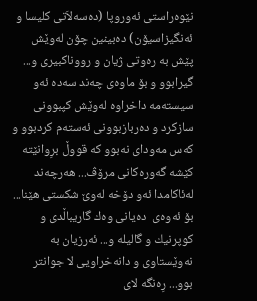نێوه‌راستی ئه‌وروپا (ده‌سه‌لاَتی كلیسا و ئه‌نگیزاسیۆن) ده‌بینین چۆن له‌وێش پێش به‌ ره‌وتی ژیان و رووناكبیری و...  گیرابوو و بۆ ماوه‌ی چه‌ند سه‌ده‌ ئه‌و سیسته‌مه‌ داخراوه‌ له‌وێش كپبوونی سازكرد و ده‌ربازبوونی ئه‌سته‌م كردبوو و كه‌س مه‌ودای نه‌بوو كه‌ قووڵ برِوانێته‌ كێشه‌ گه‌وره‌كانی مرۆڤ... هه‌رچه‌ند له‌ئاكامدا ئه‌و دۆخه‌ له‌وێ شكستی هێنا... بۆ ئه‌وه‌ی  ده‌یانی وه‌ك گاریباڵدی و كوپرنیك و گالیله‌ و... ئه‌رزیان به‌ نه‌وێستاوی و دانه‌خراویی لا جوانتر بوو... رِه‌نگه‌ لای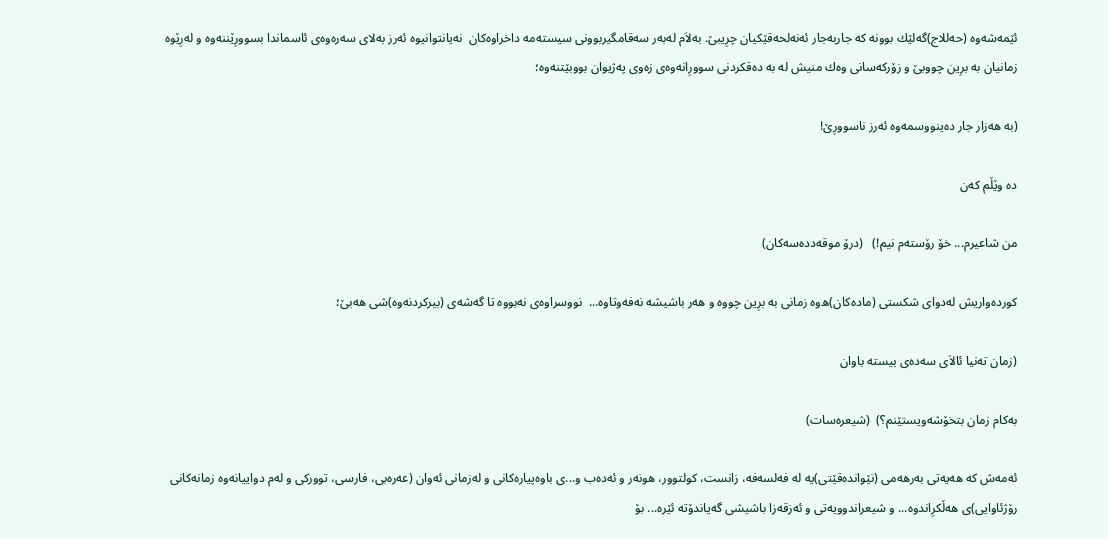ئێمه‌شه‌وه‌ (حه‌للاج)گه‌لێك بوونه‌ كه‌ جاربه‌جار ئه‌نه‌لحه‌قێكیان چرِیبێ. به‌لاَم له‌به‌ر سه‌قامگیربوونی سیسته‌مه‌ داخراوه‌كان  نه‌یانتوانیوه‌ ئه‌رز به‌لای سه‌ره‌وه‌ی ئاسماندا بسوورِێننه‌وه‌ و له‌رِێوه‌ زمانیان به‌ برِین چووبێ و زۆركه‌سانی وه‌ك منیش له‌ به‌ ده‌قكردنی سوورِانه‌وه‌ی زه‌وی په‌ژیوان بووبێتنه‌وه‌؛

(به‌ هه‌زار جار ده‌ینووسمه‌وه‌ ئه‌رز ناسوورِێ!

ده‌ وێڵم كه‌ن

من شاعیرم... خۆ رۆسته‌م نیم!)   (درۆ موقه‌دده‌سه‌كان)

كورده‌واریش له‌دوای شكستی (ماده‌كان)ه‌وه‌ زمانی به‌ برِین چووه‌ و هه‌ر باشیشه‌ نه‌فه‌وتاوه‌...  نووسراوه‌ی نه‌بووه‌ تا گه‌شه‌ی (بیركردنه‌وه)شی هه‌بێ؛

(زمان ته‌نیا ئالاَی سه‌ده‌ی بیسته‌ باوان

به‌كام زمان بتخۆشه‌ویستێنم؟)  (شیعره‌سات)

ئه‌مه‌ش كه‌ هه‌یه‌تی به‌رهه‌می (نێوانده‌قێتی)یه‌ له‌ فه‌لسه‌فه‌، زانست، كولتوور، هونه‌ر و ئه‌ده‌ب و...ی باوه‌پیاره‌كانی و له‌زمانی ئه‌وان (عه‌ره‌بی، فارسی، تووركی و له‌م دواییانه‌وه‌ زمانه‌كانی رۆژئاوایی)ی هه‌ڵكرِاندوه‌... و شیعراندوویه‌تی و ئه‌زقه‌زا باشیشی گه‌یاندۆته‌ ئێره‌... بۆ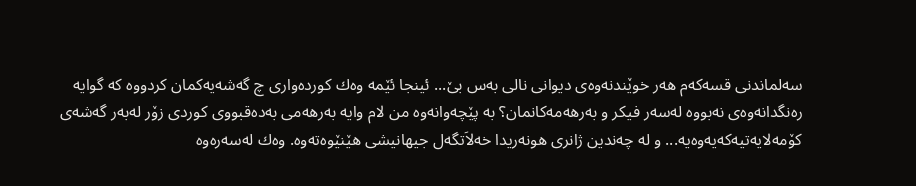سه‌لماندنی قسه‌كه‌م هه‌ر خوێندنه‌وه‌ی دیوانی نالی به‌س بێ... ئینجا ئێمه‌ وه‌ك كورده‌واری چ گه‌شه‌یه‌كمان كردووه‌ كه‌ گوایه‌ ره‌نگدانه‌وه‌ی نه‌بووه‌ له‌سه‌ر فیكر و به‌رهه‌مه‌كانمان؟ به‌ پێچه‌وانه‌وه‌ من لام وایه‌ به‌رهه‌می به‌ده‌قبووی كوردی زۆر له‌به‌ر گه‌شه‌ی كۆمه‌لایه‌تیه‌كه‌یه‌وه‌یه‌... و له‌ چه‌ندین ژانری هونه‌ریدا خه‌لاَتگه‌ل جیهانیشی هێنێوه‌ته‌وه‌. وه‌ك له‌سه‌ره‌وه‌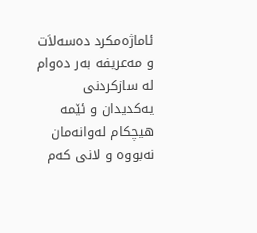ئاماژه‌مكرد ده‌سه‌لاَت و مه‌عریفه‌ به‌ر ده‌وام له‌ سازكردنی یه‌كدیدان و ئێمه‌ هیچكام له‌وانه‌مان نه‌بووه‌ و لانی كه‌م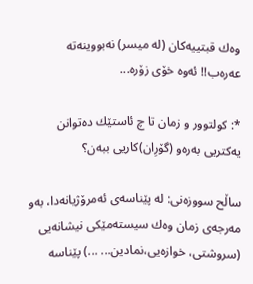وه‌ك قبتییه‌كان (له‌ میسر) نه‌بووینه‌ته‌ عه‌ره‌ب!! ئه‌وه‌ خۆی زۆره‌...

*: كولتوور و زمان تا چ ئاستێك ده‌توانن یه‌كتریى به‌ره‌و (گۆرِان)كاریی ببه‌ن؟

ساڵح سووزه‌نی: له‌ پێناسه‌ی ئه‌مرۆژیانه‌دا، به‌و مه‌رجه‌ی زمان وه‌ك سیسته‌مێكی نیشانه‌یی (سروشتی، خوازه‌یی،نمادین... ...) پێناسه‌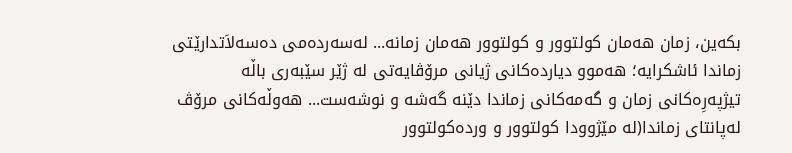بكه‌ین، زمان هه‌مان كولتوور و كولتوور هه‌مان زمانه‌... له‌سه‌رده‌می ده‌سه‌لاَتدارێتی زماندا ئاشكرایه‌؛ هه‌موو دیارده‌كانی ژیانی مرۆڤایه‌تی له‌ ژێر سێبه‌ری باڵه‌ تیژپه‌رِه‌كانی زمان و گه‌مه‌كانی زماندا دێنه‌ گه‌شه‌ و نوشه‌ست... هه‌وڵه‌كانی مرۆڤ له‌پانتای زماندا(له‌ مێژوودا كولتوور و ورده‌كولتوور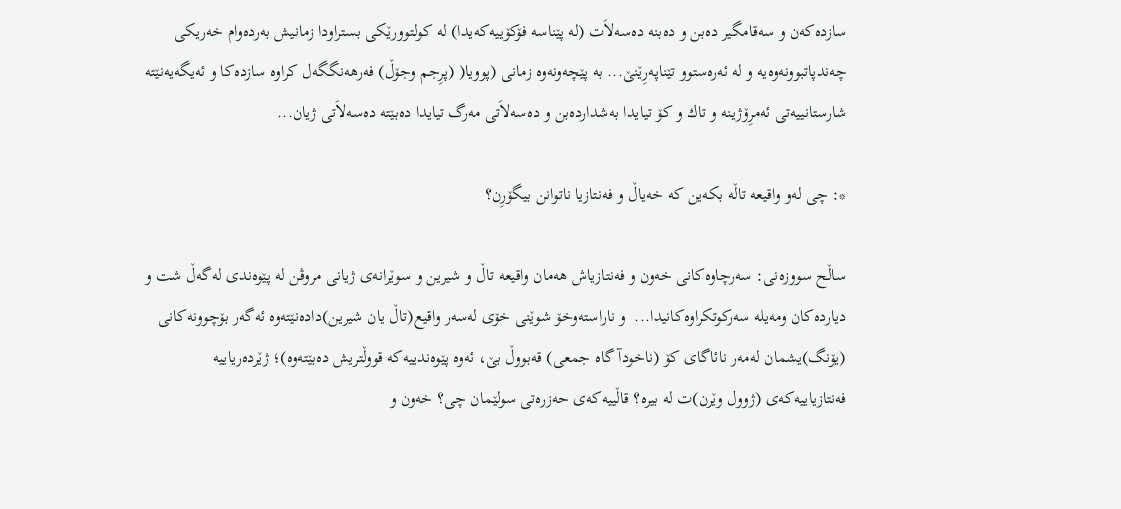سازده‌كه‌ن و سه‌قامگیر ده‌بن و ده‌بنه‌ ده‌سه‌لاَت (له‌ پێناسه‌ فۆكۆییه‌كه‌یدا) له‌ كولتوورێكی بستراودا زمانیش به‌رده‌وام خه‌ریكی چه‌ندپاتبوونه‌وه‌یه‌ و له‌ ئه‌ره‌ستوو تێناپه‌رِێنێ... به‌ پێچه‌ونه‌وه‌ زمانی (پوویا( (پرِجم وجۆڵ) فه‌رهه‌نگگه‌ل كراوه‌ سازده‌كا و ئه‌یگه‌یه‌نێته‌ شارستانییه‌تی ئه‌مرِۆژینه‌ و تاك و كۆ تیایدا به‌شدارده‌بن و ده‌سه‌لاَتی مه‌رگ تیایدا ده‌بێته‌ ده‌سه‌لاَتی ژیان...

*: چى له‌و واقیعه‌ تاڵه‌ بكه‌ین كه‌ خه‌یاڵ و فه‌نتازیا ناتوانن بیگۆرِن؟

ساڵح سووزه‌نی: سه‌رچاوه‌كانی خه‌ون و فه‌نتازیاش هه‌مان واقیعه‌ تاڵ و شیرین و سوێرانه‌ی ژیانی مروڤن له‌ پێوه‌ندی له‌گه‌ڵ شت و دیارده‌كان ومه‌یله‌ سه‌ركوتكراوه‌كانیدا...  و ناراسته‌وخۆ شوێنی خۆی له‌سه‌ر واقیع(تاڵ یان شیرین)داده‌نێته‌وه‌ ئه‌گه‌ر بۆچوونه‌كانی (یۆنگ)یشمان له‌مه‌ر نائاگای كۆ (ناخودآ گاه‌ جمعی) قه‌بووڵ بێ، ئه‌وه‌ پێوه‌ندییه‌كه‌ قووڵتریش ده‌بێته‌وه‌)؛ ژێرده‌ریاییه‌ فه‌نتازیاییه‌كه‌ی (ژوول وێرن)ت له‌ بیره‌؟ قاڵییه‌كه‌ی حه‌‌زره‌تی سولێمان چی؟ خه‌ون و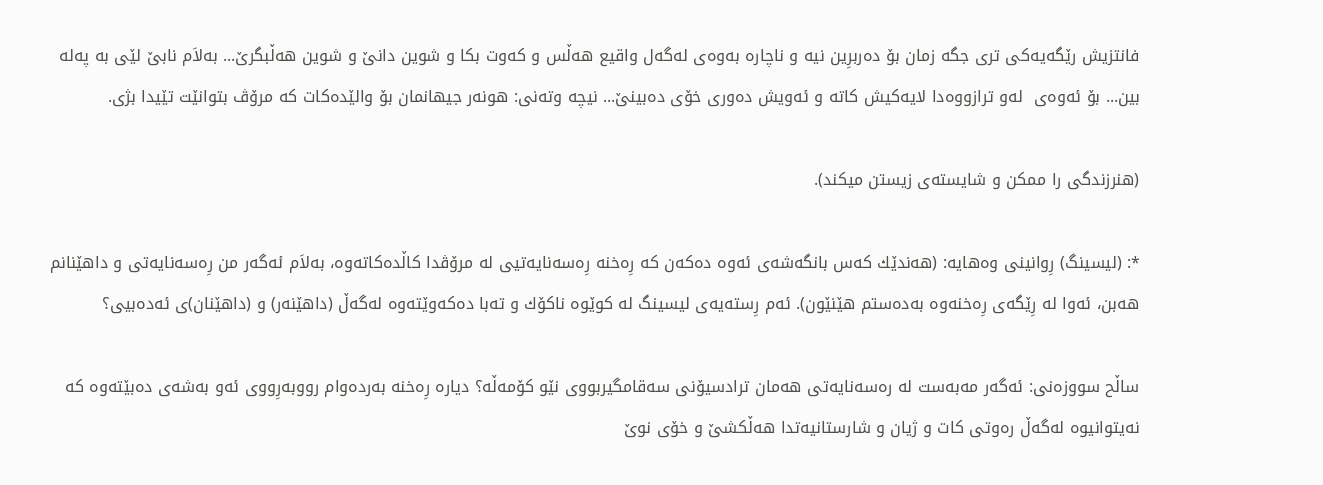فانتزیش رێگه‌یه‌كی تری جگه‌ زمان بۆ ده‌ربرِین نیه‌ و ناچاره‌ به‌وه‌ی له‌گه‌ل واقیع هه‌ڵس و كه‌وت بكا و شوین دانێ و شوین هه‌ڵبگرێ... به‌لاَم نابێ لێی به‌ په‌له‌ بین... بۆ ئه‌وه‌ی  له‌و ترازووه‌دا لایه‌كیش كاته‌ و ئه‌ویش ده‌وری خۆی ده‌بینێ... نیچه‌ وته‌نی: هونه‌ر جیهانمان بۆ والێده‌كات كه‌ مرۆڤ بتوانێت تێیدا بژی.

(هنرزندگی را ممكن و شایسته‌ی زیستن میكند).

*: (لیسینگ) رِوانینى وه‌هایه‌: (هه‌ندێك كه‌س بانگه‌شه‌ى ئه‌وه‌ ده‌كه‌ن كه‌ رِه‌خنه‌ رِه‌سه‌نایه‌تیى له‌ مرۆڤدا كاڵده‌كاته‌وه‌، به‌لاَم ئه‌گه‌ر من رِه‌سه‌نایه‌تى و داهێنانم هه‌بن، ئه‌وا له‌ رِێگه‌ى رِه‌خنه‌وه‌ به‌ده‌ستم هێنێون). ئه‌م رِسته‌یه‌ى لیسینگ له‌ كوێوه‌ ناكۆك و ته‌با ده‌كه‌وێته‌وه‌ له‌گه‌ڵ (داهێنه‌ر) و (داهێنان)ى ئه‌ده‌بیى؟

ساڵح سووزه‌نی: ئه‌گه‌ر مه‌به‌ست له‌ ره‌سه‌نایه‌تی هه‌مان ترادسیۆنی سه‌قامگیربووی نێو كۆمه‌ڵه‌؟ دیاره‌ رِه‌خنه‌ به‌رده‌وام رووبه‌رِووی ئه‌و به‌شه‌ی ده‌بێته‌وه‌ كه‌ نه‌یتوانیوه‌ له‌گه‌ڵ ره‌وتی كات و ژیان و شارستانیه‌تدا هه‌ڵكشێ و خۆی نوێ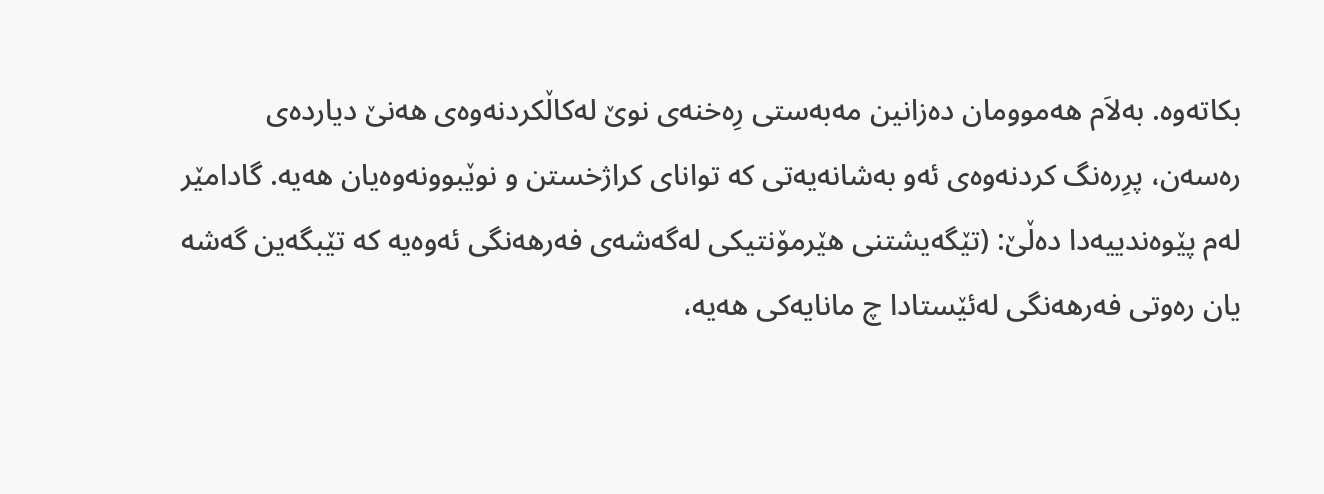بكاته‌وه. به‌لاَم هه‌موومان ده‌زانین مه‌به‌ستی رِه‌خنه‌ی نوێ له‌كاڵكردنه‌وه‌ی هه‌نێ دیارده‌ی ره‌سه‌ن، پرِره‌نگ كردنه‌وه‌ی ئه‌و به‌شانه‌یه‌تی كه‌ توانای كراژخستن و نوێبوونه‌وه‌یان هه‌یه‌. گادامێر له‌م پێوه‌ندییه‌دا ده‌ڵێ: (تێگه‌یشتنی هێرمۆنتیكی له‌گه‌شه‌ی فه‌رهه‌نگی ئه‌وه‌یه‌ كه‌ تێبگه‌ین گه‌شه‌ یان ره‌وتی فه‌رهه‌نگی له‌ئێستادا چ مانایه‌كی هه‌یه‌،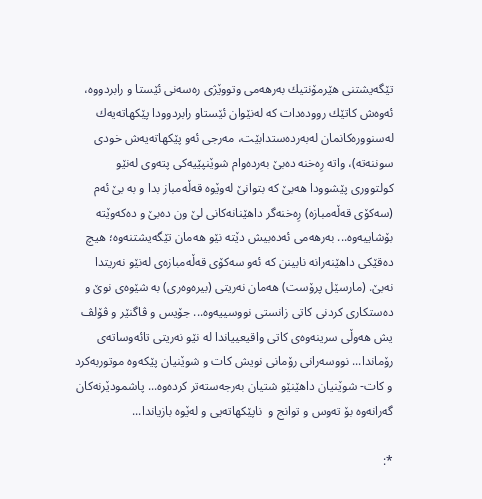تێگه‌یشتنی هێرمۆنتیك به‌رهه‌می وتووێژی ره‌سه‌نی ئێستا و رابردووه‌، ئه‌وه‌ش كاتێك رووده‌دات كه‌ له‌نێوان ئێستاو رابردوودا پێكهاته‌یه‌ك له‌سنووره‌كانمان له‌به‌رده‌ستدابێت، مه‌رجی ئه‌و پێكهاته‌یه‌ش خودی سوننه‌ته‌)، واته‌ رِه‌خنه‌ ده‌بێ به‌رده‌وام شوێنپێیه‌كی پته‌وی له‌نێو كولتووری پێشوودا هه‌بێ كه‌ بتوانێ له‌وێوه‌ قه‌ڵه‌مباز بدا و به‌ بێ ئه‌م (سه‌كۆی قه‌ڵه‌مبازه‌) رِه‌خنه‌گر داهێنانه‌كانی لێ ون ده‌بێ و ده‌كه‌وێته‌ بۆشاییه‌وه‌... به‌رهه‌می ئه‌ده‌بیش دێته‌ نێو هه‌مان تێگه‌یشتنه‌وه‌؛ هیچ ده‌قێكی داهێنه‌رانه‌ نابینن كه‌ ئه‌و سه‌كۆی قه‌ڵه‌مبازه‌ی له‌نێو نه‌ریتدا نه‌بێ. (مارسێل پرۆست) هه‌مان نه‌ریتی (بیره‌وه‌ری) به‌ شێوه‌ی نوێ و ده‌ستكاری كردنی كاتی زانستی نووسییه‌وه‌... جۆیس و ڤاگنێر و ڤۆلڤ یش هه‌وڵی سرینه‌وه‌ی كاتی واقیعییاندا له‌ نێو نه‌ریتی تائه‌وساته‌ی رۆماندا... نووسه‌رانی رۆمانی نویش كات و شوێنیان پێكه‌وه‌ موتوربه‌كرد و كات- شوێنیان داهێنێو شتیان به‌رجه‌سته‌تر كرده‌وه‌... پاشمودێرنه‌كان گه‌رانه‌وه‌ بۆ ته‌وس و توانج و  ناپێكهاته‌یی و له‌ێوه‌ بازیاندا...

*: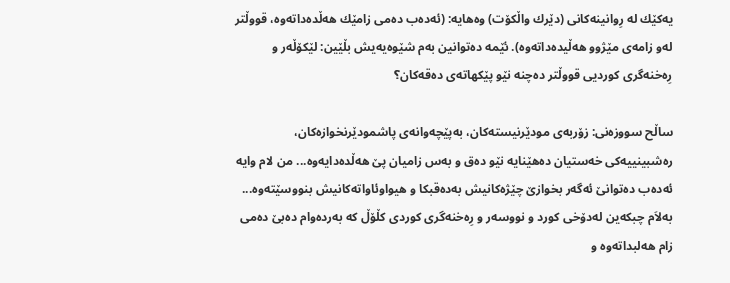یه‌كێك له‌ رِوانینه‌كانى (دێرك واڵكۆت) وه‌هایه‌: (ئه‌ده‌ب ده‌مى زامێك هه‌ڵده‌داته‌وه‌، قووڵتر له‌و زامه‌ى مێژوو هه‌ڵیده‌داته‌وه‌). ئێمه‌ ده‌توانین به‌م شێوه‌یه‌یش بڵێین: لێكۆڵه‌ر و رِه‌خنه‌گرى كوردیى قووڵتر ده‌چنه‌ نێو پێكهاته‌ى ده‌قه‌كان؟

ساڵح سووزه‌نی: زۆربه‌ی مودێرنیسته‌كان، به‌پێچه‌وانه‌ی پاشمودێرنخوازه‌كان، ره‌شبینییه‌كی خه‌ستیان ده‌هێنایه‌ نێو ده‌ق و به‌س زامیان پێ هه‌ڵده‌دایه‌وه‌... من لام وایه‌ ئه‌ده‌ب ده‌توانێ ئه‌گه‌ر بخوازێ چێژه‌كانیش به‌ده‌قبكا و هیواوئاواته‌كانیش بنووسێته‌وه‌... به‌لاَم چبكه‌ین له‌دۆخی كورد و نووسه‌ر و رِه‌خنه‌گری كوردی كڵۆڵ كه‌ به‌رده‌وام ده‌بێ ده‌می زام هه‌لبداته‌وه‌ و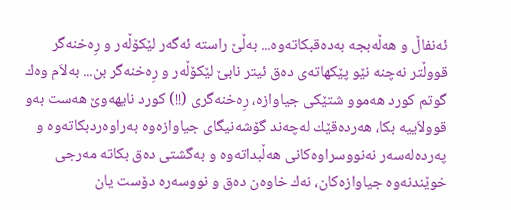ئه‌نفاڵ و هه‌ڵه‌بجه‌ به‌ده‌قبكاته‌وه‌... به‌ڵێ راسته‌ ئه‌گه‌ر لێكۆڵه‌ر و رِه‌خنه‌گر قووڵتر نه‌چنه‌ نێو پێكهاته‌ی ده‌ق ئیتر نابێ لێكۆڵه‌ر و رِه‌خنه‌گر بن... به‌لاَم وه‌ك گوتم كورد هه‌موو شتێكی جیاوازه‌، رِه‌خنه‌گری (!!) كورد نایهه‌وێ هه‌ست به‌و قوولاَییه‌ بكا، هه‌رده‌قێك له‌چه‌ند گۆشه‌نیگای جیاوازه‌وه‌ به‌راوه‌ردبكاته‌وه‌ و په‌رده‌له‌سه‌ر نه‌نووسراوه‌كانی هه‌ڵبداته‌وه‌ و به‌گشتی ده‌ق بكاته‌ مه‌رجی خوێندنه‌وه‌ جیاوازه‌كان، نه‌ك خاوه‌ن ده‌ق و نووسه‌ره‌ دۆست یان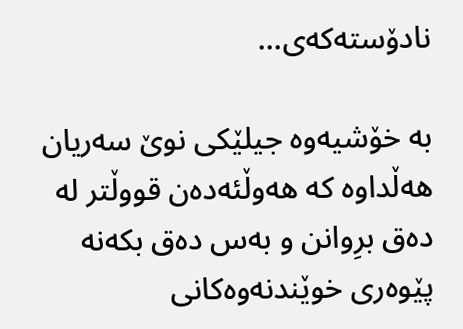نادۆسته‌كه‌ی...

به‌ خۆشیه‌وه‌ جیلێكی نوێ سه‌ریان هه‌ڵداوه‌ كه‌ هه‌وڵئه‌ده‌ن قووڵتر له‌ ده‌ق برِوانن و به‌س ده‌ق بكه‌نه‌ پێوه‌ری خوێندنه‌وه‌كانی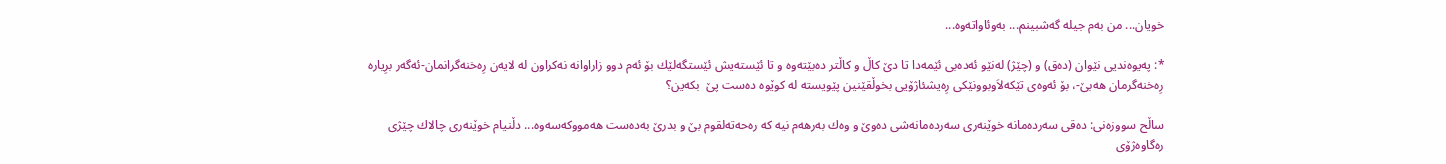خویان... من به‌م جیله‌ گه‌شبینم... به‌وئاواته‌وه‌...

*: په‌یوه‌ندیى نێوان (ده‌ق) و (چێژ) له‌نێو ئه‌ده‌بى ئێمه‌دا تا دێ كاڵ و كاڵتر ده‌بێته‌وه‌ و تا ئێسته‌یش ئێستگه‌لێك بۆ ئه‌م دوو زاراوانه‌ نه‌كراون له‌ لایه‌ن رِه‌خنه‌گرانمان-ئه‌گه‌ر برِیاره‌ رِه‌خنه‌گرمان هه‌بێ-، بۆ ئه‌وه‌ى تێكه‌لاَوبوونێكى رِه‌یشئاژۆیى بخوڵقێنین پێویسته‌ له‌ كوێوه‌ ده‌ست پێ  بكه‌ین؟

ساڵح سووزه‌نی: ده‌قی سه‌رده‌مانه‌ خوێنه‌ری سه‌رده‌مانه‌شی ده‌وێ و وه‌ك به‌رهه‌م نیه‌ كه‌ ره‌حه‌ته‌لقوم بێ و بدرێ به‌ده‌ست هه‌مووكه‌سه‌وه‌... دڵنیام خوێنه‌ری چالاك چێژی ره‌گاوه‌ژۆی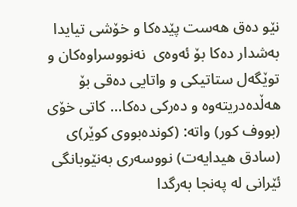نێو ده‌ق هه‌ست پێده‌كا و خۆشی تیایدا به‌شدار ده‌كا بۆ ئه‌وه‌ی  نه‌نووسراوه‌كان و توێگه‌ل ستاتیكی و واتایی ده‌قی بۆ هه‌ڵده‌دریته‌وه‌ و ده‌ركی ده‌كا... كاتی خۆی (بووف كور) واته‌: (كونده‌بووی كوێر)ی (سادق هیدایه‌ت) نووسه‌ری به‌نێوبانگی ئێرانی له‌ په‌نجا به‌رگدا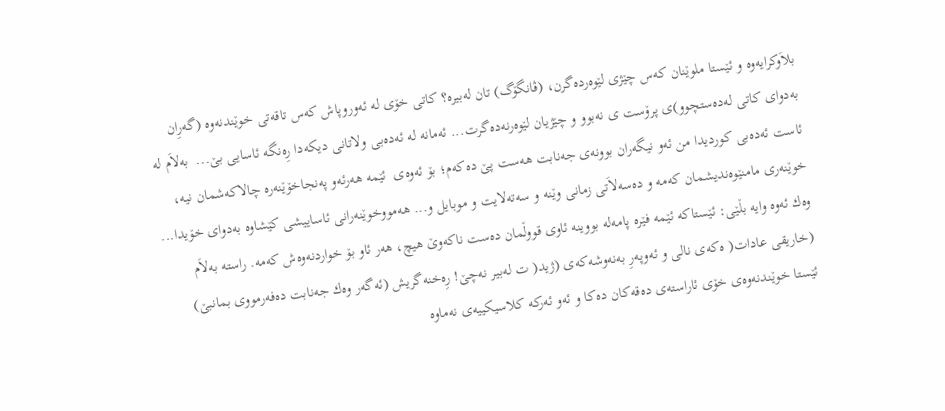بلاَوكرایه‌وه‌ و ئێستا ملوێنان كه‌س چێژی لێوه‌رده‌گرن، (ڤانگۆگ) تان له‌بیره‌؟ كاتی خۆی له‌ ئه‌وروپاش كه‌س تاقه‌تی خوێندنه‌وه‌ (گه‌رِان به‌دوای كاتی له‌ده‌ستچوو)ی پرۆست ی نه‌بوو و چێژیان لێوه‌رنه‌ده‌گرت... ئه‌مانه‌ له‌ ئه‌ده‌بی ولاتانی دیكه‌دا رِه‌نگه‌ ئاسایی بێ...  به‌لاَم له‌ ئاست ئه‌ده‌بی كوردیدا من ئه‌و نیگه‌ران بوونه‌ی جه‌نابت هه‌ست پێ ده‌كه‌م؛ بۆ ئه‌وه‌ی  ئێمه‌ هه‌رئه‌و په‌نجاخۆێنه‌ره‌ چالاكه‌شمان نیه‌، خوێنه‌ری مامنێوه‌ندیشمان كه‌مه‌ و ده‌سه‌لاَتی زمانی وێنه‌ و سه‌ته‌لایت و موبایل و... هه‌مووخوێنه‌رانی ئاساییشی كێشاوه‌ به‌دوای خۆیدا... وه‌ك ئه‌وه‌ وایه‌ بڵێی: ئێستاكه‌ ئێمه‌ فێره‌ پامه‌له‌ بووینه‌ ئاوی قووڵمان ده‌ست ناكه‌وێ هیچ، هه‌ر ئاو بۆ خواردنه‌وه‌ش كه‌مه‌. راسته‌ به‌لاَم (خاریقی عادات( ه‌كه‌ی نالی و ئه‌وپه‌رِ به‌نه‌وشه‌كه‌ی (ژید( ت له‌بیر نه‌چێ! رِه‌خنه‌گریش (ئه‌گه‌ر وه‌ك جه‌نابت ده‌فه‌رمووی بمانبێ) ئێستا خوێندنه‌وه‌ی خۆی ئاراسته‌ی ده‌قه‌كان ده‌كا و ئه‌و ئه‌ركه‌ كلاسیكییه‌ی نه‌ماوه‌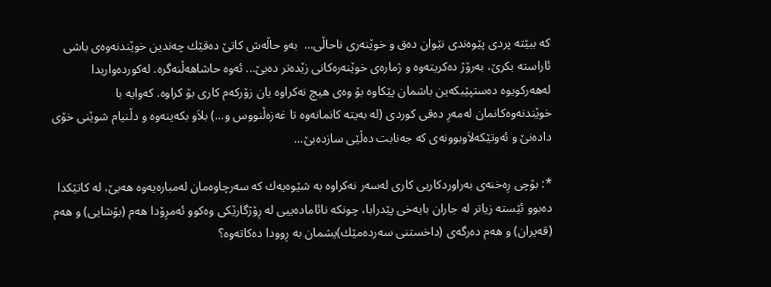كه‌ ببێته‌ پردی پێوه‌ندی نێوان ده‌ق و خوێنه‌ری ناحاڵی...  به‌و حاڵه‌ش كاتێ ده‌قێك چه‌ندین خوێندنه‌وه‌ی باشی ئاراسته‌ بكرێ، به‌رۆژ ده‌كریته‌وه‌ و ژماره‌ی خوێنه‌ره‌كانی زێده‌تر ده‌بێ... ئه‌وه‌ حاشاهه‌ڵنه‌گره‌. له‌كورده‌واریدا له‌هه‌ركویوه‌ ده‌ستپێبكه‌ین باشمان پێكاوه‌ بۆ وه‌ی هیچ نه‌كراوه‌ یان زۆركه‌م كاری بۆ كراوه‌. كه‌وایه‌ با خوێندنه‌وه‌كانمان له‌مه‌رِ ده‌قی كوردی (له‌ به‌یته‌ ‌كانمانه‌وه‌ تا غه‌زه‌ڵنووس و...) بلاَو بكه‌ینه‌وه‌ و دڵنیام شوێنی خۆی داده‌نێ و ئه‌وتێكه‌لاَوبوونه‌ی كه‌ جه‌نابت ده‌ڵێی سازده‌بێ...

*: بۆچى رِه‌خنه‌ى به‌راوردكاریى كارى له‌سه‌ر نه‌كراوه‌ به‌ شێوه‌یه‌ك كه‌ سه‌رچاوه‌مان له‌مباره‌یه‌وه‌ هه‌بێ، له‌ كاتێكدا ده‌بوو ئێسته‌ زیاتر له‌ جاران بایه‌خى پێدرابا، چونكه‌ نائاماده‌ییى له‌ رِۆژگارێكى وه‌كوو ئه‌مرِۆدا هه‌م (بۆشایى) و هه‌م (قه‌یران) و هه‌م ده‌رگه‌ى (داخستنى سه‌رده‌مێك)یشمان به‌ رِوودا ده‌كاته‌وه‌؟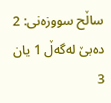ساڵح سووزه‌نی: 2 ده‌بێ له‌گه‌ڵ 1 یان 3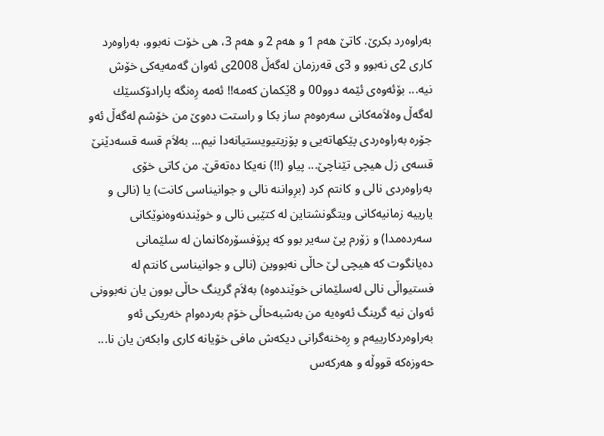به‌راوه‌رد بكرێ. كاتێ هه‌م 1 و هه‌م 2 و هه‌م 3، هی خۆت نه‌بوو، به‌راوه‌رد كاری 2ی نه‌بوو و 3ی قه‌رزمان له‌گه‌ڵ 2008ی ئه‌وان گه‌مه‌یه‌كی خۆش نیه‌... بۆئه‌وه‌ی ئێمه‌ دوو00 و 8ێكمان كه‌مه‌!! ئه‌مه‌ رِه‌نگه‌ پارادۆكسێك له‌گه‌ڵ وه‌لاَمه‌كانی سه‌ره‌وه‌م ساز بكا و راستت ده‌وێ من خۆشم له‌گه‌ڵ ئه‌و جۆره‌ به‌راوه‌ردی پێكهاته‌یی و پۆزیتیویستیانه‌دا نیم... به‌لاَم قسه‌ قسه‌دێنێ قسه‌ی زل هیچی تێناچێ... پیاو (!!) نه‌یكا ده‌ته‌قێ. من كاتی خۆی به‌راوه‌ردی نالی و كانتم كرد (برِواننه‌ نالی و جوانیناسی كانت) یا (نالی و یارییه‌‌ زمانیه‌كانی ویتگونشتاین له‌ كتێبی نالی و خوێندنه‌وه‌نوێكانی سه‌رده‌مدا) و زۆرم پێ سه‌یر بوو كه‌ پرۆفسۆره‌كانمان له‌ سلێمانی ده‌یانگوت كه‌ هیچی لێ حاڵی نه‌بووین (نالی و جوانیناسی كانتم له‌ فستیواڵی نالی له‌سلێمانی خوێنده‌وه‌) به‌لاَم گرینگ حاڵی بوون یان نه‌بوونی ئه‌وان نیه‌ گرینگ ئه‌وه‌یه‌ من به‌شبه‌حاڵی خۆم به‌رده‌وام خه‌ریكی ئه‌و به‌راوه‌ردكارییه‌م و رِه‌خنه‌گرانی دیكه‌ش مافی خۆیانه‌ كاری وابكه‌ن یان نا... حه‌وزه‌كه‌ قووڵه‌ و هه‌ركه‌س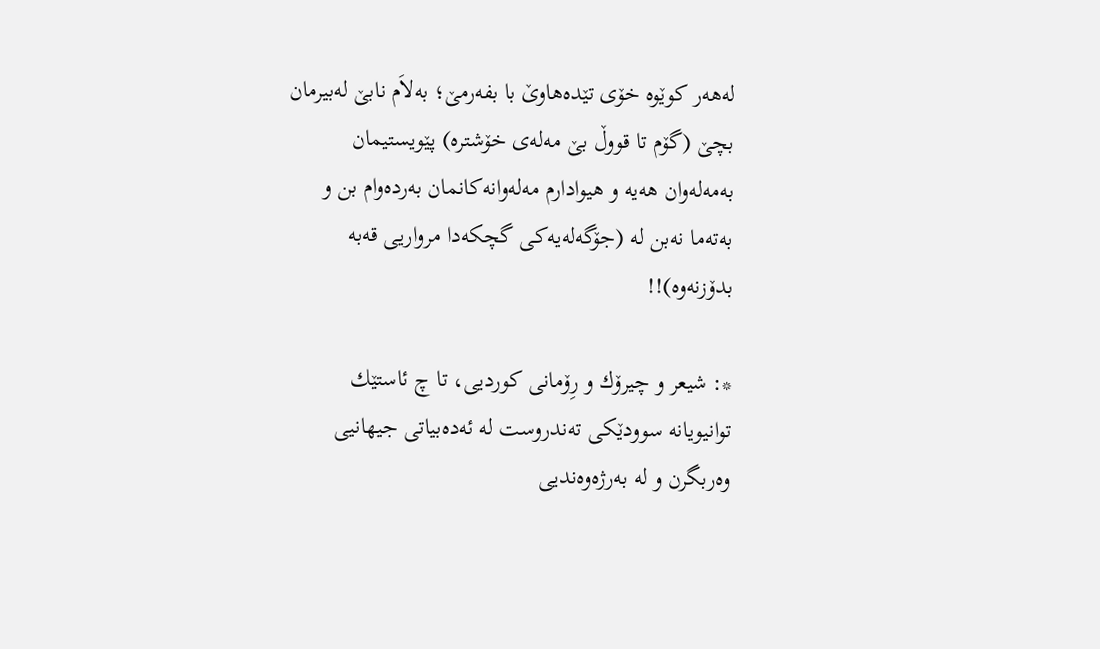له‌هه‌ر كوێوه‌ خۆی تێده‌هاوێ با بفه‌رمێ؛ به‌لاَم نابێ له‌بیرمان بچێ (گۆم تا قووڵ بێ مه‌له‌ی خۆشتره‌) پێویستیمان به‌مه‌له‌وان هه‌یه‌ و هیوادارم مه‌له‌وانه‌كانمان به‌رده‌وام بن و به‌ته‌ما نه‌بن له‌ (جۆگه‌له‌یه‌كی گچكه‌دا مرواریی قه‌به‌ بدۆزنه‌وه‌)!!

*: شیعر و چیرۆك و رِۆمانى كوردیى، تا چ ئاستێك توانیویانه‌ سوودێكى ته‌ندروست له‌ ئه‌ده‌بیاتى جیهانیى وه‌ربگرن و له‌ به‌رژه‌وه‌ندیى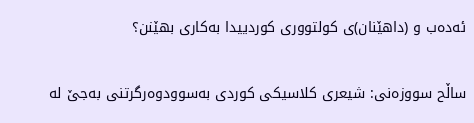ئه‌ده‌ب و (داهێنان)ى كولتوورى كوردییدا به‌كارى بهێنن؟

ساڵح سووزه‌نی: شیعری كلاسیكی كوردی به‌سوودوه‌رگرتنی به‌جێ له‌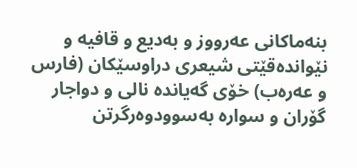بنه‌ماكانی عه‌رووز و به‌دیع و قافیه‌ و نێوانده‌قێتی شیعری دراوسێكان (فارس و عه‌ره‌ب) خۆی گه‌یانده‌ نالی و دواجار گۆران و سواره‌ به‌سوودوه‌رگرتن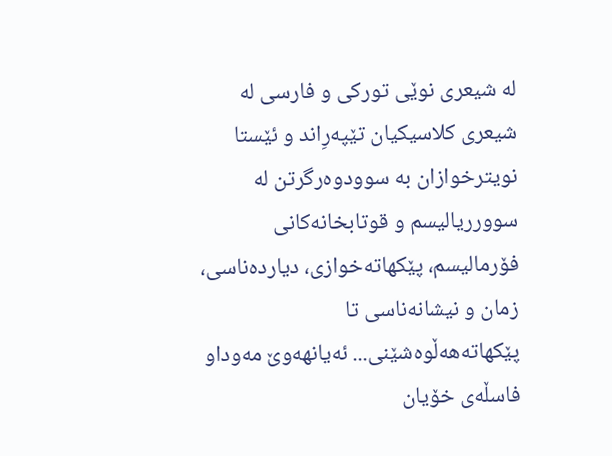له‌ شیعری نوێی توركی و فارسی له‌ شیعری كلاسیكیان تێپه‌رِاند و ئێستا نویترخوازان به‌ سوودوه‌رگرتن له‌ سوورریالیسم و قوتابخانه‌كانی فۆرمالیسم، پێكهاته‌خوازی، دیارده‌ناسی، زمان و نیشانه‌ناسی تا پێكهاته‌هه‌ڵوه‌شێنی... ئه‌یانهه‌وێ مه‌وداو فاسڵه‌ی خۆیان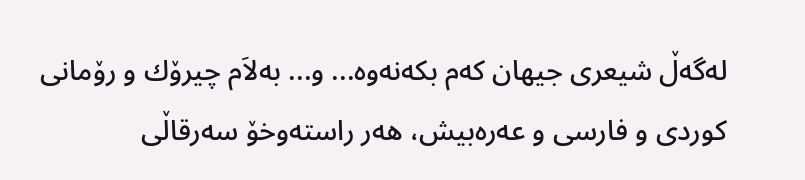له‌گه‌ڵ شیعری جیهان كه‌م بكه‌نه‌وه‌... و... به‌لاَم چیرۆك و رۆمانی كوردی و فارسی و عه‌ره‌بیش، هه‌ر راسته‌وخۆ سه‌رقاڵی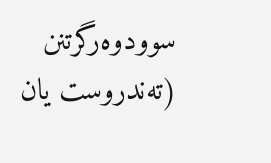سوودوه‌رگرتنن (ته‌ندروست یان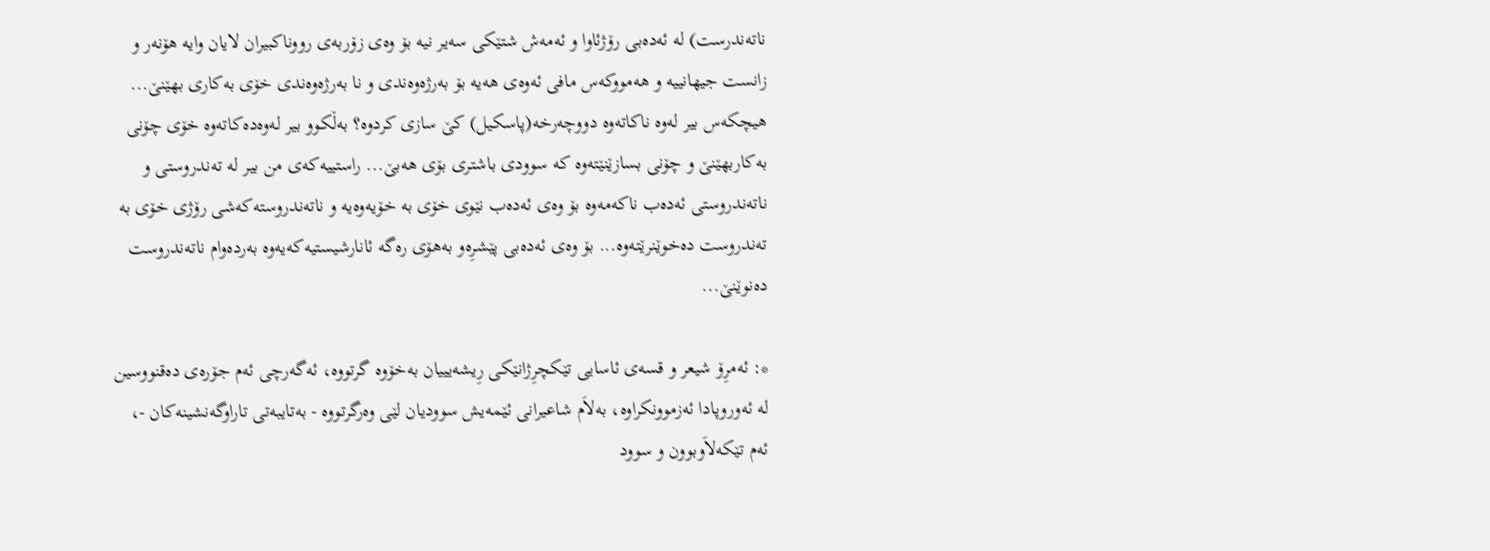ناته‌ندرست) له‌ ئه‌ده‌بی رۆژئاوا و ئه‌مه‌ش شتێكی سه‌یر نیه‌ بۆ وه‌ی زۆربه‌ی رووناكبیران لایان وایه‌ هۆنه‌ر و زانست جیهانییه‌ و هه‌مووكه‌س مافی ئه‌وه‌ی هه‌یه‌ بۆ به‌رژه‌وه‌ندی و نا به‌رژه‌وه‌ندی خۆی به‌كاری بهێنێ... هیچكه‌س بیر له‌وه‌ ناكاته‌وه‌ دووچه‌رخه‌(پاسكیل) كێ سازی كردوه‌؟ به‌ڵكوو بیر له‌وه‌ده‌كاته‌وه‌ خۆی چۆنی به‌كاربهێنێ و چۆنی بسازێنێته‌وه‌ كه‌ سوودی باشتری بۆی هه‌بێ... راستییه‌كه‌ی من بیر له‌ ته‌ندروستی و ناته‌ندروستی ئه‌ده‌ب ناكه‌مه‌وه‌ بۆ وه‌ی ئه‌ده‌ب نێوی خۆی به‌ خۆیه‌وه‌یه‌ و ناته‌ندروسته‌كه‌شی رۆژی خۆی به‌ ته‌ندروست ده‌خوێنرێته‌وه‌... بۆ وه‌ی ئه‌ده‌بی پێشرِه‌و به‌هۆی ره‌گه‌ ئانارشیستیه‌كه‌یه‌وه‌ به‌رده‌وام ناته‌ندروست ده‌نوێنێ...

*: ئه‌مرِۆ شیعر و قسه‌ى ئاسایى تێكچرِژانێكى رِیشه‌یییان به‌خۆوه‌ گرتووه‌، ئه‌گه‌رچى ئه‌م جۆره‌ى ده‌قنووسین له‌ ئه‌وروپادا ئه‌زموونكراوه‌، به‌لاَم شاعیرانى ئێمه‌یش سوودیان لێى وه‌رگرتووه‌ - به‌تایبه‌تی تاراوگه‌نشینه‌كان -، ئه‌م تێكه‌لاَوبوون و سوود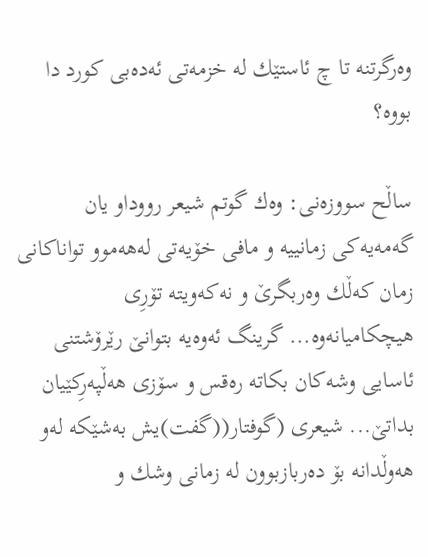وه‌رگرتنه‌ تا چ ئاستێك له‌ خزمه‌تى ئه‌ده‌بى كورد دا بووه‌؟

ساڵح سووزه‌نی: وه‌ك گوتم شیعر رووداو یان گه‌مه‌یه‌كی زمانییه‌ و مافی خۆیه‌تی له‌هه‌موو تواناكانی زمان كه‌ڵك وه‌ربگرێ و نه‌كه‌ویته‌ تۆرِی هیچكامیانه‌وه‌... گرینگ ئه‌وه‌یه‌ بتوانێ رێرۆشتنی ئاسایی وشه‌كان بكاته‌ ره‌قس و سۆزی هه‌ڵپه‌رِكێیان بداتێ... شیعری (گوفتار((گفت)یش به‌شێكه‌ له‌و هه‌وڵدانه‌ بۆ ده‌ربازبوون له‌ زمانی وشك و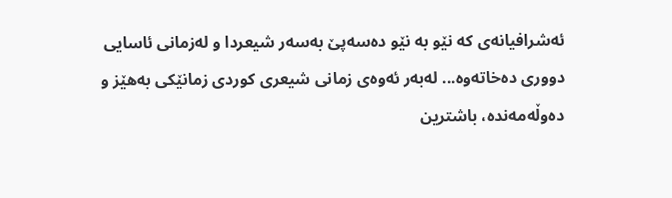ئه‌شرافیانه‌ی كه‌ نێو به‌ نێو ده‌سه‌پێ به‌سه‌ر شیعردا و له‌زمانی ئاسایی دووری ده‌خاته‌وه‌... له‌به‌ر ئه‌وه‌ی زمانی شیعری كوردی زمانێكی به‌هێز و ده‌وڵه‌مه‌نده‌، باشترین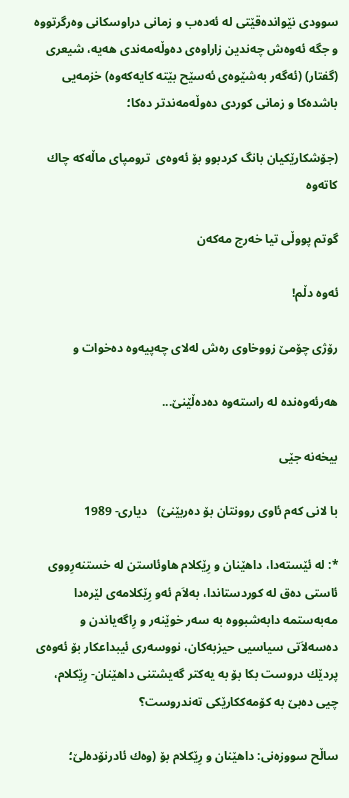سوودی نێوانده‌قێتی له‌ ئه‌ده‌ب و زمانی دراوسكانی وه‌رگرتووه‌ و جگه‌ ئه‌وه‌ش چه‌ندین زاراوه‌ی ده‌وڵه‌مه‌ندی هه‌یه‌، شیعری (گفتار) (ئه‌گه‌ر به‌شێوه‌ی ئه‌سێح بێته‌ كایه‌كه‌وه‌) خزمه‌یی باشده‌كا و زمانی كوردی ده‌وڵه‌مه‌ندتر ده‌كا؛

(جۆشكارێكیان بانگ كردبوو بۆ ئه‌وه‌ی  ترومپای ماڵه‌كه‌ چاك كاته‌وه

گوتم پووڵی تیا خه‌رج مه‌كه‌ن

ئه‌وه‌ دڵم!

رۆژی چۆمێ زووخاوی ره‌ش له‌لای چه‌پیه‌وه‌ ده‌خوات و

هه‌رئه‌وه‌نده‌ له‌ راسته‌وه‌ ده‌ده‌ڵێنێ...

بیخه‌نه‌ جێی

با لانی كه‌م ئاوی روونتان بۆ ده‌ربێنێ)   دیاری- 1989

*: له‌ ئێسته‌دا، داهێنان و رِێكلام هاوئاستن له‌ خستنه‌رِووى ئاستی ده‌ق له‌ كوردستاندا، به‌لاَم ئه‌و رِێكلامه‌ى لێره‌دا مه‌به‌ستمه‌ دابه‌شبووه‌ به‌ سه‌ر خوێنه‌ر و رِاگه‌یاندن و ده‌سه‌لاَتى سیاسیى حیزبه‌كان، نووسه‌رى ئیبداعكار بۆ ئه‌وه‌ى پردێك دروست بكا بۆ به‌ یه‌كتر گه‌یشتنى داهێنان- رِێكلام، چیى ده‌بێ به‌ كۆمه‌ككارێكى ته‌ندروست؟

ساڵح سووزه‌نی: داهێنان و رِێكلام بۆ (وه‌ك ئادرنۆده‌لێ؛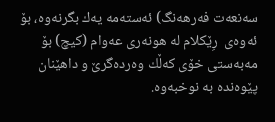سه‌نعه‌ت فه‌رهه‌نگ) ئه‌سته‌مه‌ یه‌ك بگرنه‌وه‌، بۆ ئه‌وه‌ی  رِێكلام له‌‌ هونه‌ری عه‌وام (كیچ) بۆ مه‌به‌ستی خۆی كه‌ڵك وه‌رده‌گرێ و داهێنان پێوه‌نده‌ به‌ نوخبه‌وه‌.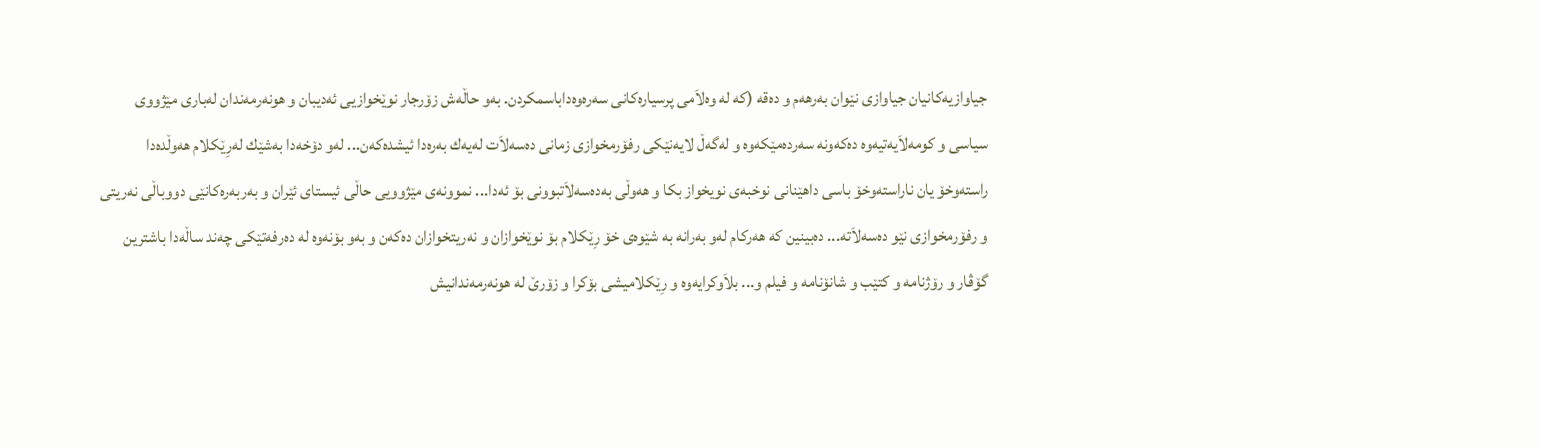جیاوازیه‌كانیان جیاوازی نێوان به‌رهه‌م و ده‌قه‌ (كه‌ له‌ وه‌لاَمی ‌پرسیاره‌كانی سه‌ره‌وه‌داباسمكردن. به‌و حاڵه‌ش زۆرجار نوێخوازیی ئه‌دیبان و هونه‌رمه‌ندان له‌باری مێژووی سیاسی و كومه‌لاَیه‌تیه‌وه‌ ده‌كه‌ونه‌ سه‌رده‌مێكه‌وه‌ و له‌گه‌ڵ لایه‌نێكی رفۆرمخوازی زمانی ده‌سه‌لاَت له‌یه‌ك به‌ره‌دا ئیشده‌كه‌ن... له‌و دۆخه‌دا به‌شێك له‌رِێكلام هه‌وڵده‌دا راسته‌وخۆ یان ناراسته‌وخۆ باسی داهێنانی نوخبه‌ی نویخواز بكا و هه‌وڵی به‌ده‌سه‌لاَتبوونی بۆ ئه‌دا... نموونه‌ی مێژوویی حاڵی ئیستای ئێران و به‌ربه‌ره‌كانێی دووباڵی نه‌ریتی و رفۆرمخوازی نێو ده‌سه‌لاَته‌... ده‌بینین كه‌ هه‌ركام له‌و به‌رانه‌ به‌ شێوه‌ی خۆ رِێكلام بۆ نوێخوازان و نه‌ریتخوازان ده‌كه‌ن و به‌و بۆنه‌وه‌ له‌ ده‌رفه‌تێكی چه‌ند ساڵه‌دا باشترین گۆڤار و رۆژنامه‌ و كتێب و شانۆنامه‌ و فیلم و... بلاَوكرایه‌وه‌ و رِێكلامیشی بۆكرا و زۆرێ له‌ هونه‌رمه‌ندانیش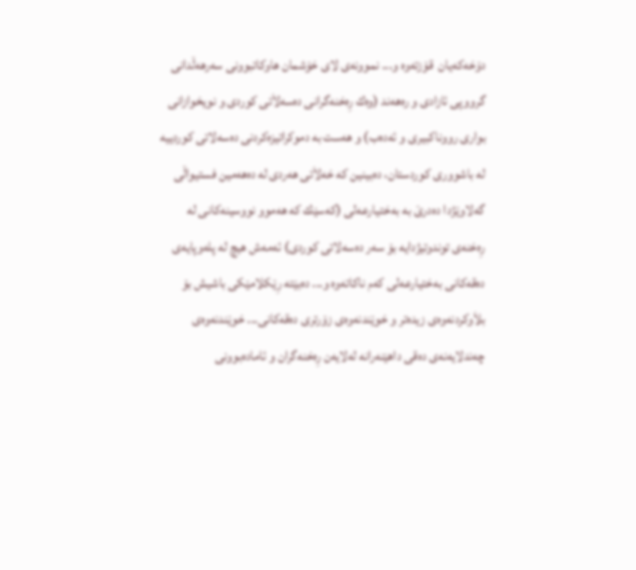دۆخه‌كه‌یان  قۆزته‌وه‌ و... نموونه‌ی لای خۆشمان هاوكاتبوونی سه‌رهه‌ڵدانی گرووپی ئازادی و ره‌هه‌ند (وه‌ك رِه‌خنه‌گرانی ده‌سه‌لاَتی كوردی و نویخوازانی بواری رووناكبیری و ئه‌ده‌ب) و هه‌ست به‌ دموكراتیزه‌كردنی ده‌سه‌لاتی كوردییه‌ له‌ باشووری كوردستان، ده‌بینین كه‌ خه‌لاَتی هه‌ردی له‌ ده‌هه‌مین فستیواڵی گه‌لاوێژدا ده‌درێ به‌ به‌ختیارعه‌لی (كه‌سێك كه‌ هه‌موو نووسینه‌كانی له‌ رِه‌خنه‌ی توندوتیژدایه‌ بۆ سه‌ر ده‌سه‌لاتی كوردی) ئه‌مه‌ش هیچ له‌ پله‌وپایه‌ی ده‌قه‌كانی به‌ختیارعه‌لی كه‌م ناكاته‌وه‌ و... ده‌بێته‌ رِێكلامێكی باشیش بۆ بلاَوكردنه‌وه‌ی زیده‌تر و خوێندنه‌وه‌ی زۆرتری ده‌قه‌كانی... خوێندنه‌وه‌ی چه‌ندلایه‌نه‌ی ده‌قی داهێنه‌رانه‌ له‌لایه‌ن رِه‌خنه‌گران و ئاماده‌بوونی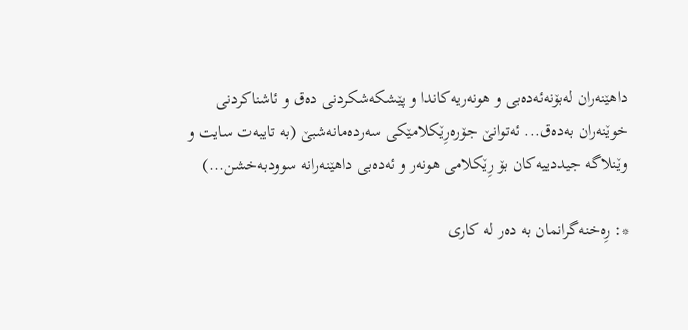داهێنه‌ران له‌بۆنه‌ئه‌ده‌بی و هونه‌ریه‌كاندا و پێشكه‌شكردنی ده‌ق و ئاشناكردنی خوێنه‌ران به‌ده‌ق... ئه‌توانێ جۆره‌رِێكلامێكی سه‌رده‌مانه‌شبێ (به‌ تایبه‌ت سایت و وێنلاگه‌ جیددییه‌كان بۆ رِێكلامی هونه‌ر و ئه‌ده‌بی داهێنه‌رانه‌ سوودبه‌خشن...)

*: رِه‌خنه‌گرانمان به‌ ده‌ر له‌ كارى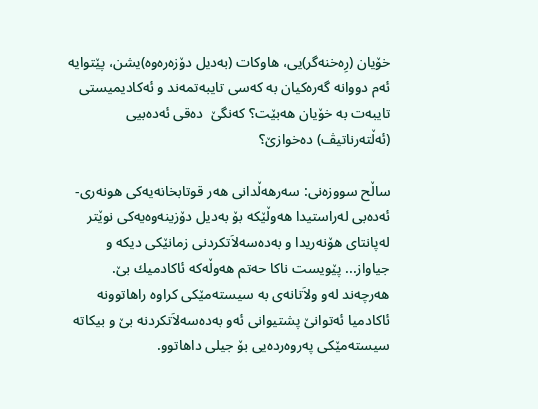خۆیان (رِه‌خنه‌گر)یى، هاوكات (به‌دیل دۆزه‌ره‌وه‌)یشن، پێتوایه‌ ئه‌م دووانه‌ گه‌ره‌كیان به‌ كه‌سى تایبه‌تمه‌ند و ئه‌كادیمیستى تایبه‌ت به‌ خۆیان هه‌بێت؟ كه‌نگێ  ده‌قى ئه‌ده‌بیى (ئه‌ڵته‌رناتیڤ) ده‌خوازێ؟

ساڵح سووزه‌نی: سه‌رهه‌ڵدانی هه‌ر قوتابخانه‌یه‌كی هونه‌ری- ئه‌ده‌بی له‌راستیدا هه‌وڵێكه‌ بۆ به‌دیل دۆزینه‌وه‌یه‌كی نوێتر له‌پانتای هۆنه‌ریدا و به‌ده‌سه‌لاَتكردنی زمانێكی دیكه‌ و جیاواز... پێویست ناكا حه‌تم هه‌وڵه‌كه‌ ئاكادمیك بێ. هه‌رچه‌ند له‌و ولاَتانه‌ی به‌ سیسته‌مێكی كراوه‌ راهاتوونه‌ ئاكادمیا ئه‌توانێ پشتیوانی ئه‌و به‌ده‌سه‌لاَتكردنه‌ بێ و بیكاته‌ سیسته‌مێكی په‌روه‌رده‌یی بۆ جیلی داهاتوو.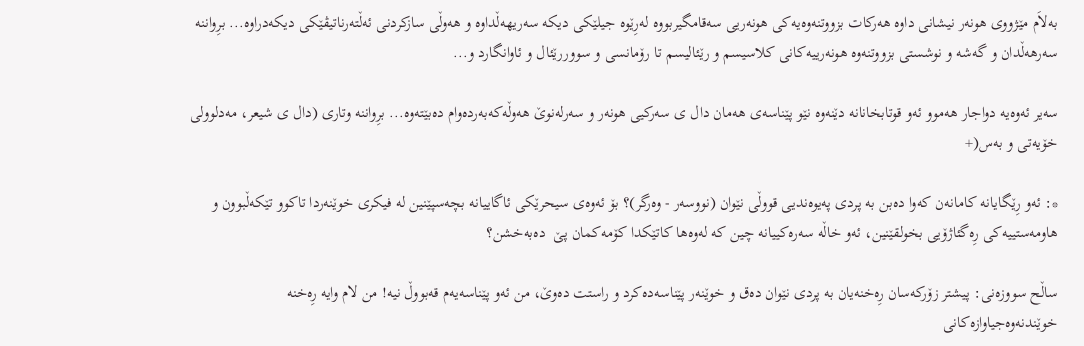به‌لاَم مێژووی هونه‌ر نیشانی داوه‌ هه‌ركات بزووتنه‌وه‌یه‌كی هونه‌ریی سه‌قامگیربووه‌ له‌رِێوه‌ جیلێكی دیكه‌ سه‌ریهه‌ڵداوه‌ و هه‌وڵی سازكردنی ئه‌ڵته‌رناتیڤێكی دیكه‌دراوه‌... برِواننه‌ سه‌رهه‌ڵدان و گه‌شه‌ و نوشستی بزووتنه‌وه‌ هونه‌رییه‌كانی كلاسیسم و رێئالیسم تا رۆمانسی و سووررێئال و ئاوانگارد و...

سه‌یر ئه‌وه‌یه‌ دواجار هه‌موو ئه‌و قوتابخانانه‌ دێنه‌وه‌ نێو پێناسه‌ی هه‌مان دال ی سه‌ركیی هونه‌ر و سه‌رله‌نوێ هه‌وڵه‌كه‌به‌رده‌وام ده‌بێته‌وه‌... برِواننه‌ وتاری (دال ی شیعر، مه‌دلوولی خۆیه‌تی و به‌س(+

*: ئه‌و رِێگایانه‌ كامانه‌ن كه‌وا ده‌بن به‌ پردى په‌یوه‌ندیى قووڵى نێوان (نووسه‌ر - وه‌رگر)؟ بۆ ئه‌وه‌ى سیحرێكى ئاگاییانه‌ بچه‌سپێنین له‌ فیكرى خوێنه‌ردا تاكوو تێكه‌ڵبوون و هاومه‌ستییه‌كى رِه‌گئاژۆیى بخولقێنین، ئه‌و خاڵه‌ سه‌ره‌كییانه‌ چین كه‌ له‌وه‌ها كاتێكدا كۆمه‌كمان پێ  ده‌به‌خشن؟

ساڵح سووزه‌نی: پیشتر زۆركه‌سان رِه‌خنه‌یان به‌ پردی نێوان ده‌ق و خوێنه‌ر پێناسه‌ده‌كرد و راستت ده‌وێ، من ئه‌و پێناسه‌یه‌م قه‌بووڵ نیه‌! من لام وایه‌ رِه‌خنه‌ خوێندنه‌وه‌جیاوازه‌كانی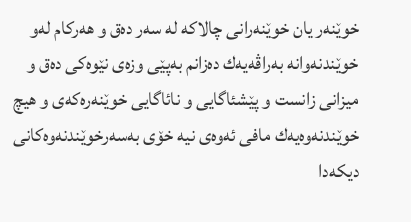خوێنه‌ر یان خوێنه‌رانی چالاكه‌ له‌ سه‌ر ده‌ق و هه‌ركام له‌و خوێندنه‌وانه‌ به‌راڤه‌یه‌ك ده‌زانم به‌پێی وزه‌ی نێوه‌كی ده‌ق و میزانی زانست و پێشئاگایی و نائاگایی خوێنه‌ره‌كه‌ی و هیچ خوێندنه‌وه‌یه‌ك مافی ئه‌وه‌ی نیه‌ خۆی به‌سه‌رخوێندنه‌وه‌كانی دیكه‌دا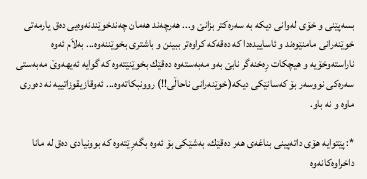بسه‌پێنی و خۆی له‌وانی دیكه‌ به‌ سه‌ره‌كتر بزانێ و... هه‌رچه‌ند هه‌مان چه‌ندخوێندنه‌وه‌یی ده‌ق یارمه‌تی خوێنه‌رانی مامنێوه‌ند و ئاساییده‌دا كه‌ ده‌قه‌كه‌ كراوه‌تر ببینن و باشتری بخوێننه‌وه‌... به‌لاَم ئه‌وه‌ ناراسته‌وخۆیه‌ و هیچكات رِه‌خنه‌گر نابێ به‌و مه‌به‌سته‌وه‌ ده‌قێك بخوێنێته‌وه‌ كه‌ گوایه‌ ئه‌یهه‌وێ مه‌به‌ستی سه‌ره‌كی نووسه‌ر بۆ كه‌سانێكی دیكه‌(خوێنه‌رانی ناحاڵی!!) روونبكاته‌وه‌... ئه‌وقازیقوزاتییه‌ نه‌ ‌ده‌وری ماوه‌ و نه‌ باو.

*: پێتوایه‌ هۆى داته‌پینى بناغه‌ى هه‌ر ده‌قێك، به‌شێكى بۆ ئه‌وه‌ بگه‌رِێته‌وه‌ كه‌ بوونیادى ده‌ق له‌ مانا داخراوه‌كانه‌وه‌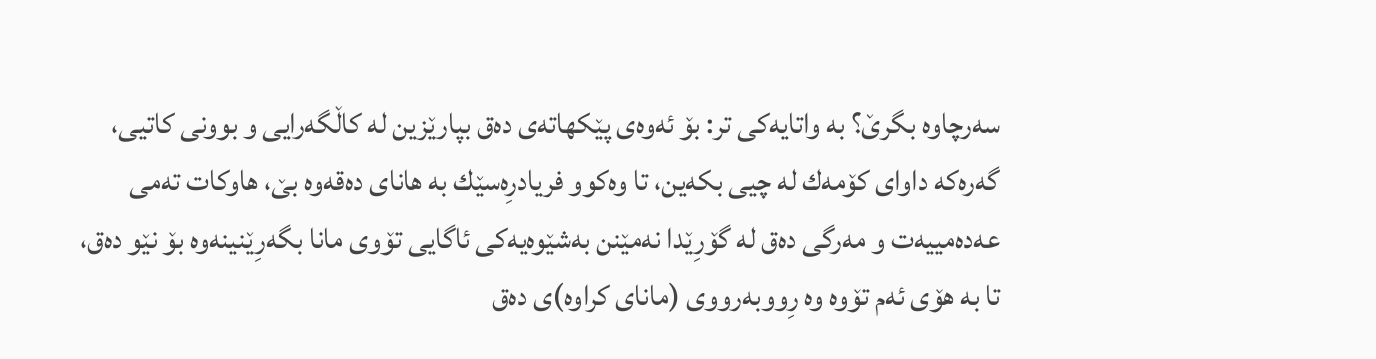سه‌رچاوه‌ بگرێ؟ به‌ واتایه‌كى تر: بۆ ئه‌وه‌ى پێكهاته‌ى ده‌ق بپارێزین له‌ كاڵگه‌رایى و بوونى كاتیى، گه‌ره‌كه‌ داواى كۆمه‌ك له‌ چیی بكه‌ین، تا وه‌كوو فریادرِه‌سێك به‌ هانای ده‌قه‌وه‌ بێ، هاوكات ته‌مى عه‌ده‌مییه‌ت و مه‌رگی ده‌ق له‌ گۆرِێدا نه‌مێنن به‌شێوه‌یه‌كی ئاگایی تۆوى مانا بگه‌رِێنینه‌وه‌ بۆ نێو ده‌ق، تا به‌ هۆى ئه‌م تۆوه‌ وه‌ رِووبه‌رووى (مانای كراوه‌)ی ده‌ق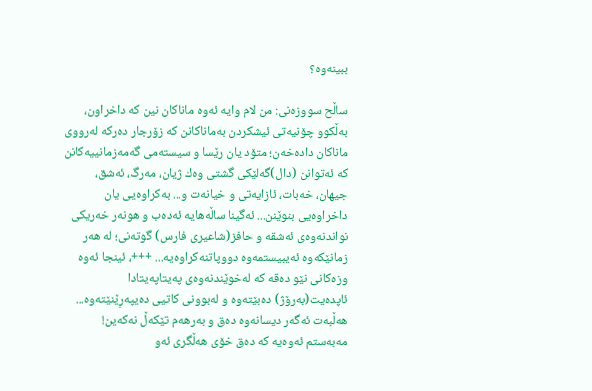ببینه‌وه‌؟

ساڵح سووزه‌نی: من لام وایه‌ ئه‌وه‌ ماناكان نین كه‌ داخراون، به‌ڵكوو چۆنیه‌تی ئیشكردن به‌ماناكانن كه‌ زۆرجار ده‌ركه‌ له‌رووی ماناكان داده‌خه‌ن؛ متۆد یان رێسا و سیسته‌می گه‌مه‌زمانییه‌كانن كه‌ ئه‌توانن (دال)گه‌لێكی گشتی وه‌ك ژیان، مه‌رگ، ئه‌شق، جیهان، خه‌بات، ئازایه‌تی و خیانه‌ت و... به‌كراوه‌یی یان داخراوه‌یی بنوێنن... ئه‌گینا ساڵه‌هایه‌ ئه‌ده‌ب و هونه‌ر خه‌ریكی نواندنه‌وه‌ی ئه‌شقه‌ و حافز(شاعیری فارس) گوته‌نی؛ له‌ هه‌ر زمانێكه‌وه‌ ئه‌یبیستمه‌وه‌ دووپاتنه‌كراوه‌یه‌... +++، ئینجا ئه‌وه‌ وزه‌كانی نێو ده‌قه‌ كه‌ له‌خوێندنه‌وه‌ی په‌یتاپه‌یتادا ئاپده‌یت(به‌رۆژ) ده‌بێته‌وه‌ و له‌بوونی كاتیی ده‌یپه‌رِێنێته‌وه‌... هه‌ڵبه‌ت ئه‌گه‌ر دیسانه‌وه‌ ده‌ق و به‌رهه‌م تێكه‌ڵ نه‌كه‌ین! مه‌به‌ستم ئه‌وه‌یه‌ كه‌ ده‌ق خۆی هه‌ڵگری ئه‌و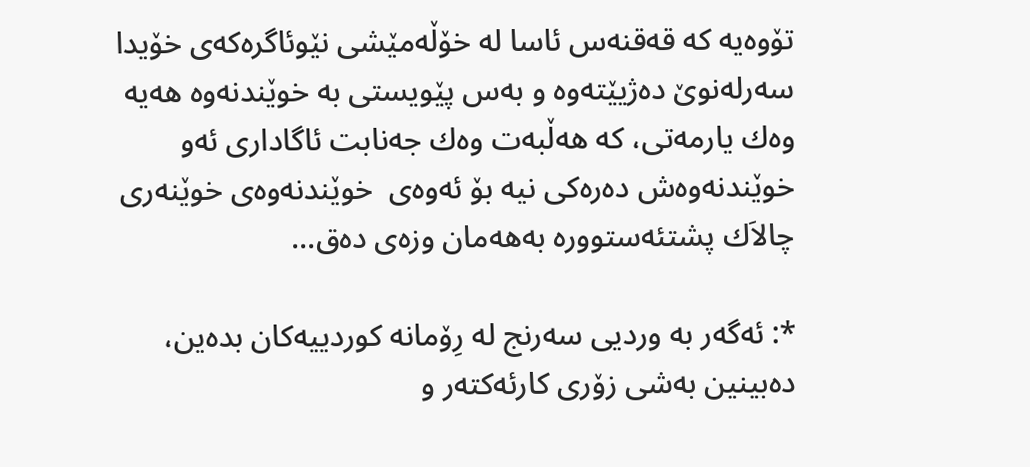تۆوه‌یه‌ كه‌ قه‌قنه‌س ئاسا له‌ خۆڵه‌مێشی نێوئاگره‌كه‌ی خۆیدا سه‌رله‌نوێ ده‌ژیێته‌وه‌ و به‌س پێویستی به‌ خوێندنه‌وه‌ هه‌یه‌ وه‌ك یارمه‌تی، كه‌ هه‌ڵبه‌ت وه‌ك جه‌نابت ئاگاداری ئه‌و خوێندنه‌وه‌ش ده‌ره‌كی نیه‌ بۆ ئه‌وه‌ی  خوێندنه‌وه‌ی خوێنه‌ری چالاَك پشتئه‌ستووره‌ به‌هه‌مان وزه‌ی ده‌ق...

*: ئه‌گه‌ر به‌ وردیی سه‌رنج له‌ رِۆمانه‌ كوردییه‌كان بده‌ین، ده‌بینین به‌شی زۆری كارئه‌كته‌ر و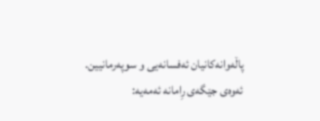پاڵه‌وانه‌كانیان ئه‌فسانه‌یی و سوپه‌رمانیین. ئه‌وه‌ی جێگه‌ی رِامانه‌ ئه‌مه‌یه‌: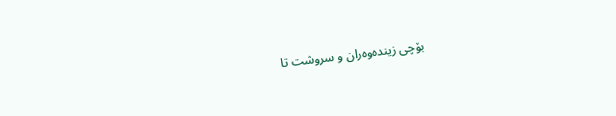بۆچی زینده‌وه‌ران و سروشت تا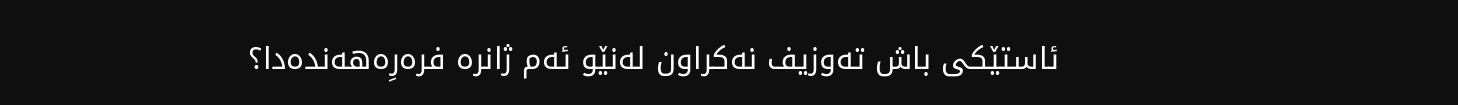ئاستێكی باش ته‌وزیف نه‌كراون له‌نێو ئه‌م ژانره‌ فره‌رِه‌هه‌نده‌دا؟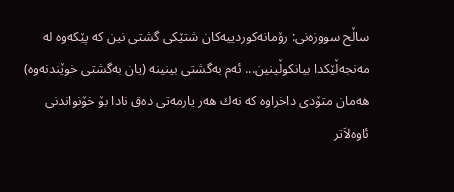ساڵح سووزه‌نی: رۆمانه‌كوردییه‌كان شتێكی گشتی نین كه‌ پێكه‌وه‌ له‌ مه‌نجه‌ڵێكدا بیانكوڵینین... ئه‌م به‌گشتی بینینه‌ (یان به‌گشتی خوێندنه‌وه) هه‌مان متۆدی داخراوه‌ كه‌ نه‌ك هه‌ر یارمه‌تی ده‌ق نادا بۆ خۆنواندنی ئاوه‌لاَتر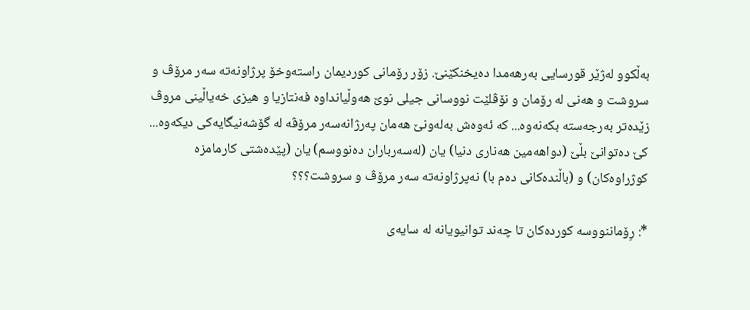به‌ڵكوو له‌ژێر قورسایی به‌رهه‌مدا ده‌یخنكێنێ. زۆر رۆمانی كوردیمان راسته‌وخۆ پرژاونه‌ته‌ سه‌ر مرۆڤ و سروشت و هه‌نی له‌ رۆمان و نۆڤلێت نووسانی جیلی نوێ هه‌وڵیانداوه‌ فه‌نتازیا و هیزی خه‌یاڵینی مروڤ زێده‌تر به‌رجه‌سته‌ بكه‌نه‌وه‌... كه‌ ئه‌وه‌ش به‌له‌ونێ هه‌مان په‌رژانه‌سه‌ر مرۆڤه‌ له‌ گۆشه‌نیگایه‌كی دیكه‌وه‌... كێ ده‌توانێ بڵێ (دواهه‌مین هه‌ناری دنیا) یان (له‌سه‌رباران ده‌نووسم) یان (پێده‌شتی كارمامزه‌ كوژراوه‌كان) و (باڵنده‌كانی ده‌م با) نه‌پرژاونه‌ته‌ سه‌ر مرۆڤ و سروشت؟؟؟

*: رِۆماننووسه‌ كورده‌كان تا چه‌ند توانیویانه‌ له‌ سایه‌ی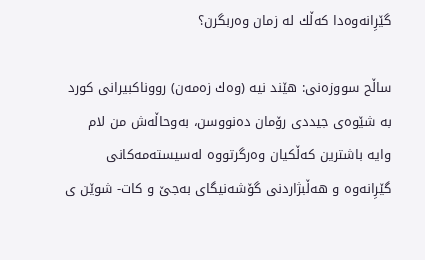گێرِانه‌وه‌دا كه‌ڵك له‌ زمان وه‌ربگرن؟

ساڵح سووزه‌نی: هێند نیه‌ ‌(وه‌ك زه‌مه‌ن) رووناكبیرانی كورد به‌ شێوه‌ی جیددی رۆمان ده‌نووسن، به‌وحاڵه‌ش من لام وایه‌ باشترین كه‌ڵكیان وه‌رگرتووه‌ له‌سیسته‌مه‌كانی گێرِانه‌وه‌ و هه‌ڵبژاردنی گۆشه‌نیگای به‌جێ و كات- شوێن ی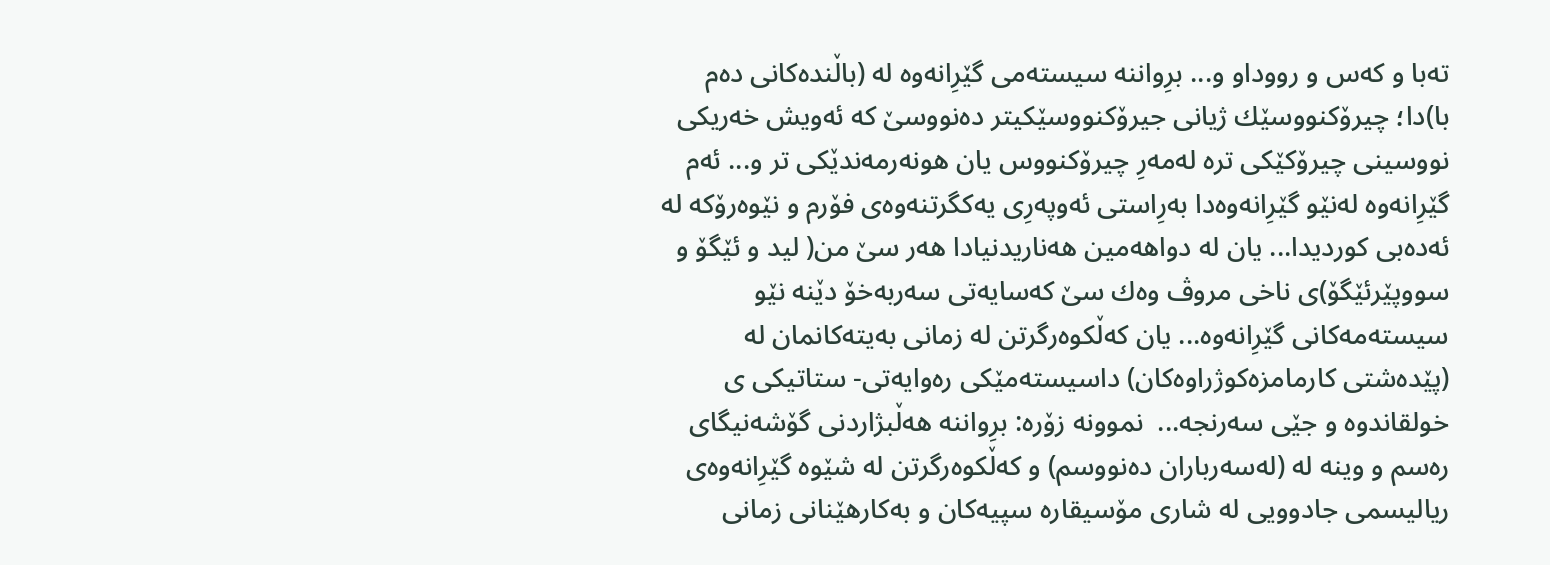ته‌با و كه‌س و رووداو و... برِواننه‌ سیسته‌می گێرِانه‌وه‌ له‌ (باڵنده‌كانی ده‌م با)دا؛ چیرۆكنووسێك ژیانی جیرۆكنووسێكیتر ده‌نووسێ كه‌ ئه‌ویش خه‌ریكی نووسینی چیرۆكێكی تره‌ له‌مه‌رِ چیرۆكنووس یان هونه‌رمه‌ندێكی تر و... ئه‌م گێرِانه‌وه‌ له‌نێو گێرِانه‌وه‌دا به‌رِاستی ئه‌وپه‌رِی یه‌كگرتنه‌وه‌ی فۆرم و نێوه‌رۆكه‌ له‌ ئه‌ده‌بی كوردیدا... یان له‌ دواهه‌مین هه‌ناریدنیادا هه‌ر سێ من( لید و ئێگۆ و سووپێرئێگۆ)ی ناخی مروڤ وه‌ك سێ كه‌سایه‌تی سه‌ربه‌خۆ دێنه‌ نێو سیسته‌مه‌كانی گێرِانه‌وه‌... یان كه‌ڵكوه‌رگرتن له‌ زمانی به‌یته‌كانمان له‌ (پێده‌شتی كارمامزه‌كوژراوه‌كان) داسیسته‌مێكی ره‌وایه‌تی- ستاتیكی ی خولقاندوه‌ و جێی سه‌رنجه‌...  نموونه‌ زۆره‌: برِواننه‌ هه‌ڵبژاردنی گۆشه‌نیگای ره‌سم و وینه‌ له‌ (له‌سه‌رباران ده‌نووسم) و كه‌ڵكوه‌رگرتن له‌ شێوه‌ گێرِانه‌وه‌ی ریالیسمی جادوویی له‌ شاری مۆسیقاره‌ سپیه‌كان و به‌كارهێنانی زمانی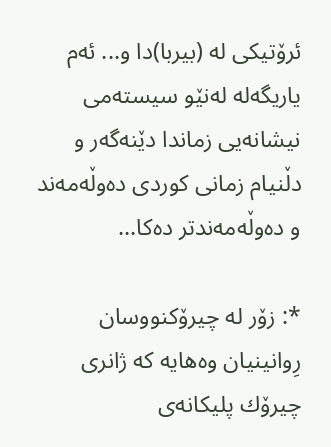ئرۆتیكی له‌ (بیربا)دا و... ئه‌م یاریگه‌له‌ له‌نێو سیسته‌می نیشانه‌یی زماندا دێنه‌گه‌ر و دڵنیام زمانی كوردی ده‌وڵه‌مه‌ند و ده‌وڵه‌مه‌ندتر ده‌كا...

*: زۆر له‌ چیرۆكنووسان رِوانینیان وه‌هایه‌ كه‌ ژانری چیرۆك پلیكانه‌ی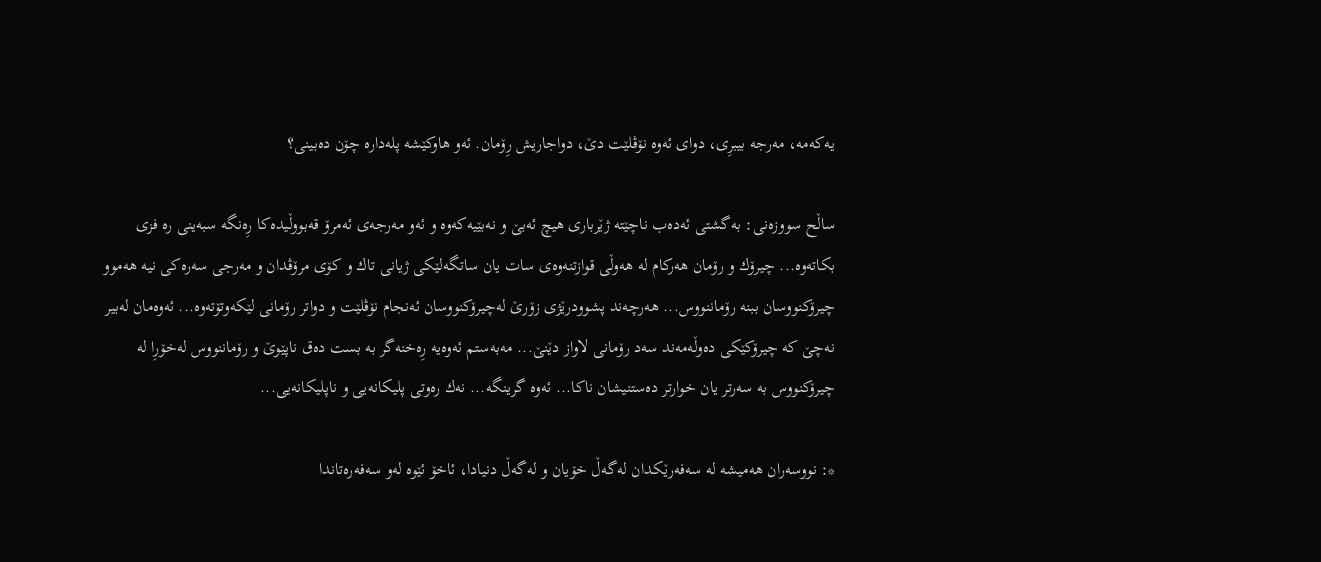یه‌كه‌مه‌، مه‌رجه‌ بیبرِی، دوای ئه‌وه‌ نۆڤلێت دێ، دواجاریش رِۆمان. ئه‌و هاوكێشه‌ پله‌داره‌ چۆن ده‌بینی؟

ساڵح سووزه‌نی: به‌گشتی ئه‌ده‌ب‌ ناچێته‌ ژێرباری هیچ ئه‌بێ و نه‌بێیه‌كه‌وه‌ و ئه‌و مه‌رجه‌ی ئه‌مرۆ قه‌بووڵیده‌كا رِه‌نگه‌ سبه‌ینی ره‌ ‌فزی بكاته‌وه‌... چیرۆك و رۆمان هه‌ركام له‌ هه‌وڵی‌ قوازتنه‌وه‌ی سات یان ساتگه‌لێكی ‌ژیانی تاك و كۆی مرۆڤدان و مه‌رجی سه‌ره‌كی نیه‌ هه‌موو چیرۆكنووسان ببنه‌ رۆماننووس... هه‌رچه‌ند پشوودرێژی زۆرێ له‌چیرۆكنووسان ئه‌نجام نۆڤلێت و دواتر رۆمانی لێكه‌وتۆته‌وه‌... ئه‌وه‌مان له‌بیر نه‌چێ كه‌ چیرۆكێكی ده‌وڵه‌مه‌ند سه‌د رۆمانی لاواز دێنێ... مه‌به‌ستم ئه‌وه‌یه‌ رِه‌خنه‌گر به‌ بست ده‌ق ناپێوێ و رۆماننووس له‌خۆرِا له‌ چیرۆكنووس به‌ سه‌رتر یان خوارتر ده‌ستنیشان ناكا... ئه‌وه‌ گرینگه‌... نه‌ك ره‌وتی پلیكانه‌یی و ناپلیكانه‌یی...

*: نووسه‌ران هه‌میشه‌ له‌ سه‌فه‌رێكدان له‌گه‌ڵ خۆیان و له‌گه‌ڵ دنیادا، ئاخۆ ئێوه‌ له‌و سه‌فه‌ره‌تاندا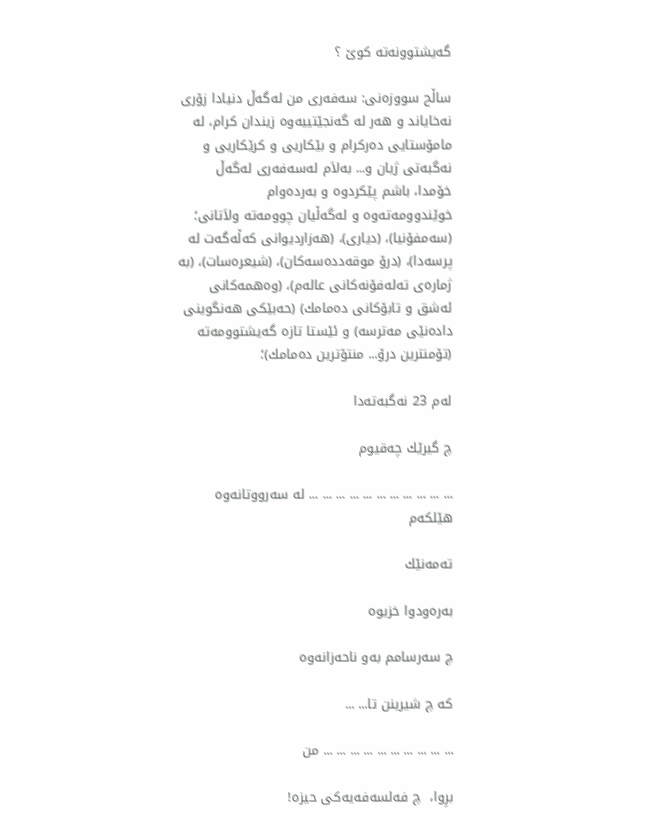گه‌یشتوونه‌ته‌ كوێ ؟

ساڵح سووزه‌نی: سه‌فه‌ری من له‌گه‌ڵ دنیادا زۆری نه‌خایاند و هه‌ر له‌ گه‌نجێتییه‌وه‌ زیندان كرام، له‌ مامۆستایی ده‌ركرام و بێكاریی و كرێكاریی و نه‌گبه‌تی ژیان و... به‌لاَم له‌سه‌فه‌ری له‌گه‌ڵ خۆمدا، باشم پێكردوه‌ و به‌رده‌وام خوێندوومه‌ته‌وه‌ و له‌گه‌ڵیان چوومه‌ته‌ ولاَتانی؛ (سه‌مفۆنیا)، (دیاری)، (هه‌زاردیوانی كه‌ڵه‌گه‌ت له‌ پرسه‌دا)، (درۆ موقه‌دده‌سه‌كان)، (شیعره‌سات)، (به‌ ژماره‌ی ته‌له‌فۆنه‌كانی عاله‌م)، (وه‌همه‌كانی ئه‌شق و تابۆكانی ده‌مامك) (حه‌بێكی هه‌نگوینی داده‌نێی مه‌ترسه‌) و ئێستا تازه‌ گه‌یشتوومه‌ته‌ (تۆمنترین درۆ... منتۆترین ده‌مامك)؛

له‌م 23 نه‌گبه‌ته‌‌دا

چ گیرێك چه‌قیوم

... ... ... ... ... ... ... ... ... ... ... له‌ سه‌رووتانه‌وه‌ هێلكه‌م‌

ته‌مه‌نێك

به‌ره‌ودوا خزیوه

چ سه‌رسامم به‌و ناحه‌زانه‌وه‌

كه‌ چ شیرینن تا... ...

... ... ... ... ... ... ... ... ... ... من

برِوا،  چ فه‌لسه‌فه‌یه‌كی حیزه‌!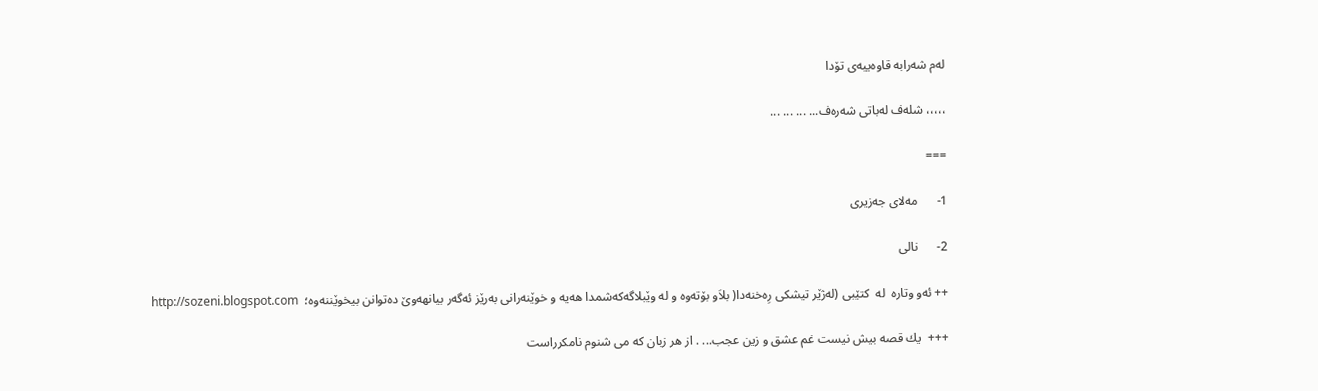له‌م شه‌رابه‌ قاوه‌ییه‌ی تۆدا

،،،،، شله‌ف له‌باتی شه‌ره‌ف... ... ... ...

===

1-      مه‌لای جه‌زیری

2-      نالی

++ ئه‌و وتاره‌  له‌  كتێبی (له‌ژێر تیشكی رِه‌خنه‌دا( بلاَو بۆته‌وه‌ ‌و‌ له‌ وێبلاگه‌كه‌شمدا هه‌یه‌ و خوێنه‌رانی به‌رێز ئه‌گه‌ر بیانهه‌وێ ده‌توانن بیخوێننه‌وه‌؛  http://sozeni.blogspot.com

+++  یك قصه‌ بیش نیست غم عشق و زین عجب... . از هر زبان كه‌ می شنوم نامكرراست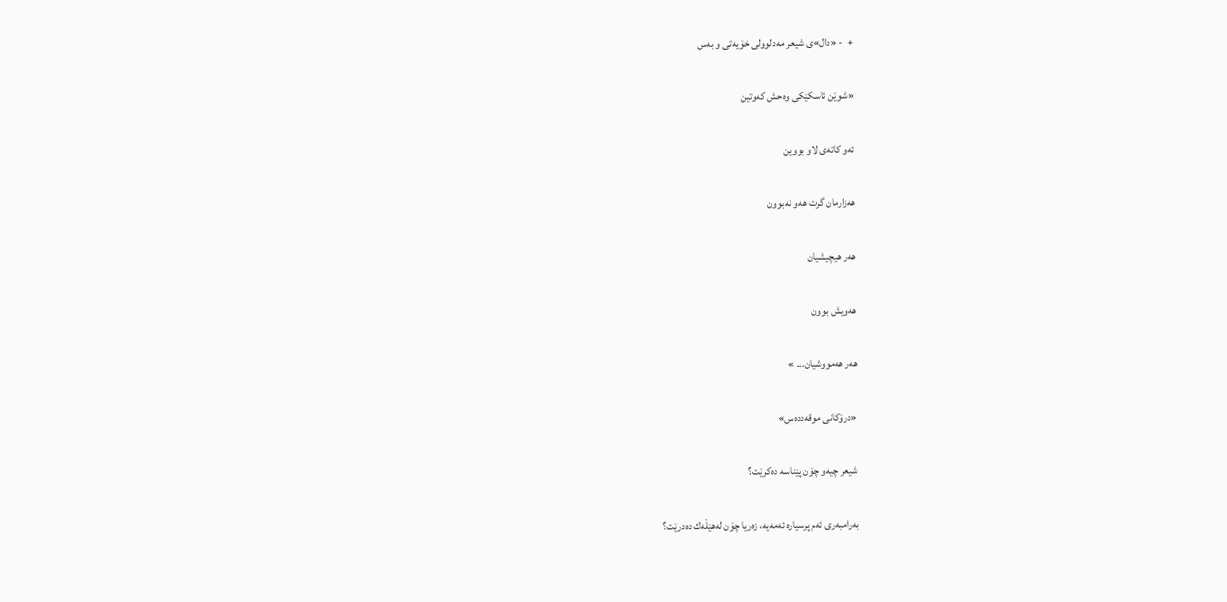+  - «دال»ی شیعر مه‌دلوولی خۆیه‌تی و به‌س

«شوێن ئاسكێكی وه‌حش كه‌وتین

ئه‌و كاته‌ی لاو بووین

هه‌زارمان گرت هه‌و نه‌بوون

هه‌ر هیچیشیان

هه‌ویش بوون

هه‌ر هه‌مووشیان... »

«درۆكانی موقه‌دده‌س»

شیعر چیه‌و چۆن پێناسه‌ ده‌كرێت؟

به‌رامبه‌ری ئه‌م پرسیاره‌ ئه‌مه‌یه‌، زه‌ریا چۆن له‌هێڵه‌ك ده‌درێت؟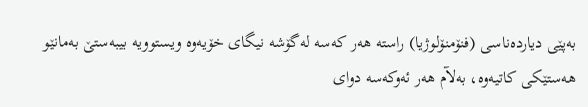به‌پێی دیارده‌ناسی (فنۆمنۆلوژیا) راسته‌ هه‌ر كه‌سه‌ له‌گۆشه‌ نیگای خۆیه‌وه‌ ویستوویه‌ بیبه‌ستێ به‌مانێو هه‌ستێكی كاتیه‌وه‌، به‌لآم هه‌ر ئه‌وكه‌سه‌ دوای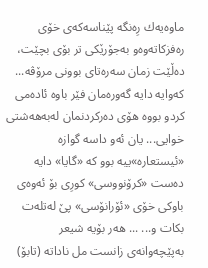ماوه‌یه‌ك رِه‌نگه‌ پێناسه‌كه‌ی خۆی ره‌فزكاته‌وه‌و به‌جۆرێكی تر بۆی بچێت، ده‌ڵێت زمان سه‌ره‌تای بوونی مرۆڤه‌... كه‌وایه‌ دایه‌ گه‌وره‌مان فێر باوه‌ ئاده‌می كردو بووه‌ هۆی ده‌ركردنمان له‌به‌هه‌شتی خوایی... یان ئه‌و داسه‌ گوازه‌ «ئیستعاره‌»ییه‌ بوو كه‌ «گایا» دایه‌ ده‌ست «كرۆنووسی» كورِی بۆ ئه‌وه‌ی باوكی خۆی «ئۆرانۆسی» پێ له‌تله‌ت بكات و... ... هه‌ر بۆیه‌ شیعر به‌پێچه‌وانه‌ی زانست مل ناداته‌ (تابۆ)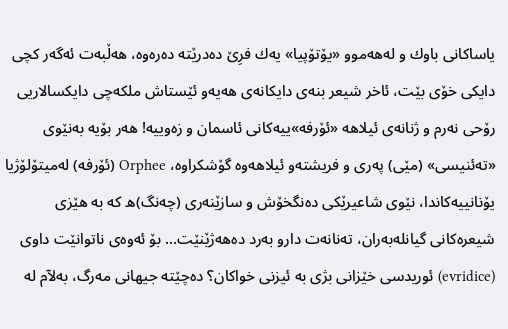یاساكانی باوك و له‌هه‌موو «یۆتۆپیا» یه‌ك فرِێ ده‌درێته‌ ده‌ره‌وه‌، هه‌ڵبه‌ت ئه‌گه‌ر كچی دایكی خۆی بێت، ئاخر شیعر بنه‌ی دایكانه‌ی هه‌یه‌و ئێستاش ملكه‌چی دایكسالاریی رۆحی نه‌رم و ژنانه‌ی ئیلاهه‌ «ئۆرفه‌»ییه‌كانی ئاسمان و زه‌وییه‌! هه‌ر بۆیه‌ به‌نێوی «ته‌ئنیسی» (مێی) په‌ری و فریشته‌و ئیلاهه‌وه‌ گۆشكراوه‌، Orphee (ئۆرفه‌) له‌میتۆلۆژیا یۆنانییه‌كاندا، نێوی شاعیرێكی ده‌نگخۆش و سازێنه‌ری (چه‌نگ)ه‌ كه‌ به‌ هێزی شیعره‌كانی گیانله‌به‌ران، ته‌نانه‌ت دارو به‌رد ده‌هه‌ژێنێت... بۆ ئه‌وه‌ی ناتوانێت داوی (evridice) ئوریدسی خێزانی بژی به‌ ئیزنی خواكان؟ ده‌چێته‌ جیهانی مه‌رگ، به‌لآم له‌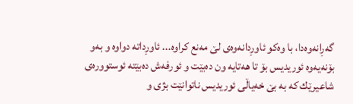گه‌رِانه‌وه‌دا، با وه‌كو ئاورِدانه‌وه‌ی لێ مه‌نع كراوه‌... ئاورِداته‌ دواوه‌ و به‌و بۆنه‌یه‌وه‌ ئوریدیس بۆ تا هه‌تایه‌ ون ده‌بێت و ئورفه‌ش ده‌بێته‌ ئوستووره‌ی شاعیرێك كه‌ به‌ بێ خه‌یاڵی ئوریدیس ناتوانێت بژی و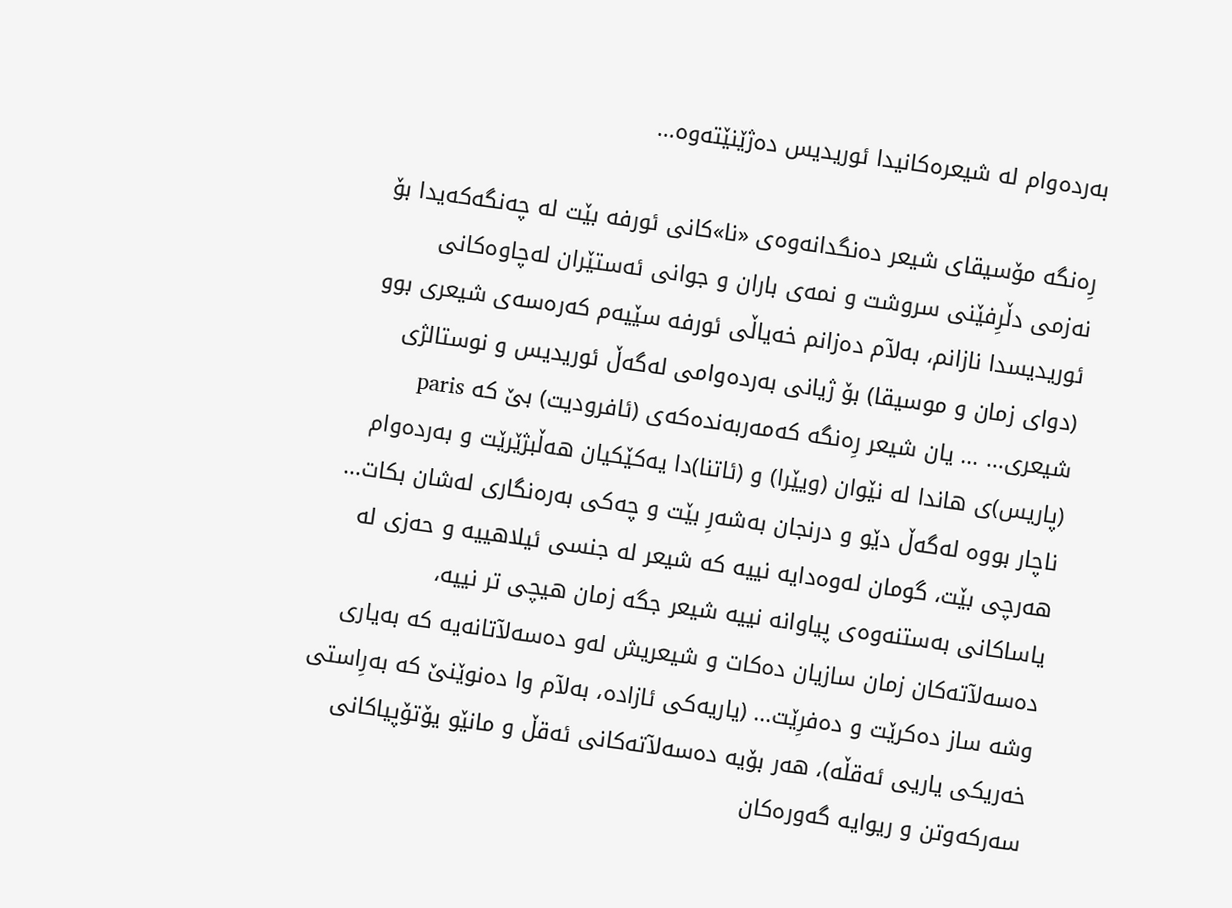به‌رده‌وام له‌ شیعره‌كانیدا ئوریدیس ده‌ژێنێته‌وه‌...

رِه‌نگه‌ مۆسیقای شیعر ده‌نگدانه‌وه‌ی «نا»كانی ئورفه‌ بێت له‌ چه‌نگه‌كه‌یدا بۆ نه‌زمی دڵرِفێنی سروشت و نمه‌ی باران و جوانی ئه‌ستێران له‌چاوه‌كانی ئوریدیسدا نازانم، به‌لآم ده‌زانم خه‌یاڵی ئورفه‌ سێیه‌م كه‌ره‌سه‌ی شیعری بوو (دوای زمان و موسیقا) بۆ ژیانی به‌رده‌وامی له‌گه‌ڵ ئوریدیس و نوستالژی شیعری... ... یان شیعر رِه‌نگه‌ كه‌مه‌ربه‌نده‌كه‌ی (ئافرودیت) بێ كه‌ paris (پاریس)ی هاندا له‌ نێوان (ویێرا) و (ئاتنا)دا یه‌كێكیان هه‌ڵبژێرێت و به‌رده‌وام ناچار بووه‌ له‌گه‌ڵ دێو و درنجان به‌شه‌رِ بێت و چه‌كی به‌ره‌نگاری له‌شان بكات... هه‌رچی بێت، گومان له‌وه‌دایه‌ نییه‌ كه‌ شیعر له‌ جنسی ئیلاهییه‌ و حه‌زی له‌ یاساكانی به‌ستنه‌وه‌ی پیاوانه‌ نییه‌ شیعر جگه‌ زمان هیچی تر نییه‌، ده‌سه‌لآته‌كان زمان سازیان ده‌كات و شیعریش له‌و ده‌سه‌لآتانه‌یه‌ كه‌ به‌یاری وشه‌ ساز ده‌كرێت و ده‌فرِێت... (یاریه‌كی ئازاده‌، به‌لآم وا ده‌نوێنێ كه‌ به‌رِاستی خه‌ریكی یاریی ئه‌قڵه‌)، هه‌ر بۆیه‌ ده‌سه‌لآته‌كانی ئه‌قڵ و مانێو یۆتۆپیاكانی سه‌ركه‌وتن و ریوایه‌ گه‌وره‌كان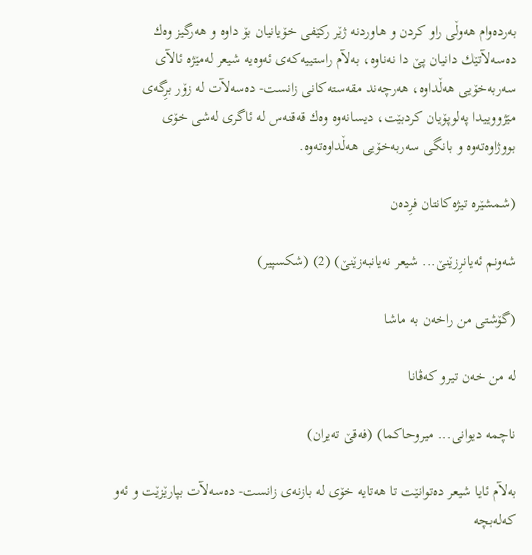به‌رده‌وام هه‌وڵی راو كردن و هاوردنه‌ ژێر ركێفی خۆیانیان بۆ داوه‌ و هه‌رگیز وه‌ك ده‌سه‌لآتێك دانیان پێ دا نه‌ناوه‌، به‌لآم راستییه‌كه‌ی ئه‌وه‌یه‌ شیعر له‌مێژه‌ ئالآی سه‌ربه‌خۆیی هه‌ڵداوه‌، هه‌رچه‌ند مقه‌سته‌كانی زانست- ده‌سه‌لآت له‌ زۆر برِگه‌ی مێژووییدا په‌لوپۆیان كردبێت، دیسانه‌وه‌ وه‌ك قه‌قنه‌س له‌ ئاگری له‌شی خۆی بووژاوه‌ته‌وه‌ و بانگی سه‌ربه‌خۆیی هه‌ڵداوه‌ته‌وه‌.

(شمشێره‌ تیژه‌كانتان فرِده‌ن

شه‌ونم ئه‌یانرِزێنێ... شیعر نه‌یانبه‌زێنێ) (2) (شكسپیر)

(گۆشتی من راخه‌ن به‌ ماشا

له‌ من خه‌ن تیرو كه‌ڤانا

ناچمه‌ دیوانی... میروحاكما) (فه‌قێ ته‌یران)

به‌لآم ئایا شیعر ده‌توانێت تا هه‌تایه‌ خۆی له‌ بازنه‌ی زانست- ده‌سه‌لآت بپارێزێت و ئه‌و كه‌له‌بچه‌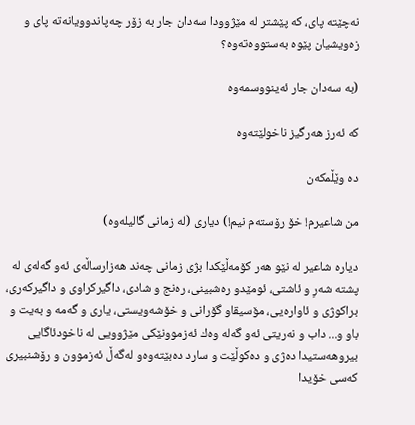نه‌چێته‌ پای، كه‌ پێشتر له‌ مێژوودا سه‌دان جار به‌ زۆر چه‌پاندوویانه‌ته‌ پای و زه‌ویشیان پێوه‌ به‌ستووه‌ته‌وه‌؟

(به‌ سه‌دان جار ئه‌ینووسمه‌وه‌

كه‌ ئه‌رز هه‌رگیز ناخولێته‌وه‌

ده‌ وێڵمكه‌ن

من شاعیرم! خۆ رۆسته‌م نیم!) دیاری (له‌ زمانی گالیله‌وه‌)

دیاره‌ شاعیر له‌ نێو هه‌ر كۆمه‌ڵێكدا بژی زمانی چه‌ند هه‌زارساڵه‌ی ئه‌و گه‌له‌ی له‌ پشته‌ شه‌رِ و ئاشتی، ئومێدو ره‌شبینی، ره‌نج و شادی، داگیركراوی و داگیركه‌ری، براكوژی و ئاواره‌یی، مۆسیقاو گۆرانی و خۆشه‌ویستی، یاری و گه‌مه‌ و به‌یت و باو و... داب و نه‌ریتی ئه‌و گه‌له‌ وه‌ك ئه‌زموونێكی مێژوویی له‌ ناخودئاگایی بیروهه‌ستیدا ده‌ژی و ده‌كوڵێت و سارد ده‌بێته‌وه‌و له‌گه‌ڵ ئه‌زموون و رۆشنبیری كه‌سی خۆیدا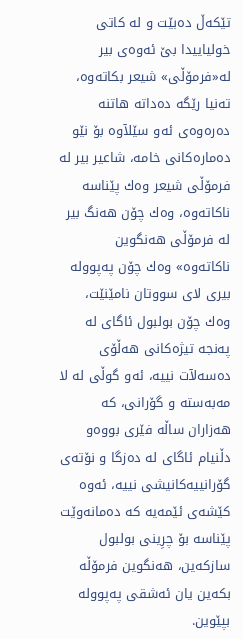تێكه‌ڵ ده‌بێت و له‌ كاتی خولیاییدا بێ ئه‌وه‌ی بیر له‌«فرمۆڵی» شیعر بكاته‌وه‌، ته‌نیا رێگه‌ ده‌داته‌ هاتنه‌ ده‌ره‌وه‌ی ئه‌و سێلآوه‌ بۆ نێو ده‌ماره‌كانی خامه‌، شاعیر بیر له‌ فرمۆڵی شیعر وه‌ك پێناسه‌ ناكاته‌وه‌، وه‌ك چۆن هه‌نگ بیر له‌ فرمۆڵی هه‌نگوین ناكاته‌وه‌» وه‌ك چۆن په‌پووله‌ بیری لای سووتان نامێنێت، وه‌ك چۆن بولبول ئاگای له‌ په‌نجه‌ تیژه‌كانی هه‌ڵۆی ده‌سه‌لآت نییه‌، ئه‌و گوڵی له‌ لا مه‌به‌سته‌ و گۆرانی، كه‌ هه‌زاران ساڵه‌ فێری بووه‌و دڵنیام ئاگای له‌ ده‌زگا و نۆته‌ی گۆرانییه‌كانیشی نییه‌، ئه‌وه‌ كێشه‌ی ئێمه‌یه‌ كه‌ ده‌مانه‌وێت پێناسه‌ بۆ چرِینی بولبول سازكه‌ین، هه‌نگوین فرمۆڵه‌ بكه‌ین یان ئه‌شقی په‌پووله‌ بپێوین.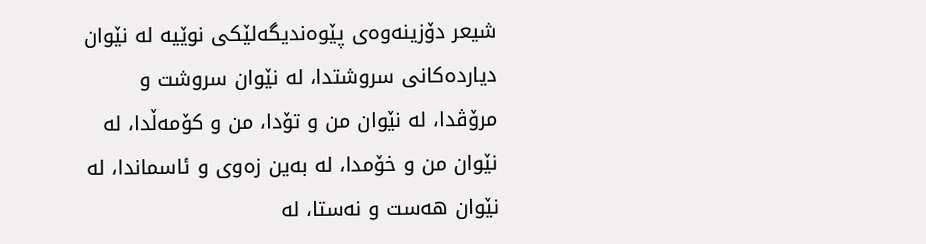شیعر دۆزینه‌وه‌ی پێوه‌ندیگه‌لێكی نوێیه‌ له‌ نێوان دیارده‌كانی سروشتدا، له‌ نێوان سروشت و مرۆڤدا، له‌ نێوان من و تۆدا، من و كۆمه‌ڵدا، له‌ نێوان من و خۆمدا، له‌ به‌ین زه‌وی و ئاسماندا، له‌ نێوان هه‌ست و نه‌ستا، له‌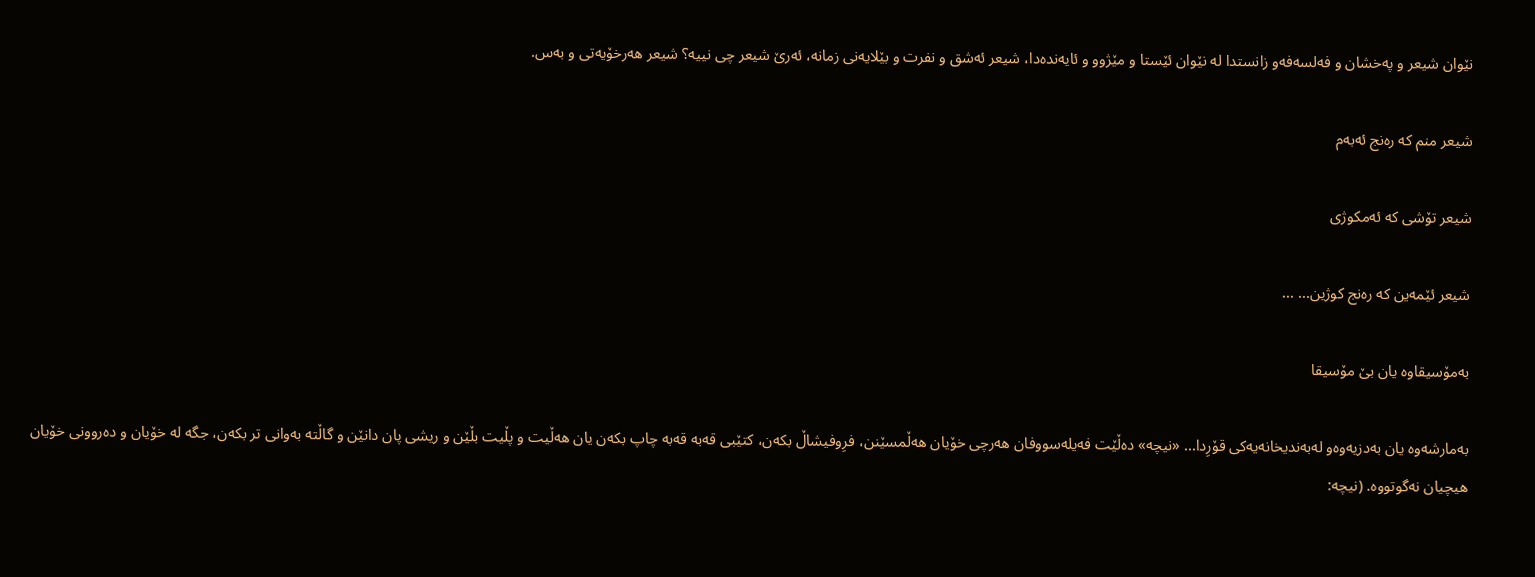نێوان شیعر و په‌خشان و فه‌لسه‌فه‌و زانستدا له‌ نێوان ئێستا و مێژوو و ئایه‌نده‌دا، شیعر ئه‌شق و نفرت و بێلایه‌نی زمانه‌، ئه‌رێ شیعر چی نییه‌؟ شیعر هه‌رخۆیه‌تی و به‌س.

شیعر منم كه‌ ره‌نج ئه‌به‌م

شیعر تۆشی كه‌ ئه‌مكوژی

شیعر ئێمه‌ین كه‌ ره‌نج كوژین... ...

به‌مۆسیقاوه‌ یان بێ مۆسیقا

به‌مارشه‌وه‌ یان به‌دزیه‌وه‌و له‌به‌ندیخانه‌یه‌كی قۆرِدا... «نیچه‌» ده‌ڵێت فه‌یله‌سووفان هه‌رچی خۆیان هه‌ڵمسێنن، فرِوفیشاڵ بكه‌ن، كتێبی قه‌به‌ قه‌به‌ چاپ بكه‌ن یان هه‌ڵیت و پڵیت بڵێن و ریشی پان دانێن و گاڵته‌ به‌وانی تر بكه‌ن، جگه‌ له‌ خۆیان و ده‌روونی خۆیان هیچیان نه‌گوتووه‌. (نیچه‌: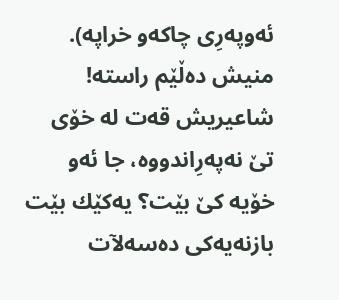ئه‌وپه‌رِی چاكه‌و خراپه‌). منیش ده‌ڵێم راسته‌! شاعیریش قه‌ت له‌ خۆی تێ نه‌په‌رِاندووه‌، جا ئه‌و خۆیه‌ كێ بێت؟ یه‌كێك بێت بازنه‌یه‌كی ده‌سه‌لآت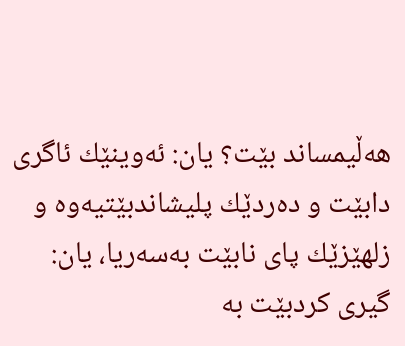هه‌ڵیمساند بێت؟ یان: ئه‌وینێك ئاگری دابێت و ده‌ردێك پلیشاندبێتیه‌وه‌ و زلهێزێك پای نابێت به‌سه‌ریا، یان: گیری كردبێت به‌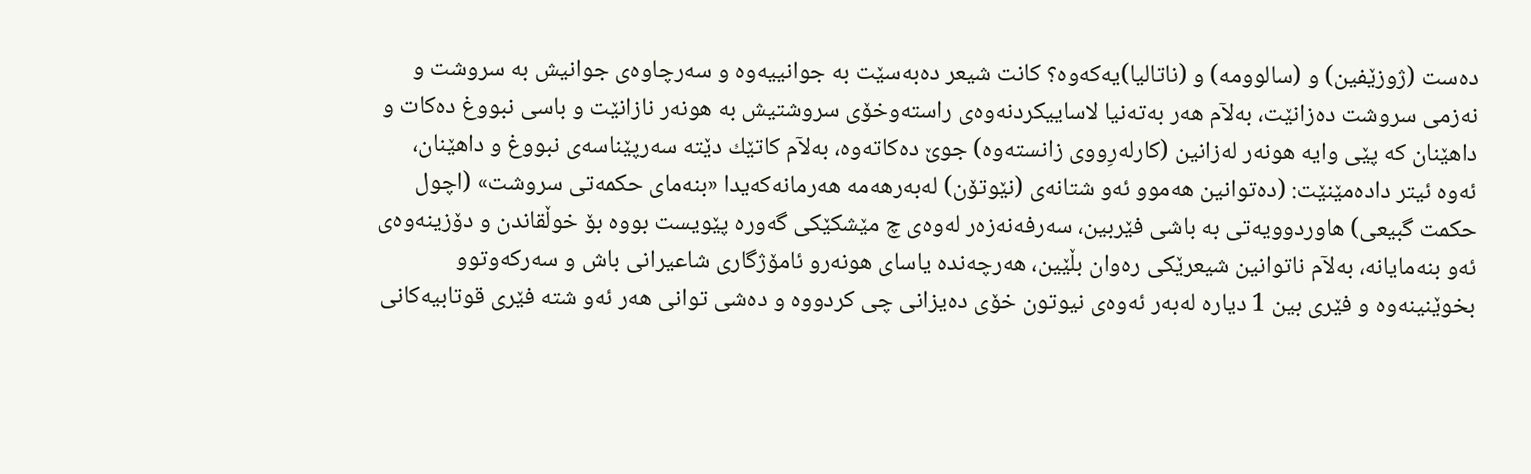ده‌ست (ژوزێفین) و (سالوومه‌) و (ناتالیا)یه‌كه‌وه‌؟ كانت شیعر ده‌به‌سێت به‌ جوانییه‌وه‌ و سه‌رچاوه‌ی جوانیش به‌ سروشت و نه‌زمی سروشت ده‌زانێت، به‌لآم هه‌ر به‌ته‌نیا لاساییكردنه‌وه‌ی راسته‌وخۆی سروشتیش به‌ هونه‌ر نازانێت و باسی نبووغ ده‌كات و داهێنان كه‌ پێی وایه‌ هونه‌ر له‌زانین (كارله‌رِووی زانسته‌وه‌) جوێ ده‌كاته‌وه‌، به‌لآم كاتێك دێته‌ سه‌رپێناسه‌ی نبووغ و داهێنان، ئه‌وه‌ ئیتر داده‌مێنێت: (ده‌توانین هه‌موو ئه‌و شتانه‌ی (نێوتۆن) له‌به‌رهه‌مه‌ هه‌رمانه‌كه‌یدا «بنه‌مای حكمه‌تی سروشت» (اچول حكمت گبیعی) هاوردوویه‌تی به‌ باشی فێربین، سه‌رفه‌نه‌زه‌ر له‌وه‌ی چ مێشكێكی گه‌وره‌ پێویست بووه‌ بۆ خوڵقاندن و دۆزینه‌وه‌ی ئه‌و بنه‌مایانه‌، به‌لآم ناتوانین شیعرێكی ره‌وان بڵێین، هه‌رچه‌نده‌ یاسای هونه‌رو ئامۆژگاری شاعیرانی باش و سه‌ركه‌وتوو بخوێنینه‌وه‌ و فێری بین 1 دیاره‌ له‌به‌ر ئه‌وه‌ی نیوتون خۆی ده‌یزانی چی كردووه‌ و ده‌شی توانی هه‌ر ئه‌و شته‌ فێری قوتابیه‌كانی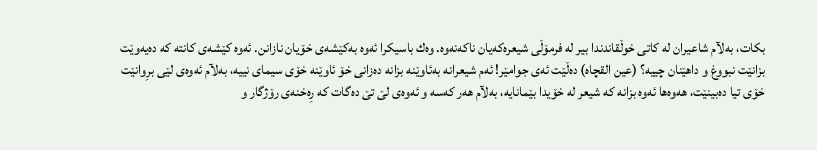بكات، به‌لآم شاعیران له‌ كاتی خوڵقاندندا بیر له‌ فرمۆڵی شیعره‌كه‌یان ناكه‌نه‌وه‌. وه‌ك باسیكرا ئه‌وه‌ به‌كێشه‌ی خۆیان نازانن. ئه‌وه‌ كێشه‌ی كانته‌ كه‌ ده‌یه‌وێت بزانێت نبووغ و داهێنان چییه‌؟ (عین القچاه‌) ده‌ڵێت ئه‌ی جوامێر! ئه‌م شیعرانه‌ به‌ئاوێنه‌ بزانه‌ ده‌زانی خۆ ئاوێنه‌ خۆی سیمای نییه‌، به‌لآم ئه‌وه‌ی لێی برِوانێت خۆی تیا ده‌بینێت، هه‌وه‌ها ئه‌وه‌ بزانه‌ كه‌ شیعر له‌ خۆیدا بێمانایه‌، به‌لآم هه‌ر كه‌سه‌ و ئه‌وه‌ی لێ تێ ده‌گات كه‌ رِه‌خنه‌ی رۆژگار و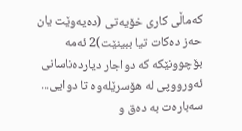كه‌ماڵی كاری خۆیه‌تی (ده‌یه‌وێت یان حه‌ز ده‌كات تیا ببینێت)2 ئه‌مه‌ بۆچوونێكه‌ كه‌ دواجار دیارده‌ناسانی ئه‌ورووپی له‌ هۆسرێله‌وه‌ تا دوایی... سه‌باره‌ت به‌ ده‌ق و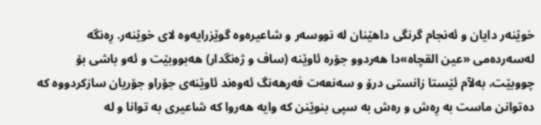خوێنه‌ر دایان و ئه‌نجام گرنگی داهێنان له‌ نووسه‌ر و شاعیره‌وه‌ گوێزرایه‌وه‌ لای خوێنه‌ر. رِه‌نگه‌ له‌سه‌رده‌می «عین القچاه‌»دا هه‌ردوو جۆره‌ ئاوێنه‌ (ساف و ژه‌نگدار) هه‌بووبێت و ئه‌و باشی بۆ چووبێت، به‌لآم ئێستا زانستی درۆ و سه‌نعه‌ت فه‌رهه‌نگ ئه‌وه‌ند ئاوێنه‌ی جۆراو جۆریان سازكردووه‌ كه‌ ده‌توانن ماست به‌ رِه‌ش و ره‌ش به‌ سپی بنوێنن كه‌ وایه‌ هه‌روا كه‌ شاعیری به‌ توانا و له‌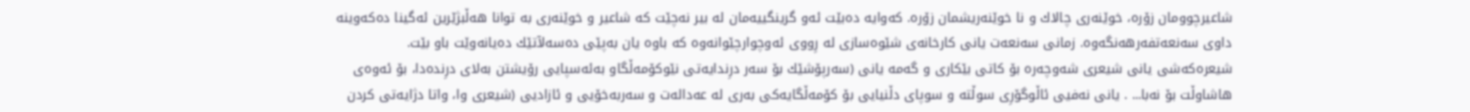شاعیرچوومان زۆره‌، خوێنه‌ری چالاك و نا خوێنه‌ریشمان زۆره‌. كه‌وایه‌ ده‌بێت ئه‌و گرینگییه‌مان له‌ بیر نه‌چێت كه‌ شاعیر و خوێنه‌ری به‌ توانا هه‌ڵبژێرین ئه‌گینا ده‌كه‌وینه‌ داوی سه‌نعه‌تفه‌رهه‌نگه‌وه‌. زمانی سه‌نعه‌ت یانی كارخانه‌ی شێوه‌سازی له‌ رِووی ئه‌وچوارچێوانه‌وه‌ كه‌ باوه‌ یان به‌پێی ده‌سه‌لآتێك ده‌یانه‌وێت باو بێت. شیعره‌كه‌شی یانی شیعری شه‌وچه‌ره‌ بۆ كاتی بێكاری و گه‌مه‌ یانی (سه‌رپۆشێك بۆ سه‌ر درِندایه‌تی نێوكۆمه‌ڵگاو به‌ئه‌سپایی رۆیشتن به‌لای درِنده‌دا، بۆ ئه‌وه‌ی هاشاوڵت بۆ نه‌با... . یانی نه‌فیی ئاڵوگۆرِی سوڵته‌ و سوپای دڵنیایی بۆ كۆمه‌ڵگایه‌كی به‌ری له‌ عه‌داله‌ت و سه‌ربه‌خۆیی و ئازادیی (شیعری وا، واتا دژایه‌تی كردن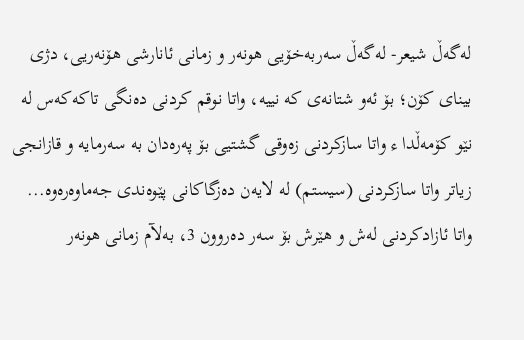له‌گه‌ڵ شیعر- له‌گه‌ڵ سه‌ربه‌خۆیی هونه‌ر و زمانی ئانارشی هۆنه‌ریی، دژی بینای كۆن؛ بۆ ئه‌و شتانه‌ی كه‌ نییه‌، واتا نوقم كردنی ده‌نگی تاكه‌كه‌س له‌ نێو كۆمه‌ڵدا ء واتا سازكردنی زه‌وقی گشتیی بۆ په‌ره‌دان به‌ سه‌رمایه‌ و قازانجی زیاتر واتا سازكردنی (سیستم) له‌ لایه‌ن ده‌زگاكانی پێوه‌ندی جه‌ماوه‌ره‌وه‌... واتا ئازادكردنی له‌ش و هێرش بۆ سه‌ر ده‌روون 3، به‌لآم زمانی هونه‌ر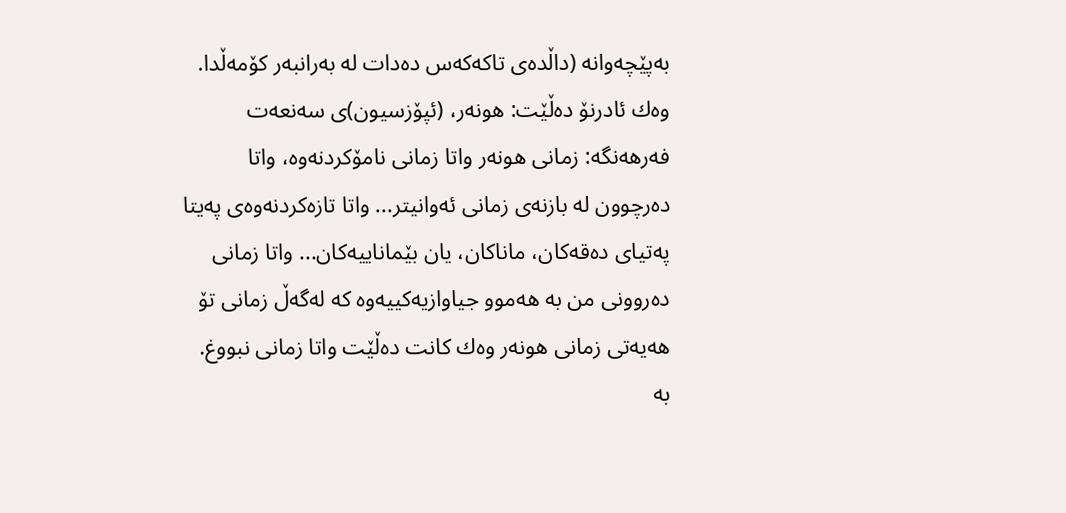به‌پێچه‌وانه‌ (داڵده‌ی تاكه‌كه‌س ده‌دات له‌ به‌رانبه‌ر كۆمه‌ڵدا. وه‌ك ئادرنۆ ده‌ڵێت: هونه‌ر، (ئپۆزسیون)ی سه‌نعه‌ت فه‌رهه‌نگه‌: زمانی هونه‌ر واتا زمانی نامۆكردنه‌وه‌، واتا ده‌رچوون له‌ بازنه‌ی زمانی ئه‌وانیتر... واتا تازه‌كردنه‌وه‌ی په‌یتا په‌تیای ده‌قه‌كان، ماناكان، یان بێماناییه‌كان... واتا زمانی ده‌روونی من به‌ هه‌موو جیاوازیه‌كییه‌وه‌ كه‌ له‌گه‌ڵ زمانی تۆ هه‌یه‌تی زمانی هونه‌ر وه‌ك كانت ده‌ڵێت واتا زمانی نبووغ. به‌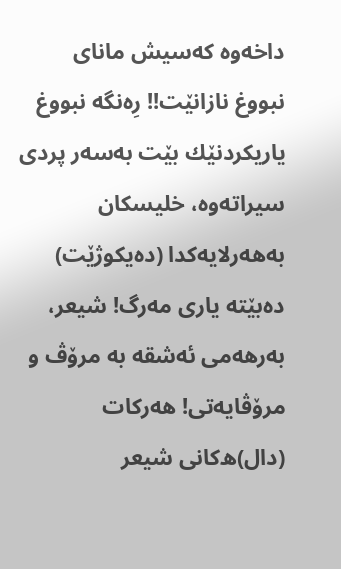داخه‌وه‌ كه‌سیش مانای نبووغ نازانێت!! رِه‌نگه‌ نبووغ یاریكردنێك بێت به‌سه‌ر پردی سیراته‌وه‌، خلیسكان به‌هه‌رلایه‌كدا (ده‌یكوژێت) ده‌بێته‌ یاری مه‌رگ! شیعر، به‌رهه‌می ئه‌شقه‌ به‌ مرۆڤ و مرۆڤایه‌تی! هه‌ركات (دال)ه‌كانی شیعر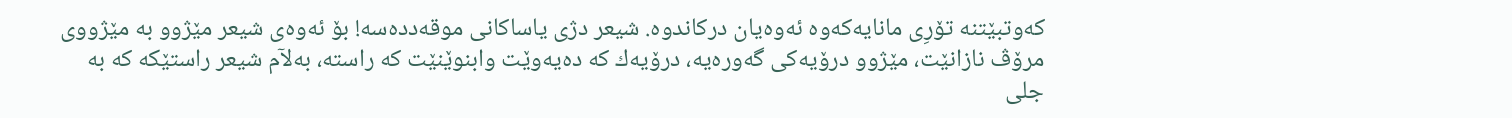كه‌وتبێتنه‌ تۆرِی مانایه‌كه‌وه‌ ئه‌وه‌یان دركاندوه‌. شیعر دژی یاساكانی موقه‌دده‌سه‌! بۆ ئه‌وه‌ی شیعر مێژوو به‌ مێژووی مرۆڤ نازانێت، مێژوو درۆیه‌كی گه‌وره‌یه‌، درۆیه‌ك كه‌ ده‌یه‌وێت وابنوێنێت كه‌ راسته‌، به‌لآم شیعر راستێكه‌ كه‌ به‌ جلی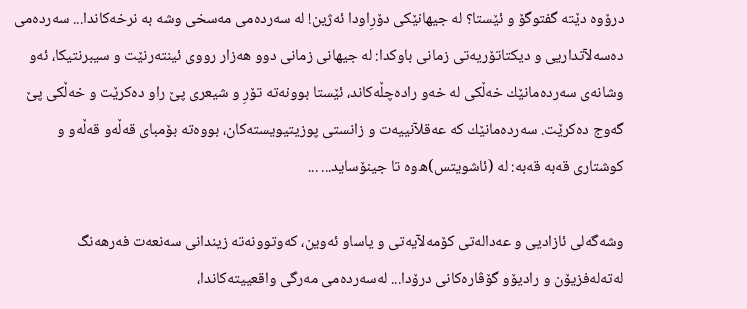درۆوه‌ دێته‌ گفتوگۆ و ئێستا؟ له‌ جیهانێكی دۆرِاودا ئه‌ژین! له‌ سه‌رده‌می مه‌سخی وشه‌ به‌ نرخه‌كاندا... سه‌رده‌می ده‌سه‌لآتداریی و دیكتاتۆریه‌تی زمانی باوكدا: له‌ جیهانی زمانی دوو هه‌زار رووی ئینته‌رنێت و سیبرنتیكا، ئه‌و وشانه‌ی سه‌رده‌مانێك خه‌ڵكی له‌ خه‌و راده‌چڵه‌كاند، ئێستا بوونه‌ته‌ تۆرِ و شیعری پێ راو ده‌كرێت و خه‌ڵكی پێ گه‌وج ده‌كرێت. سه‌رده‌مانێك كه‌ عه‌قلآنییه‌ت و زانستی پوزیتیویسته‌كان، بووه‌ته‌ بۆمبای قه‌ڵه‌و قه‌ڵه‌و و كوشتاری قه‌به‌ قه‌به‌: له‌ (ئاشویتس)ه‌وه‌ تا جینۆساید... ...

وشه‌گه‌لی ئازادیی و عه‌داله‌تی كۆمه‌لآیه‌تی و یاساو ئه‌وین، كه‌وتوونه‌ته‌ زیندانی سه‌نعه‌ت فه‌رهه‌نگ له‌ته‌له‌فزیۆن و رادیۆو گۆڤاره‌كانی درۆدا... له‌سه‌رده‌می مه‌رگی واقعییته‌كاندا،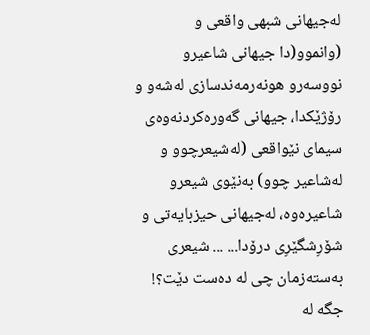له‌جیهانی شبهی واقعی و (وانموو(دا جیهانی شاعیرو نووسه‌رو هونه‌رمه‌ندسازی له‌شه‌و و رۆژێكدا، جیهانی گه‌وره‌كردنه‌وه‌ی سیمای نێواقعی (له‌شیعرچوو و له‌شاعیر چوو) به‌نێوی شیعرو شاعیره‌وه‌، له‌جیهانی حیزبایه‌تی و شۆرِشگێرِی درۆدا... ... شیعری به‌سته‌زمان چی له‌ ده‌ست دێت؟! جگه‌ له‌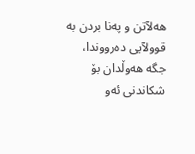هه‌لآتن و په‌نا بردن به‌ قوولآیی ده‌رووندا، جگه‌ هه‌وڵدان بۆ شكاندنی ئه‌و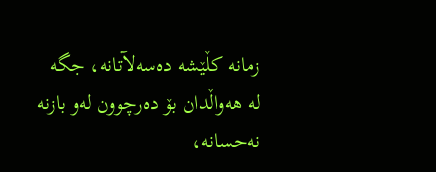زمانه‌ كڵێشه‌ ده‌سه‌لآتانه‌، جگه‌ له‌ هه‌واڵدان بۆ ده‌رچوون له‌و بازنه‌ نه‌حسانه‌،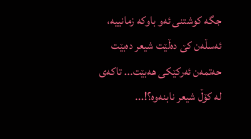جگه‌ كوشتنی ئه‌و باوكه‌ زمانییه‌، ئه‌سڵه‌ن كێ ده‌ڵێت شیعر ده‌بێت حه‌تمه‌ن ئه‌ركێكی هه‌بێت... تاكه‌ی له‌ كۆڵ شیعر نابنه‌وه‌؟!...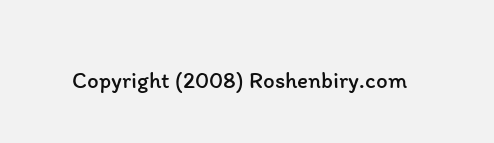Copyright (2008) Roshenbiry.com